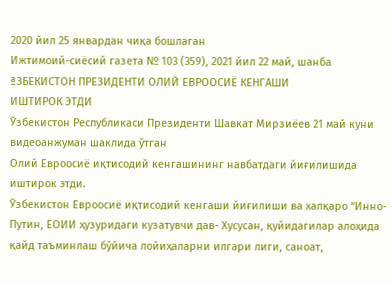2020 йил 25 январдан чиқа бошлаган
Ижтимоий-сиёсий газета № 103 (359), 2021 йил 22 май, шанба
ªЗБЕКИСТОН ПРЕЗИДЕНТИ ОЛИЙ ЕВРООСИЁ КЕНГАШИ
ИШТИРОК ЭТДИ
Ўзбекистон Республикаси Президенти Шавкат Мирзиёев 21 май куни видеоанжуман шаклида ўтган
Олий Евроосиё иқтисодий кенгашининг навбатдаги йиғилишида иштирок этди.
Ўзбекистон Евроосиё иқтисодий кенгаши йиғилиши ва халқаро “Инно- Путин, ЕОИИ ҳузуридаги кузатувчи дав- Хусусан, қуйидагилар алоҳида қайд таъминлаш бўйича лойиҳаларни илгари лиги, саноат,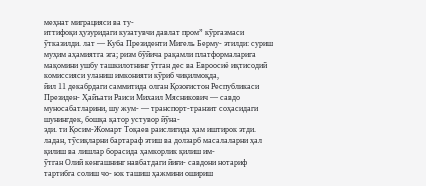меҳнат миграцияси ва ту-
иттифоқи ҳузуридаги кузатувчи давлат пром” кўргазмаси ўтказилди. лат — Куба Президенти Мигель Берму- этилди: суриш муҳим аҳамиятга эга; ризм бўйича рақамли платформаларига
мақомини ушбу ташкилотнинг ўтган дес ва Евроосиё иқтисодий комиссияси уланиш имконияти кўриб чиқилмоқда,
йил 11 декабрдаги саммитида олган Қозоғистон Республикаси Президен- Ҳайъати Раиси Михаил Мясникович — савдо муносабатларини, шу жум- — транспорт-транзит соҳасидаги шунингдек, бошқа қатор устувор йўна-
эди. ти Қосим-Жомарт Тоқаев раислигида ҳам иштирок этди. ладан, тўсиқларни бартараф этиш ва долзарб масалаларни ҳал қилиш ва лишлар борасида ҳамкорлик қилиш им-
ўтган Олий кенгашнинг навбатдаги йиғи- савдони нотариф тартибга солиш чо- юк ташиш ҳажмини ошириш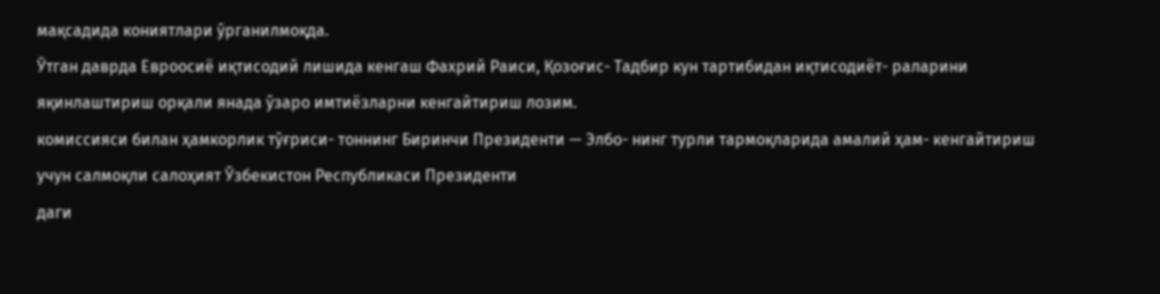мақсадида кониятлари ўрганилмоқда.
Ўтган даврда Евроосиё иқтисодий лишида кенгаш Фахрий Раиси, Қозоғис- Тадбир кун тартибидан иқтисодиёт- раларини яқинлаштириш орқали янада ўзаро имтиёзларни кенгайтириш лозим.
комиссияси билан ҳамкорлик тўғриси- тоннинг Биринчи Президенти — Элбо- нинг турли тармоқларида амалий ҳам- кенгайтириш учун салмоқли салоҳият Ўзбекистон Республикаси Президенти
даги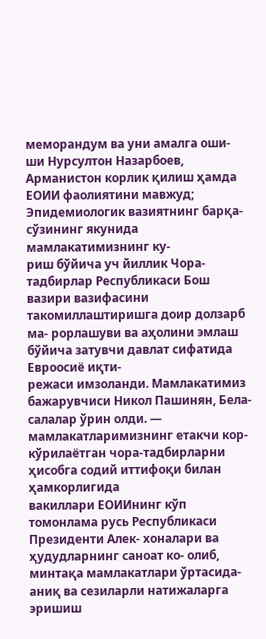меморандум ва уни амалга оши- ши Нурсултон Назарбоев, Арманистон корлик қилиш ҳамда ЕОИИ фаолиятини мавжуд; Эпидемиологик вазиятнинг барқа- сўзининг якунида мамлакатимизнинг ку-
риш бўйича уч йиллик Чора-тадбирлар Республикаси Бош вазири вазифасини такомиллаштиришга доир долзарб ма- рорлашуви ва аҳолини эмлаш бўйича затувчи давлат сифатида Евроосиё иқти-
режаси имзоланди. Мамлакатимиз бажарувчиси Никол Пашинян, Бела- салалар ўрин олди. — мамлакатларимизнинг етакчи кор- кўрилаётган чора-тадбирларни ҳисобга содий иттифоқи билан ҳамкорлигида
вакиллари ЕОИИнинг кўп томонлама русь Республикаси Президенти Алек- хоналари ва ҳудудларнинг саноат ко- олиб, минтақа мамлакатлари ўртасида- аниқ ва сезиларли натижаларга эришиш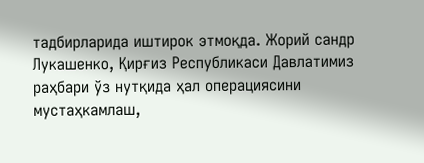тадбирларида иштирок этмоқда. Жорий сандр Лукашенко, Қирғиз Республикаси Давлатимиз раҳбари ўз нутқида ҳал операциясини мустаҳкамлаш,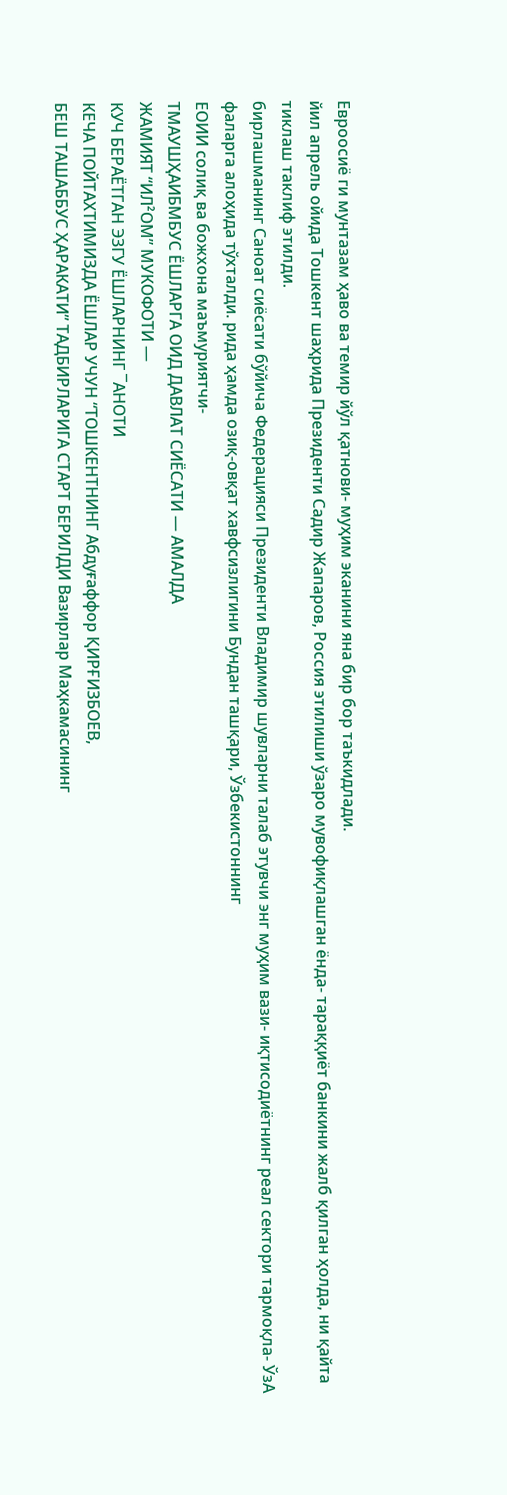Евроосиё ги мунтазам ҳаво ва темир йўл қатнови- муҳим эканини яна бир бор таъкидлади.
йил апрель ойида Тошкент шаҳрида Президенти Садир Жапаров, Россия этилиши ўзаро мувофиқлашган ёнда- тараққиёт банкини жалб қилган ҳолда, ни қайта тиклаш таклиф этилди.
бирлашманинг Саноат сиёсати бўйича Федерацияси Президенти Владимир шувларни талаб этувчи энг муҳим вази- иқтисодиётнинг реал сектори тармоқла- ЎзА
фаларга алоҳида тўхталди. рида ҳамда озиқ-овқат хавфсизлигини Бундан ташқари, Ўзбекистоннинг
ЕОИИ солиқ ва божхона маъмуриятчи-
ТМАУШҲАИБМБУС ЁШЛАРГА ОИД ДАВЛАТ СИЁСАТИ — АМАЛДА
ЖАМИЯТ “ИЛ²ОМ” МУКОФОТИ —
КУЧ БЕРАЁТГАН ЭЗГУ ЁШЛАРНИНГ ¯АНОТИ
КЕЧА ПОЙТАХТИМИЗДА ЁШЛАР УЧУН “ТОШКЕНТНИНГ Абдуғаффор ҚИРҒИЗБОЕВ,
БЕШ ТАШАББУС ҲАРАКАТИ” ТАДБИРЛАРИГА СТАРТ БЕРИЛДИ Вазирлар Маҳкамасининг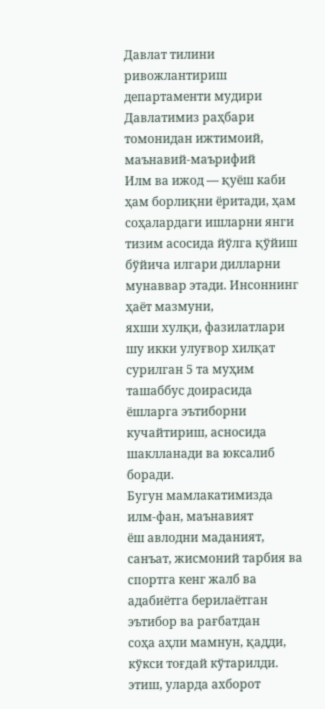Давлат тилини
ривожлантириш департаменти мудири
Давлатимиз раҳбари томонидан ижтимоий, маънавий-маърифий
Илм ва ижод — қуёш каби ҳам борлиқни ёритади, ҳам
соҳалардаги ишларни янги тизим асосида йўлга қўйиш бўйича илгари дилларни мунаввар этади. Инсоннинг ҳаёт мазмуни,
яхши хулқи, фазилатлари шу икки улуғвор хилқат
сурилган 5 та муҳим ташаббус доирасида ёшларга эътиборни кучайтириш, асносида шаклланади ва юксалиб боради.
Бугун мамлакатимизда илм-фан, маънавият
ёш авлодни маданият, санъат, жисмоний тарбия ва спортга кенг жалб ва адабиётга берилаётган эътибор ва рағбатдан
соҳа аҳли мамнун, қадди, кўкси тоғдай кўтарилди.
этиш, уларда ахборот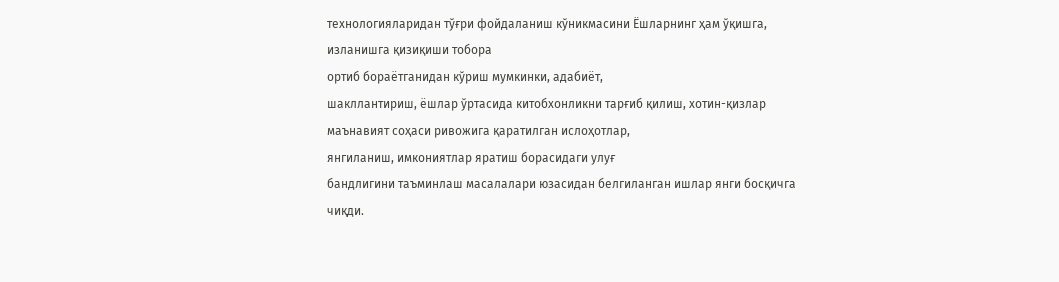технологияларидан тўғри фойдаланиш кўникмасини Ёшларнинг ҳам ўқишга, изланишга қизиқиши тобора
ортиб бораётганидан кўриш мумкинки, адабиёт,
шакллантириш, ёшлар ўртасида китобхонликни тарғиб қилиш, хотин-қизлар маънавият соҳаси ривожига қаратилган ислоҳотлар,
янгиланиш, имкониятлар яратиш борасидаги улуғ
бандлигини таъминлаш масалалари юзасидан белгиланган ишлар янги босқичга чиқди.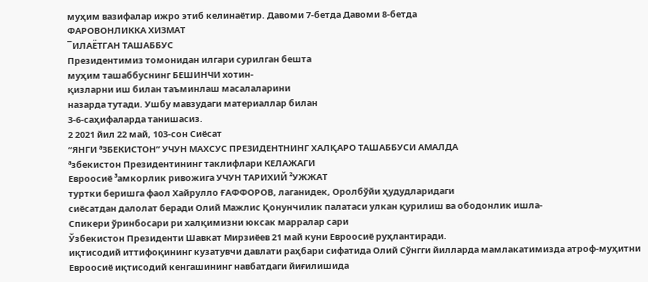муҳим вазифалар ижро этиб келинаётир. Давоми 7-бетда Давоми 8-бетда
ФАРОВОНЛИККА ХИЗМАТ
¯ИЛАЁТГАН ТАШАББУС
Президентимиз томонидан илгари сурилган бешта
муҳим ташаббуснинг БЕШИНЧИ хотин-
қизларни иш билан таъминлаш масалаларини
назарда тутади. Ушбу мавзудаги материаллар билан
3-6-саҳифаларда танишасиз.
2 2021 йил 22 май, 103-сон Сиёсат
“ЯНГИ ªЗБЕКИСТОН” УЧУН МАХСУС ПРЕЗИДЕНТНИНГ ХАЛҚАРО ТАШАББУСИ АМАЛДА
ªзбекистон Президентининг таклифлари КЕЛАЖАГИ
Евроосиё ³амкорлик ривожига УЧУН ТАРИХИЙ ²УЖЖАТ
туртки беришга фаол Хайрулло ҒАФФОРОВ, лаганидек, Оролбўйи ҳудудларидаги
сиёсатдан далолат беради Олий Мажлис Қонунчилик палатаси улкан қурилиш ва ободонлик ишла-
Спикери ўринбосари ри халқимизни юксак марралар сари
Ўзбекистон Президенти Шавкат Мирзиёев 21 май куни Евроосиё руҳлантиради.
иқтисодий иттифоқининг кузатувчи давлати раҳбари сифатида Олий Сўнгги йилларда мамлакатимизда атроф-муҳитни
Евроосиё иқтисодий кенгашининг навбатдаги йиғилишида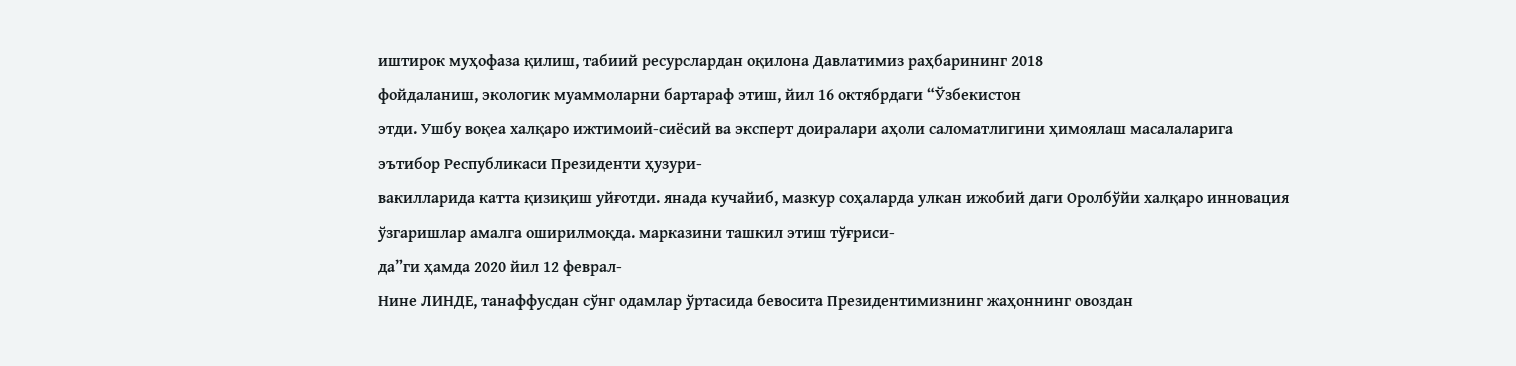иштирок муҳофаза қилиш, табиий ресурслардан оқилона Давлатимиз раҳбарининг 2018
фойдаланиш, экологик муаммоларни бартараф этиш, йил 16 октябрдаги “Ўзбекистон
этди. Ушбу воқеа халқаро ижтимоий-сиёсий ва эксперт доиралари аҳоли саломатлигини ҳимоялаш масалаларига эътибор Республикаси Президенти ҳузури-
вакилларида катта қизиқиш уйғотди. янада кучайиб, мазкур соҳаларда улкан ижобий даги Оролбўйи халқаро инновация
ўзгаришлар амалга оширилмоқда. марказини ташкил этиш тўғриси-
да”ги ҳамда 2020 йил 12 феврал-
Нине ЛИНДЕ, танаффусдан сўнг одамлар ўртасида бевосита Президентимизнинг жаҳоннинг овоздан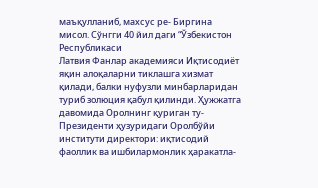маъқулланиб, махсус ре- Биргина мисол. Сўнгги 40 йил даги “Ўзбекистон Республикаси
Латвия Фанлар академияси Иқтисодиёт яқин алоқаларни тиклашга хизмат қилади, балки нуфузли минбарларидан туриб золюция қабул қилинди. Ҳужжатга давомида Оролнинг қуриган ту- Президенти ҳузуридаги Оролбўйи
институти директори: иқтисодий фаоллик ва ишбилармонлик ҳаракатла-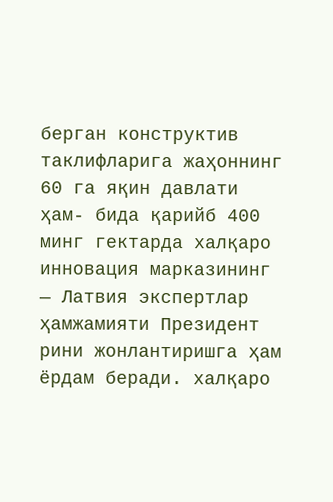берган конструктив таклифларига жаҳоннинг 60 га яқин давлати ҳам- бида қарийб 400 минг гектарда халқаро инновация марказининг
— Латвия экспертлар ҳамжамияти Президент рини жонлантиришга ҳам ёрдам беради. халқаро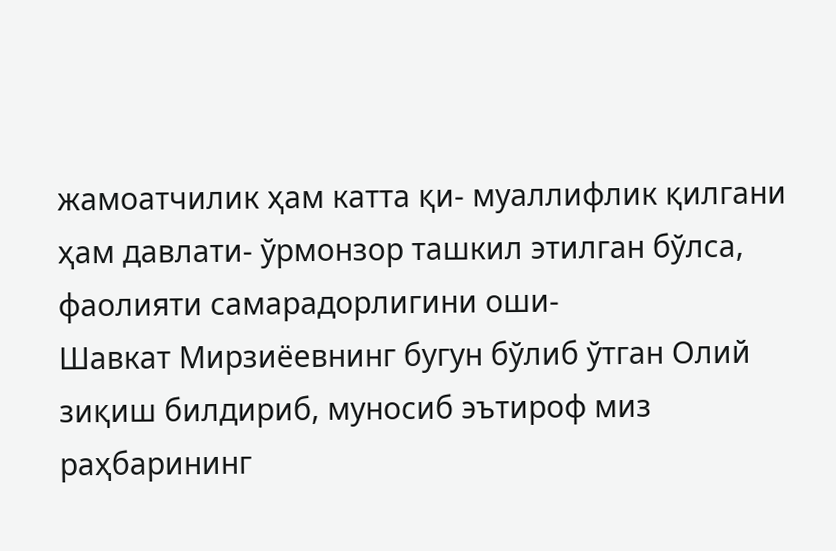жамоатчилик ҳам катта қи- муаллифлик қилгани ҳам давлати- ўрмонзор ташкил этилган бўлса, фаолияти самарадорлигини оши-
Шавкат Мирзиёевнинг бугун бўлиб ўтган Олий зиқиш билдириб, муносиб эътироф миз раҳбарининг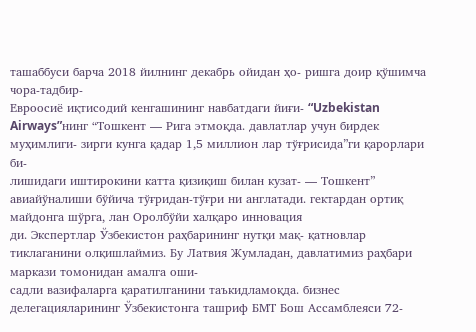ташаббуси барча 2018 йилнинг декабрь ойидан ҳо- ришга доир қўшимча чора-тадбир-
Евроосиё иқтисодий кенгашининг навбатдаги йиғи- “Uzbekistan Airways”нинг “Тошкент — Рига этмоқда. давлатлар учун бирдек муҳимлиги- зирги кунга қадар 1,5 миллион лар тўғрисида”ги қарорлари би-
лишидаги иштирокини катта қизиқиш билан кузат- — Тошкент” авиайўналиши бўйича тўғридан-тўғри ни англатади. гектардан ортиқ майдонга шўрга, лан Оролбўйи халқаро инновация
ди. Экспертлар Ўзбекистон раҳбарининг нутқи мақ- қатновлар тиклаганини олқишлаймиз. Бу Латвия Жумладан, давлатимиз раҳбари маркази томонидан амалга оши-
садли вазифаларга қаратилганини таъкидламоқда. бизнес делегацияларининг Ўзбекистонга ташриф БМТ Бош Ассамблеяси 72-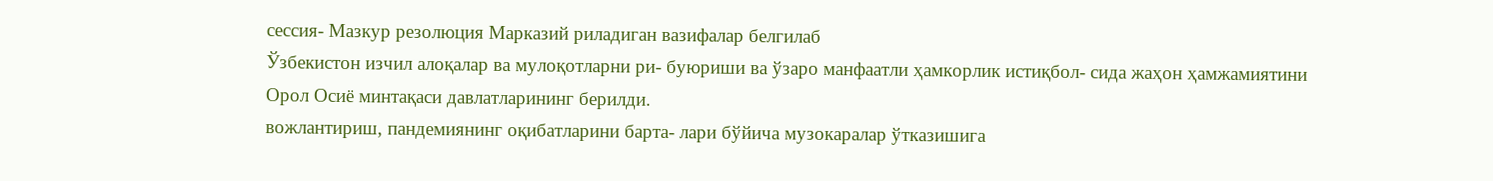сессия- Мазкур резолюция Марказий риладиган вазифалар белгилаб
Ўзбекистон изчил алоқалар ва мулоқотларни ри- буюриши ва ўзаро манфаатли ҳамкорлик истиқбол- сида жаҳон ҳамжамиятини Орол Осиё минтақаси давлатларининг берилди.
вожлантириш, пандемиянинг оқибатларини барта- лари бўйича музокаралар ўтказишига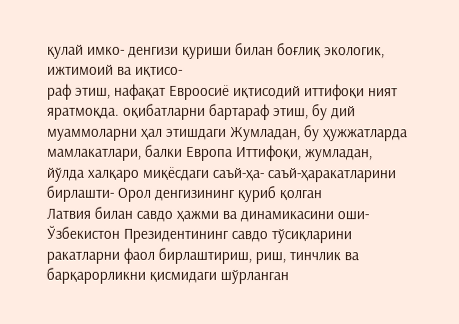қулай имко- денгизи қуриши билан боғлиқ экологик, ижтимоий ва иқтисо-
раф этиш, нафақат Евроосиё иқтисодий иттифоқи ният яратмоқда. оқибатларни бартараф этиш, бу дий муаммоларни ҳал этишдаги Жумладан, бу ҳужжатларда
мамлакатлари, балки Европа Иттифоқи, жумладан, йўлда халқаро миқёсдаги саъй-ҳа- саъй-ҳаракатларини бирлашти- Орол денгизининг қуриб қолган
Латвия билан савдо ҳажми ва динамикасини оши- Ўзбекистон Президентининг савдо тўсиқларини ракатларни фаол бирлаштириш, риш, тинчлик ва барқарорликни қисмидаги шўрланган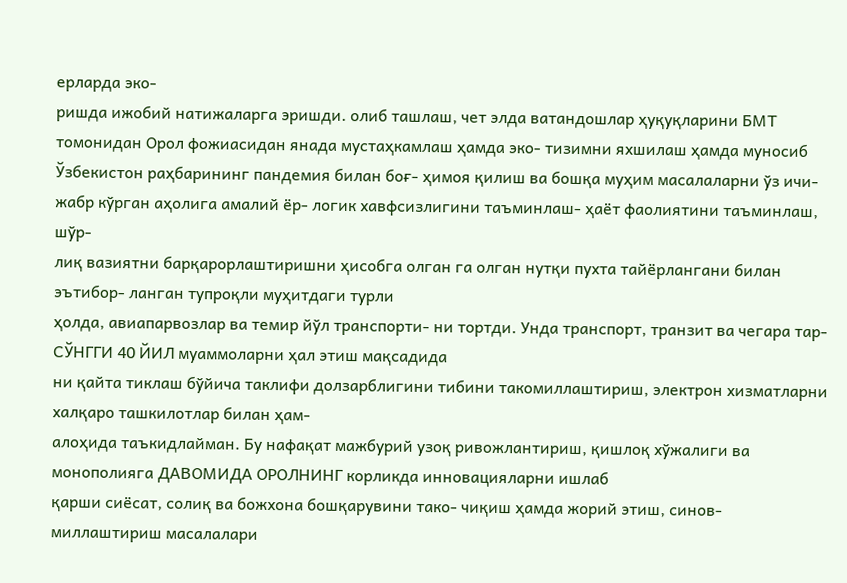ерларда эко-
ришда ижобий натижаларга эришди. олиб ташлаш, чет элда ватандошлар ҳуқуқларини БМТ томонидан Орол фожиасидан янада мустаҳкамлаш ҳамда эко- тизимни яхшилаш ҳамда муносиб
Ўзбекистон раҳбарининг пандемия билан боғ- ҳимоя қилиш ва бошқа муҳим масалаларни ўз ичи- жабр кўрган аҳолига амалий ёр- логик хавфсизлигини таъминлаш- ҳаёт фаолиятини таъминлаш, шўр-
лиқ вазиятни барқарорлаштиришни ҳисобга олган га олган нутқи пухта тайёрлангани билан эътибор- ланган тупроқли муҳитдаги турли
ҳолда, авиапарвозлар ва темир йўл транспорти- ни тортди. Унда транспорт, транзит ва чегара тар- СЎНГГИ 40 ЙИЛ муаммоларни ҳал этиш мақсадида
ни қайта тиклаш бўйича таклифи долзарблигини тибини такомиллаштириш, электрон хизматларни халқаро ташкилотлар билан ҳам-
алоҳида таъкидлайман. Бу нафақат мажбурий узоқ ривожлантириш, қишлоқ хўжалиги ва монополияга ДАВОМИДА ОРОЛНИНГ корликда инновацияларни ишлаб
қарши сиёсат, солиқ ва божхона бошқарувини тако- чиқиш ҳамда жорий этиш, синов-
миллаштириш масалалари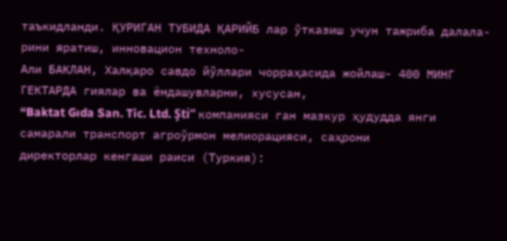таъкидланди. ҚУРИГАН ТУБИДА ҚАРИЙБ лар ўтказиш учун тажриба далала-
рини яратиш, инновацион техноло-
Али БАКЛАН, Халқаро савдо йўллари чорраҳасида жойлаш- 400 МИНГ ГЕКТАРДА гиялар ва ёндашувларни, хусусан,
“Baktat Gıda San. Tic. Ltd. Şti” компанияси ган мазкур ҳудудда янги самарали транспорт агроўрмон мелиорацияси, саҳрони
директорлар кенгаши раиси (Туркия):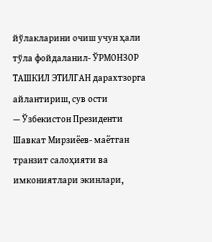йўлакларини очиш учун ҳали тўла фойдаланил- ЎРМОНЗОР ТАШКИЛ ЭТИЛГАН дарахтзорга айлантириш, сув ости
— Ўзбекистон Президенти Шавкат Мирзиёев- маётган транзит салоҳияти ва имкониятлари экинлари,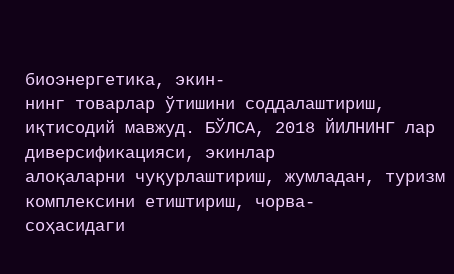биоэнергетика, экин-
нинг товарлар ўтишини соддалаштириш, иқтисодий мавжуд. БЎЛСА, 2018 ЙИЛНИНГ лар диверсификацияси, экинлар
алоқаларни чуқурлаштириш, жумладан, туризм комплексини етиштириш, чорва-
соҳасидаги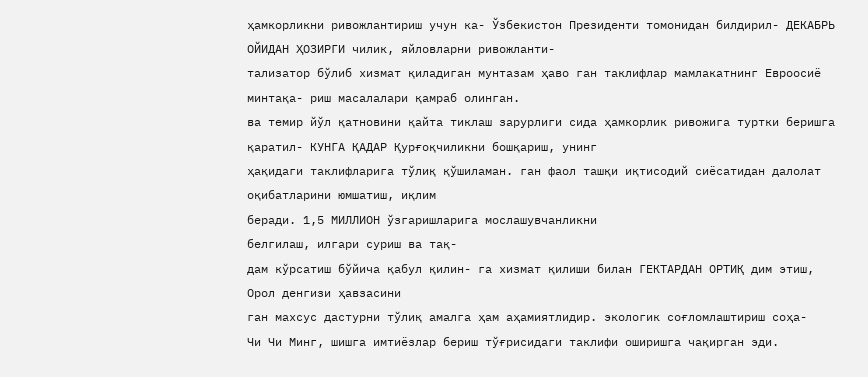ҳамкорликни ривожлантириш учун ка- Ўзбекистон Президенти томонидан билдирил- ДЕКАБРЬ ОЙИДАН ҲОЗИРГИ чилик, яйловларни ривожланти-
тализатор бўлиб хизмат қиладиган мунтазам ҳаво ган таклифлар мамлакатнинг Евроосиё минтақа- риш масалалари қамраб олинган.
ва темир йўл қатновини қайта тиклаш зарурлиги сида ҳамкорлик ривожига туртки беришга қаратил- КУНГА ҚАДАР Қурғоқчиликни бошқариш, унинг
ҳақидаги таклифларига тўлиқ қўшиламан. ган фаол ташқи иқтисодий сиёсатидан далолат оқибатларини юмшатиш, иқлим
беради. 1,5 МИЛЛИОН ўзгаришларига мослашувчанликни
белгилаш, илгари суриш ва тақ-
дам кўрсатиш бўйича қабул қилин- га хизмат қилиши билан ГЕКТАРДАН ОРТИҚ дим этиш, Орол денгизи ҳавзасини
ган махсус дастурни тўлиқ амалга ҳам аҳамиятлидир. экологик соғломлаштириш соҳа-
Чи Чи Минг, шишга имтиёзлар бериш тўғрисидаги таклифи оширишга чақирган эди.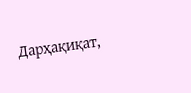Дарҳақиқат,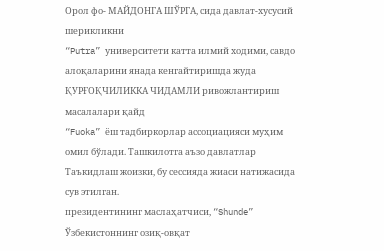Орол фо- МАЙДОНГА ШЎРГА, сида давлат-хусусий шерикликни
“Putra” университети катта илмий ходими, савдо алоқаларини янада кенгайтиришда жуда ҚУРҒОҚЧИЛИККА ЧИДАМЛИ ривожлантириш масалалари қайд
“Fuoka” ёш тадбиркорлар ассоциацияси муҳим омил бўлади. Ташкилотга аъзо давлатлар Таъкидлаш жоизки, бу сессияда жиаси натижасида сув этилган.
президентининг маслаҳатчиси, “Shunde” Ўзбекистоннинг озиқ-овқат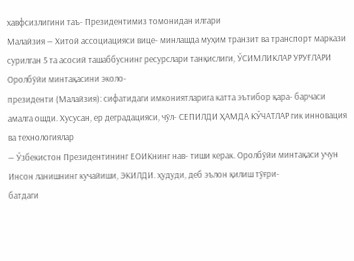хавфсизлигини таъ- Президентимиз томонидан илгари
Малайзия — Хитой ассоциацияси вице- минлашда муҳим транзит ва транспорт маркази сурилган 5 та асосий ташаббуснинг ресурслари танқислиги, ЎСИМЛИКЛАР УРУҒЛАРИ Оролбўйи минтақасини эколо-
президенти (Малайзия): сифатидаги имкониятларига катта эътибор қара- барчаси амалга ошди. Хусусан, ер деградацияси, чўл- СЕПИЛДИ ҲАМДА КЎЧАТЛАР гик инновация ва технологиялар
— Ўзбекистон Президентининг ЕОИКнинг нав- тиши керак. Оролбўйи минтақаси учун Инсон ланишнинг кучайиши, ЭКИЛДИ. ҳудуди, деб эълон қилиш тўғри-
батдаги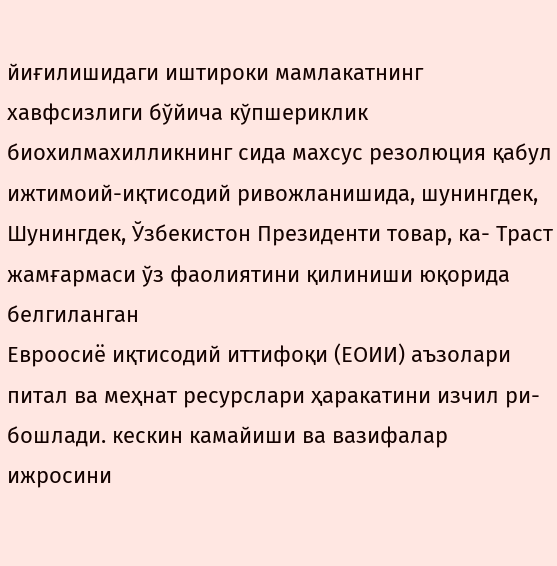йиғилишидаги иштироки мамлакатнинг хавфсизлиги бўйича кўпшериклик биохилмахилликнинг сида махсус резолюция қабул
ижтимоий-иқтисодий ривожланишида, шунингдек, Шунингдек, Ўзбекистон Президенти товар, ка- Траст жамғармаси ўз фаолиятини қилиниши юқорида белгиланган
Евроосиё иқтисодий иттифоқи (ЕОИИ) аъзолари питал ва меҳнат ресурслари ҳаракатини изчил ри- бошлади. кескин камайиши ва вазифалар ижросини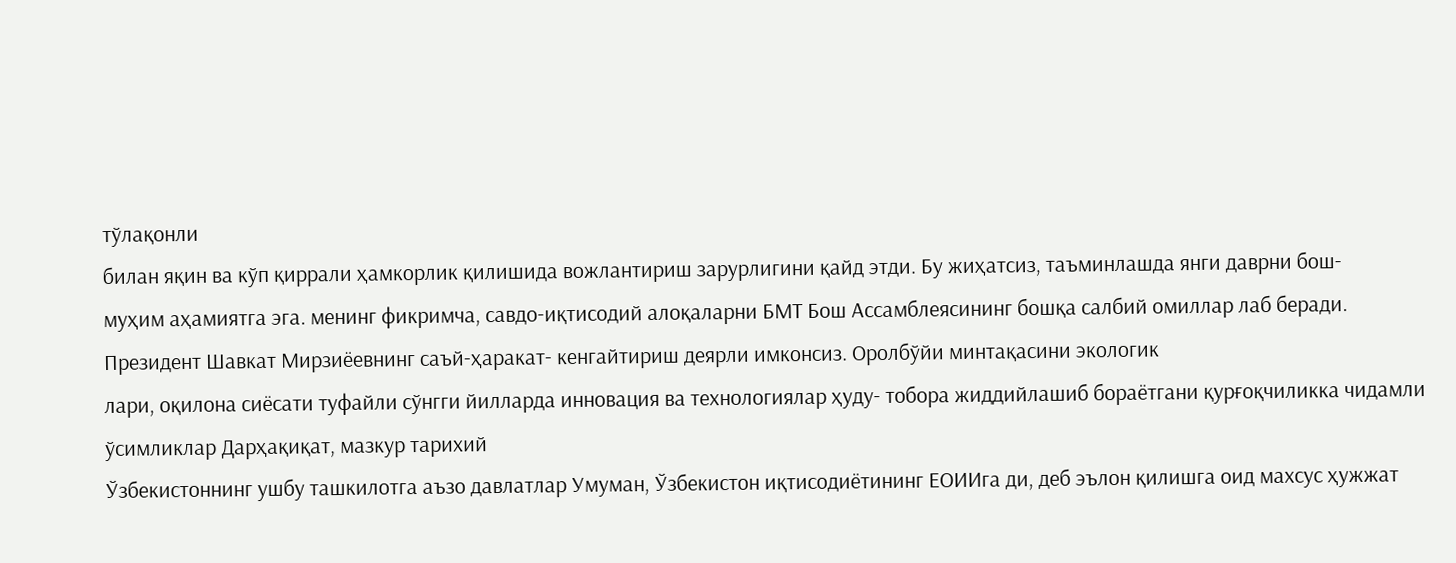тўлақонли
билан яқин ва кўп қиррали ҳамкорлик қилишида вожлантириш зарурлигини қайд этди. Бу жиҳатсиз, таъминлашда янги даврни бош-
муҳим аҳамиятга эга. менинг фикримча, савдо-иқтисодий алоқаларни БМТ Бош Ассамблеясининг бошқа салбий омиллар лаб беради.
Президент Шавкат Мирзиёевнинг саъй-ҳаракат- кенгайтириш деярли имконсиз. Оролбўйи минтақасини экологик
лари, оқилона сиёсати туфайли сўнгги йилларда инновация ва технологиялар ҳуду- тобора жиддийлашиб бораётгани қурғоқчиликка чидамли ўсимликлар Дарҳақиқат, мазкур тарихий
Ўзбекистоннинг ушбу ташкилотга аъзо давлатлар Умуман, Ўзбекистон иқтисодиётининг ЕОИИга ди, деб эълон қилишга оид махсус ҳужжат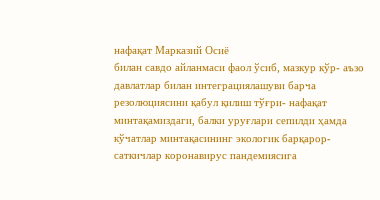нафақат Марказий Осиё
билан савдо айланмаси фаол ўсиб, мазкур кўр- аъзо давлатлар билан интеграциялашуви барча резолюциясини қабул қилиш тўғри- нафақат минтақамиздаги, балки уруғлари сепилди ҳамда кўчатлар минтақасининг экологик барқарор-
саткичлар коронавирус пандемиясига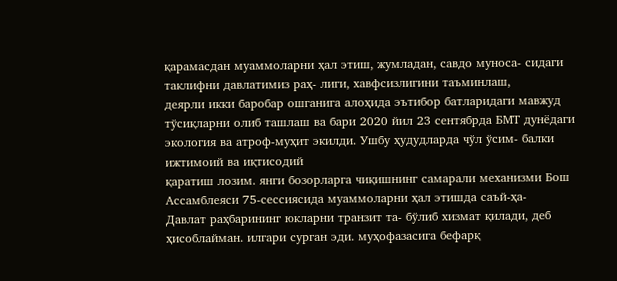қарамасдан муаммоларни ҳал этиш, жумладан, савдо муноса- сидаги таклифни давлатимиз раҳ- лиги, хавфсизлигини таъминлаш,
деярли икки баробар ошганига алоҳида эътибор батларидаги мавжуд тўсиқларни олиб ташлаш ва бари 2020 йил 23 сентябрда БМТ дунёдаги экология ва атроф-муҳит экилди. Ушбу ҳудудларда чўл ўсим- балки ижтимоий ва иқтисодий
қаратиш лозим. янги бозорларга чиқишнинг самарали механизми Бош Ассамблеяси 75-сессиясида муаммоларни ҳал этишда саъй-ҳа-
Давлат раҳбарининг юкларни транзит та- бўлиб хизмат қилади, деб ҳисоблайман. илгари сурган эди. муҳофазасига бефарқ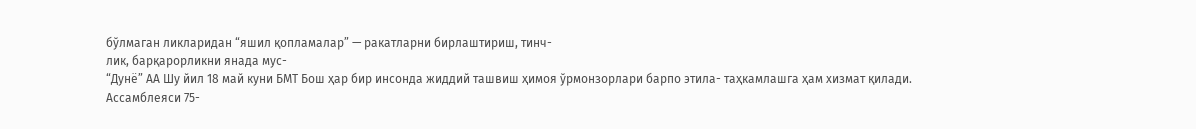бўлмаган ликларидан “яшил қопламалар” — ракатларни бирлаштириш, тинч-
лик, барқарорликни янада мус-
“Дунё” АА Шу йил 18 май куни БМТ Бош ҳар бир инсонда жиддий ташвиш ҳимоя ўрмонзорлари барпо этила- таҳкамлашга ҳам хизмат қилади.
Ассамблеяси 75-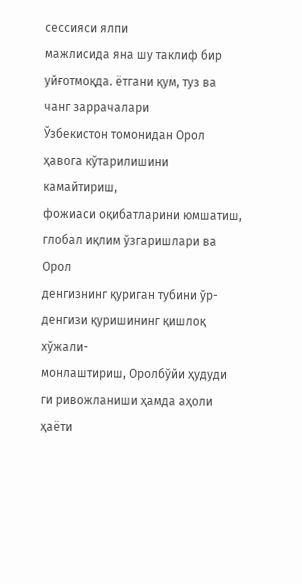сессияси ялпи
мажлисида яна шу таклиф бир уйғотмоқда. ётгани қум, туз ва чанг заррачалари
Ўзбекистон томонидан Орол ҳавога кўтарилишини камайтириш,
фожиаси оқибатларини юмшатиш, глобал иқлим ўзгаришлари ва Орол
денгизнинг қуриган тубини ўр- денгизи қуришининг қишлоқ хўжали-
монлаштириш, Оролбўйи ҳудуди ги ривожланиши ҳамда аҳоли ҳаёти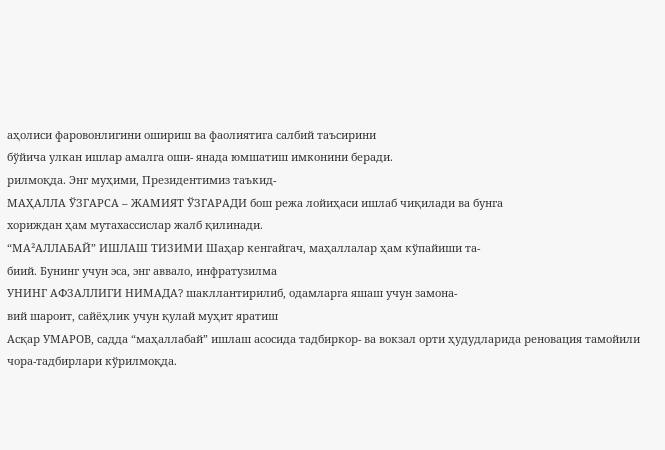аҳолиси фаровонлигини ошириш ва фаолиятига салбий таъсирини
бўйича улкан ишлар амалга оши- янада юмшатиш имконини беради.
рилмоқда. Энг муҳими, Президентимиз таъкид-
МАҲАЛЛА ЎЗГАРСА – ЖАМИЯТ ЎЗГАРАДИ бош режа лойиҳаси ишлаб чиқилади ва бунга
хориждан ҳам мутахассислар жалб қилинади.
“МА²АЛЛАБАЙ” ИШЛАШ ТИЗИМИ Шаҳар кенгайгач, маҳаллалар ҳам кўпайиши та-
биий. Бунинг учун эса, энг аввало, инфратузилма
УНИНГ АФЗАЛЛИГИ НИМАДА? шакллантирилиб, одамларга яшаш учун замона-
вий шароит, сайёҳлик учун қулай муҳит яратиш
Асқар УМАРОВ, садда “маҳаллабай” ишлаш асосида тадбиркор- ва вокзал орти ҳудудларида реновация тамойили чора-тадбирлари кўрилмоқда.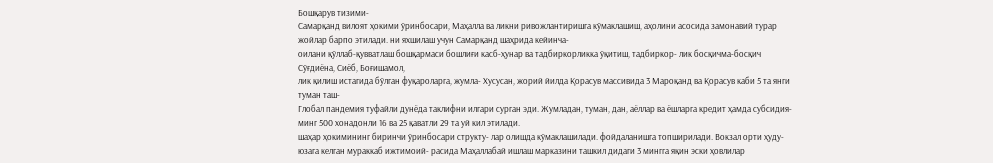Бошқарув тизими-
Самарқанд вилоят ҳокими ўринбосари, Маҳалла ва ликни ривожлантиришга кўмаклашиш, аҳолини асосида замонавий турар жойлар барпо этилади. ни яхшилаш учун Самарқанд шаҳрида кейинча-
оилани қўллаб-қувватлаш бошқармаси бошлиғи касб-ҳунар ва тадбиркорликка ўқитиш, тадбиркор- лик босқичма-босқич Сўғдиёна, Сиёб, Боғишамол,
лик қилиш истагида бўлган фуқароларга, жумла- Хусусан, жорий йилда Қорасув массивида 3 Мароқанд ва Қорасув каби 5 та янги туман таш-
Глобал пандемия туфайли дунёда таклифни илгари сурган эди. Жумладан, туман, дан, аёллар ва ёшларга кредит ҳамда субсидия- минг 500 хонадонли 16 ва 25 қаватли 29 та уй кил этилади.
шаҳар ҳокимининг биринчи ўринбосари структу- лар олишда кўмаклашилади. фойдаланишга топширилади. Вокзал орти ҳуду-
юзага келган мураккаб ижтимоий- расида Маҳаллабай ишлаш марказини ташкил дидаги 3 мингга яқин эски ҳовлилар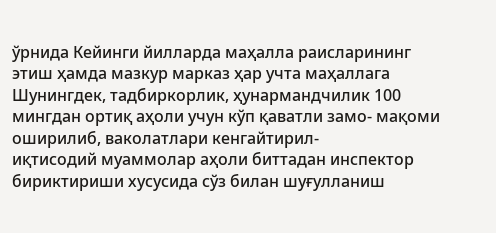ўрнида Кейинги йилларда маҳалла раисларининг
этиш ҳамда мазкур марказ ҳар учта маҳаллага Шунингдек, тадбиркорлик, ҳунармандчилик 100 мингдан ортиқ аҳоли учун кўп қаватли замо- мақоми оширилиб, ваколатлари кенгайтирил-
иқтисодий муаммолар аҳоли биттадан инспектор бириктириши хусусида сўз билан шуғулланиш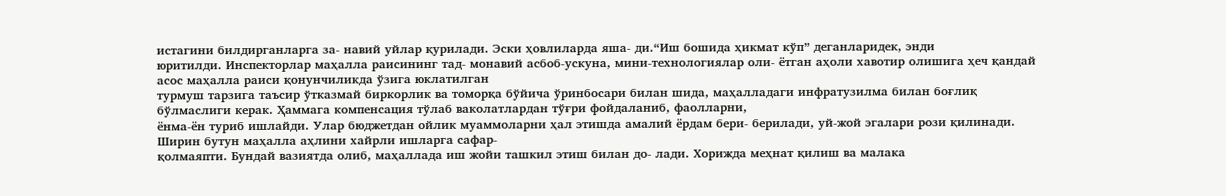истагини билдирганларга за- навий уйлар қурилади. Эски ҳовлиларда яша- ди.“Иш бошида ҳикмат кўп” деганларидек, энди
юритилди. Инспекторлар маҳалла раисининг тад- монавий асбоб-ускуна, мини-технологиялар оли- ётган аҳоли хавотир олишига ҳеч қандай асос маҳалла раиси қонунчиликда ўзига юклатилган
турмуш тарзига таъсир ўтказмай биркорлик ва томорқа бўйича ўринбосари билан шида, маҳалладаги инфратузилма билан боғлиқ бўлмаслиги керак. Ҳаммага компенсация тўлаб ваколатлардан тўғри фойдаланиб, фаолларни,
ёнма-ён туриб ишлайди. Улар бюджетдан ойлик муаммоларни ҳал этишда амалий ёрдам бери- берилади, уй-жой эгалари рози қилинади. Ширин бутун маҳалла аҳлини хайрли ишларга сафар-
қолмаяпти. Бундай вазиятда олиб, маҳаллада иш жойи ташкил этиш билан до- лади. Хорижда меҳнат қилиш ва малака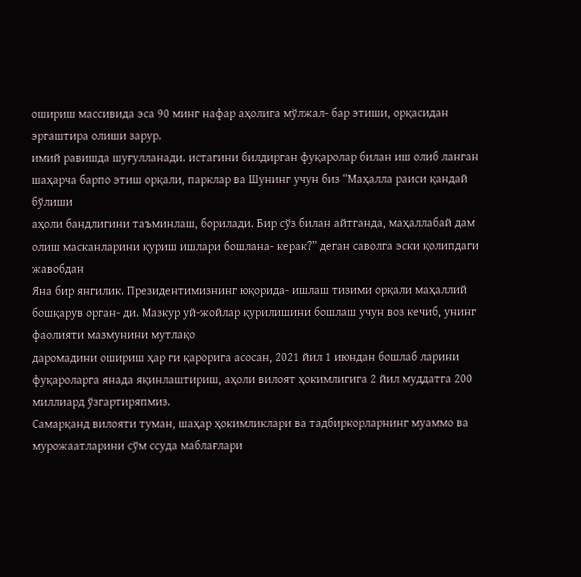ошириш массивида эса 90 минг нафар аҳолига мўлжал- бар этиши, орқасидан эргаштира олиши зарур.
имий равишда шуғулланади. истагини билдирган фуқаролар билан иш олиб ланган шаҳарча барпо этиш орқали, парклар ва Шунинг учун биз “Маҳалла раиси қандай бўлиши
аҳоли бандлигини таъминлаш, борилади. Бир сўз билан айтганда, маҳаллабай дам олиш масканларини қуриш ишлари бошлана- керак?” деган саволга эски қолипдаги жавобдан
Яна бир янгилик. Президентимизнинг юқорида- ишлаш тизими орқали маҳаллий бошқарув орган- ди. Мазкур уй-жойлар қурилишини бошлаш учун воз кечиб, унинг фаолияти мазмунини мутлақо
даромадини ошириш ҳар ги қарорига асосан, 2021 йил 1 июндан бошлаб ларини фуқароларга янада яқинлаштириш, аҳоли вилоят ҳокимлигига 2 йил муддатга 200 миллиард ўзгартиряпмиз.
Самарқанд вилояти туман, шаҳар ҳокимликлари ва тадбиркорларнинг муаммо ва мурожаатларини сўм ссуда маблағлари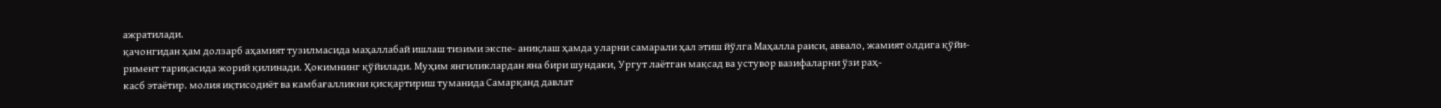ажратилади.
қачонгидан ҳам долзарб аҳамият тузилмасида маҳаллабай ишлаш тизими экспе- аниқлаш ҳамда уларни самарали ҳал этиш йўлга Маҳалла раиси, аввало, жамият олдига қўйи-
римент тариқасида жорий қилинади. Ҳокимнинг қўйилади. Муҳим янгиликлардан яна бири шундаки, Ургут лаётган мақсад ва устувор вазифаларни ўзи раҳ-
касб этаётир. молия иқтисодиёт ва камбағалликни қисқартириш туманида Самарқанд давлат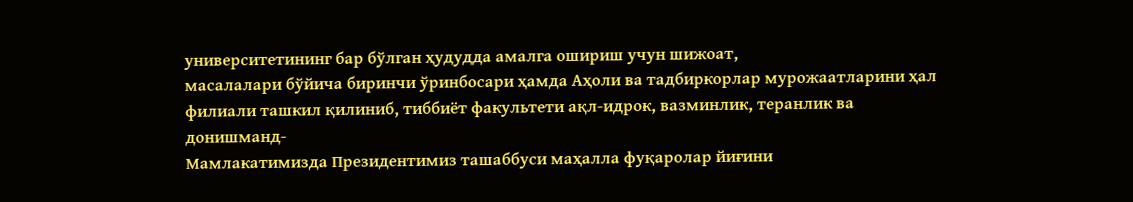университетининг бар бўлган ҳудудда амалга ошириш учун шижоат,
масалалари бўйича биринчи ўринбосари ҳамда Аҳоли ва тадбиркорлар мурожаатларини ҳал филиали ташкил қилиниб, тиббиёт факультети ақл-идрок, вазминлик, теранлик ва донишманд-
Мамлакатимизда Президентимиз ташаббуси маҳалла фуқаролар йиғини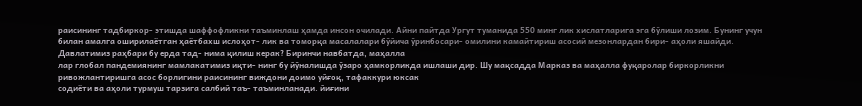раисининг тадбиркор- этишда шаффофликни таъминлаш ҳамда инсон очилади. Айни пайтда Ургут туманида 550 минг лик хислатларига эга бўлиши лозим. Бунинг учун
билан амалга оширилаётган ҳаётбахш ислоҳот- лик ва томорқа масалалари бўйича ўринбосари- омилини камайтириш асосий мезонлардан бири- аҳоли яшайди. Давлатимиз раҳбари бу ерда тад- нима қилиш керак? Биринчи навбатда, маҳалла
лар глобал пандемиянинг мамлакатимиз иқти- нинг бу йўналишда ўзаро ҳамкорликда ишлаши дир. Шу мақсадда Марказ ва маҳалла фуқаролар биркорликни ривожлантиришга асос борлигини раисининг виждони доимо уйғоқ, тафаккури юксак
содиёти ва аҳоли турмуш тарзига салбий таъ- таъминланади. йиғини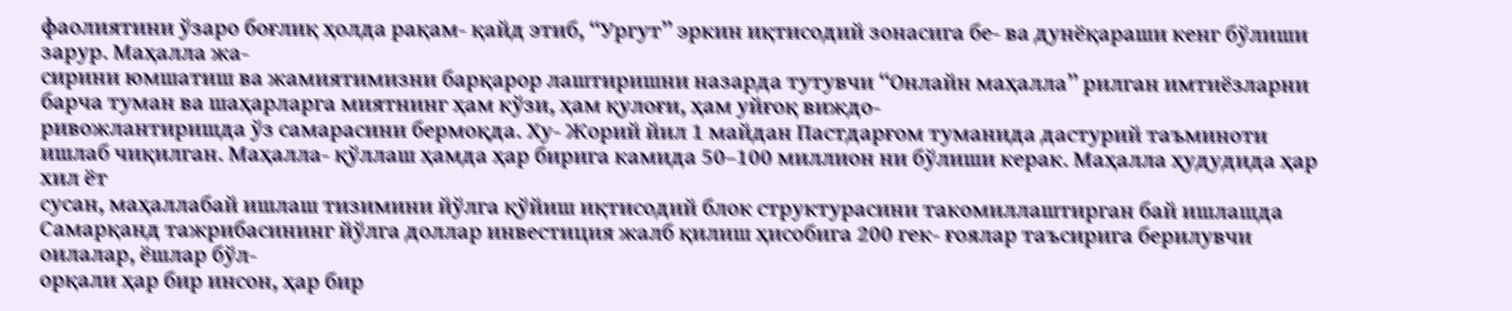фаолиятини ўзаро боғлиқ ҳолда рақам- қайд этиб, “Ургут” эркин иқтисодий зонасига бе- ва дунёқараши кенг бўлиши зарур. Маҳалла жа-
сирини юмшатиш ва жамиятимизни барқарор лаштиришни назарда тутувчи “Онлайн маҳалла” рилган имтиёзларни барча туман ва шаҳарларга миятнинг ҳам кўзи, ҳам қулоғи, ҳам уйғоқ виждо-
ривожлантиришда ўз самарасини бермоқда. Ху- Жорий йил 1 майдан Пастдарғом туманида дастурий таъминоти ишлаб чиқилган. Маҳалла- қўллаш ҳамда ҳар бирига камида 50–100 миллион ни бўлиши керак. Маҳалла ҳудудида ҳар хил ёт
сусан, маҳаллабай ишлаш тизимини йўлга қўйиш иқтисодий блок структурасини такомиллаштирган бай ишлашда Самарқанд тажрибасининг йўлга доллар инвестиция жалб қилиш ҳисобига 200 гек- ғоялар таъсирига берилувчи оилалар, ёшлар бўл-
орқали ҳар бир инсон, ҳар бир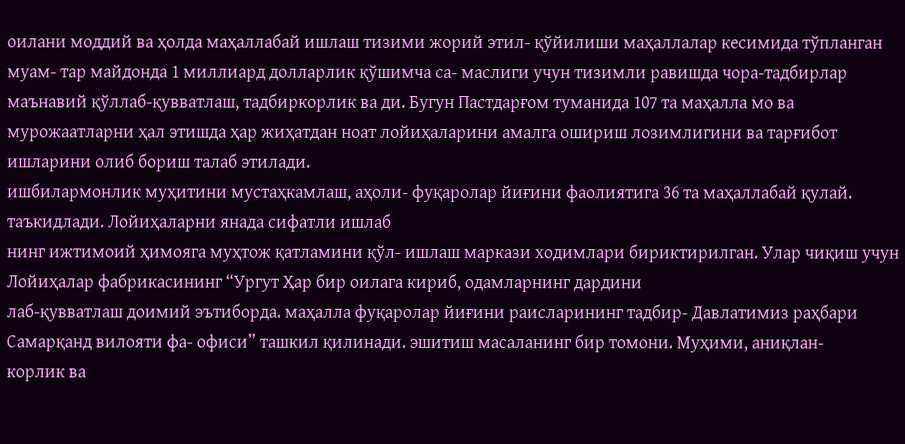оилани моддий ва ҳолда маҳаллабай ишлаш тизими жорий этил- қўйилиши маҳаллалар кесимида тўпланган муам- тар майдонда 1 миллиард долларлик қўшимча са- маслиги учун тизимли равишда чора-тадбирлар
маънавий қўллаб-қувватлаш, тадбиркорлик ва ди. Бугун Пастдарғом туманида 107 та маҳалла мо ва мурожаатларни ҳал этишда ҳар жиҳатдан ноат лойиҳаларини амалга ошириш лозимлигини ва тарғибот ишларини олиб бориш талаб этилади.
ишбилармонлик муҳитини мустаҳкамлаш, аҳоли- фуқаролар йиғини фаолиятига 36 та маҳаллабай қулай. таъкидлади. Лойиҳаларни янада сифатли ишлаб
нинг ижтимоий ҳимояга муҳтож қатламини қўл- ишлаш маркази ходимлари бириктирилган. Улар чиқиш учун Лойиҳалар фабрикасининг “Ургут Ҳар бир оилага кириб, одамларнинг дардини
лаб-қувватлаш доимий эътиборда. маҳалла фуқаролар йиғини раисларининг тадбир- Давлатимиз раҳбари Самарқанд вилояти фа- офиси” ташкил қилинади. эшитиш масаланинг бир томони. Муҳими, аниқлан-
корлик ва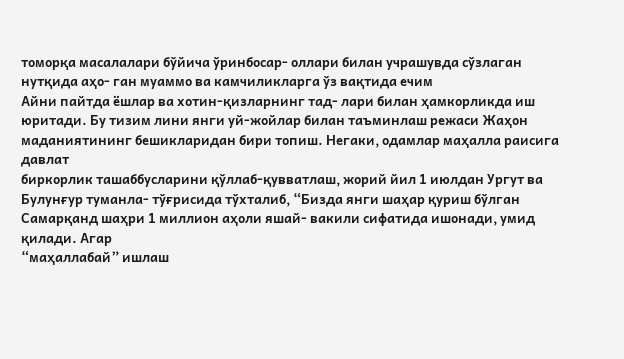томорқа масалалари бўйича ўринбосар- оллари билан учрашувда сўзлаган нутқида аҳо- ган муаммо ва камчиликларга ўз вақтида ечим
Айни пайтда ёшлар ва хотин-қизларнинг тад- лари билан ҳамкорликда иш юритади. Бу тизим лини янги уй-жойлар билан таъминлаш режаси Жаҳон маданиятининг бешикларидан бири топиш. Негаки, одамлар маҳалла раисига давлат
биркорлик ташаббусларини қўллаб-қувватлаш, жорий йил 1 июлдан Ургут ва Булунғур туманла- тўғрисида тўхталиб, “Бизда янги шаҳар қуриш бўлган Самарқанд шаҳри 1 миллион аҳоли яшай- вакили сифатида ишонади, умид қилади. Агар
“маҳаллабай” ишлаш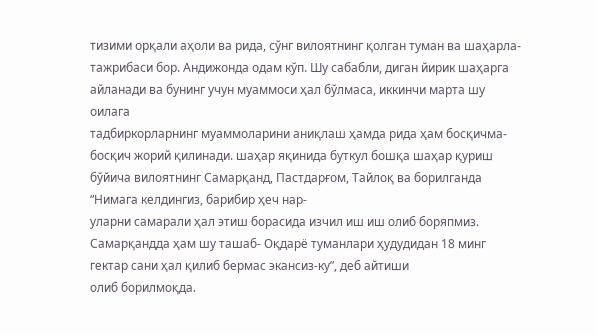тизими орқали аҳоли ва рида, сўнг вилоятнинг қолган туман ва шаҳарла- тажрибаси бор. Андижонда одам кўп. Шу сабабли, диган йирик шаҳарга айланади ва бунинг учун муаммоси ҳал бўлмаса, иккинчи марта шу оилага
тадбиркорларнинг муаммоларини аниқлаш ҳамда рида ҳам босқичма-босқич жорий қилинади. шаҳар яқинида буткул бошқа шаҳар қуриш бўйича вилоятнинг Самарқанд, Пастдарғом, Тайлоқ ва борилганда “Нимага келдингиз, барибир ҳеч нар-
уларни самарали ҳал этиш борасида изчил иш иш олиб боряпмиз. Самарқандда ҳам шу ташаб- Оқдарё туманлари ҳудудидан 18 минг гектар сани ҳал қилиб бермас экансиз-ку”, деб айтиши
олиб борилмоқда.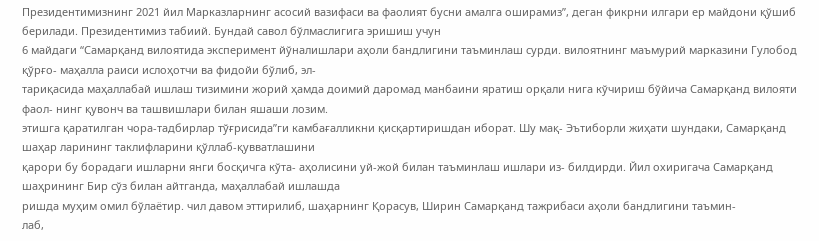Президентимизнинг 2021 йил Марказларнинг асосий вазифаси ва фаолият бусни амалга оширамиз”, деган фикрни илгари ер майдони қўшиб берилади. Президентимиз табиий. Бундай савол бўлмаслигига эришиш учун
6 майдаги “Самарқанд вилоятида эксперимент йўналишлари аҳоли бандлигини таъминлаш сурди. вилоятнинг маъмурий марказини Гулобод қўрғо- маҳалла раиси ислоҳотчи ва фидойи бўлиб, эл-
тариқасида маҳаллабай ишлаш тизимини жорий ҳамда доимий даромад манбаини яратиш орқали нига кўчириш бўйича Самарқанд вилояти фаол- нинг қувонч ва ташвишлари билан яшаши лозим.
этишга қаратилган чора-тадбирлар тўғрисида”ги камбағалликни қисқартиришдан иборат. Шу мақ- Эътиборли жиҳати шундаки, Самарқанд шаҳар ларининг таклифларини қўллаб-қувватлашини
қарори бу борадаги ишларни янги босқичга кўта- аҳолисини уй-жой билан таъминлаш ишлари из- билдирди. Йил охиригача Самарқанд шаҳрининг Бир сўз билан айтганда, маҳаллабай ишлашда
ришда муҳим омил бўлаётир. чил давом эттирилиб, шаҳарнинг Қорасув, Ширин Самарқанд тажрибаси аҳоли бандлигини таъмин-
лаб,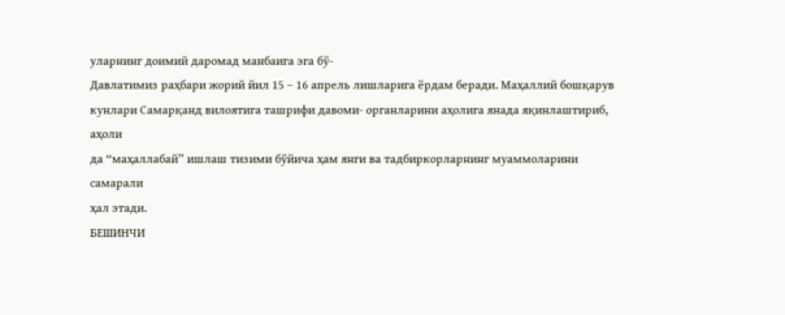уларнинг доимий даромад манбаига эга бў-
Давлатимиз раҳбари жорий йил 15 – 16 апрель лишларига ёрдам беради. Маҳаллий бошқарув
кунлари Самарқанд вилоятига ташрифи давоми- органларини аҳолига янада яқинлаштириб, аҳоли
да “маҳаллабай” ишлаш тизими бўйича ҳам янги ва тадбиркорларнинг муаммоларини самарали
ҳал этади.
БЕШИНЧИ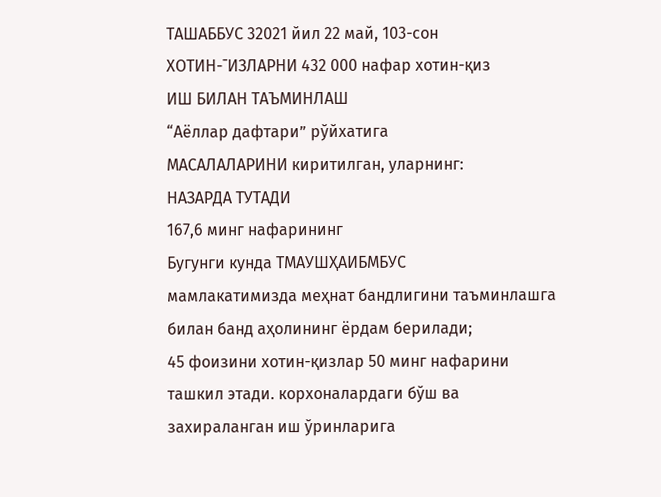ТАШАББУС 32021 йил 22 май, 103-сон
ХОТИН-¯ИЗЛАРНИ 432 000 нафар хотин-қиз
ИШ БИЛАН ТАЪМИНЛАШ
“Аёллар дафтари” рўйхатига
МАСАЛАЛАРИНИ киритилган, уларнинг:
НАЗАРДА ТУТАДИ
167,6 минг нафарининг
Бугунги кунда ТМАУШҲАИБМБУС
мамлакатимизда меҳнат бандлигини таъминлашга
билан банд аҳолининг ёрдам берилади;
45 фоизини хотин-қизлар 50 минг нафарини
ташкил этади. корхоналардаги бўш ва
захираланган иш ўринларига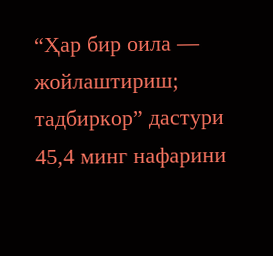“Ҳар бир оила — жойлаштириш;
тадбиркор” дастури 45,4 минг нафарини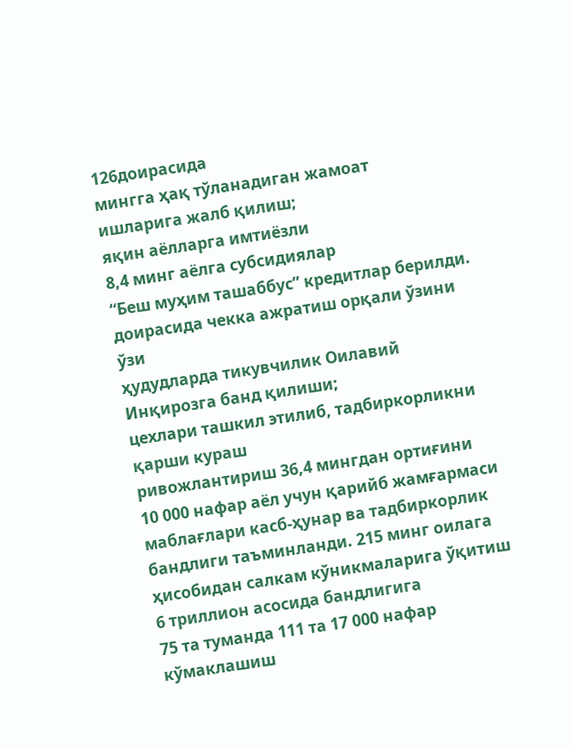126доирасида
мингга ҳақ тўланадиган жамоат
ишларига жалб қилиш;
яқин аёлларга имтиёзли
8,4 минг аёлга субсидиялар
“Беш муҳим ташаббус” кредитлар берилди.
доирасида чекка ажратиш орқали ўзини ўзи
ҳудудларда тикувчилик Оилавий Инқирозга банд қилиши;
цехлари ташкил этилиб, тадбиркорликни қарши кураш
ривожлантириш 36,4 мингдан ортиғини
10 000 нафар аёл учун қарийб жамғармаси
маблағлари касб-ҳунар ва тадбиркорлик
бандлиги таъминланди. 215 минг оилага ҳисобидан салкам кўникмаларига ўқитиш
6 триллион асосида бандлигига
75 та туманда 111 та 17 000 нафар кўмаклашиш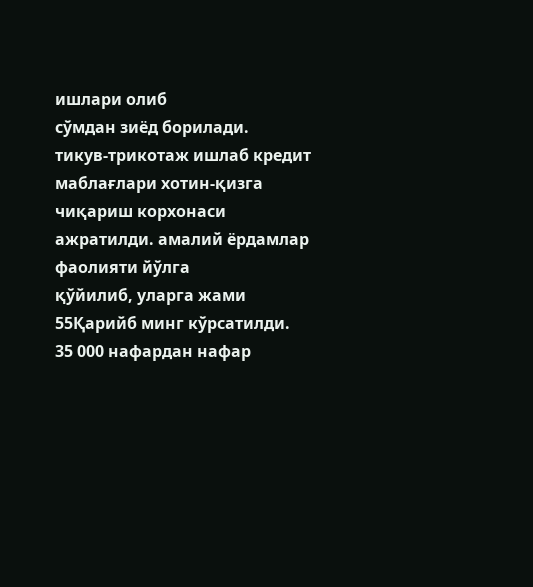ишлари олиб
сўмдан зиёд борилади.
тикув-трикотаж ишлаб кредит маблағлари хотин-қизга
чиқариш корхонаси ажратилди. амалий ёрдамлар
фаолияти йўлга
қўйилиб, уларга жами 55Қарийб минг кўрсатилди.
35 000 нафардан нафар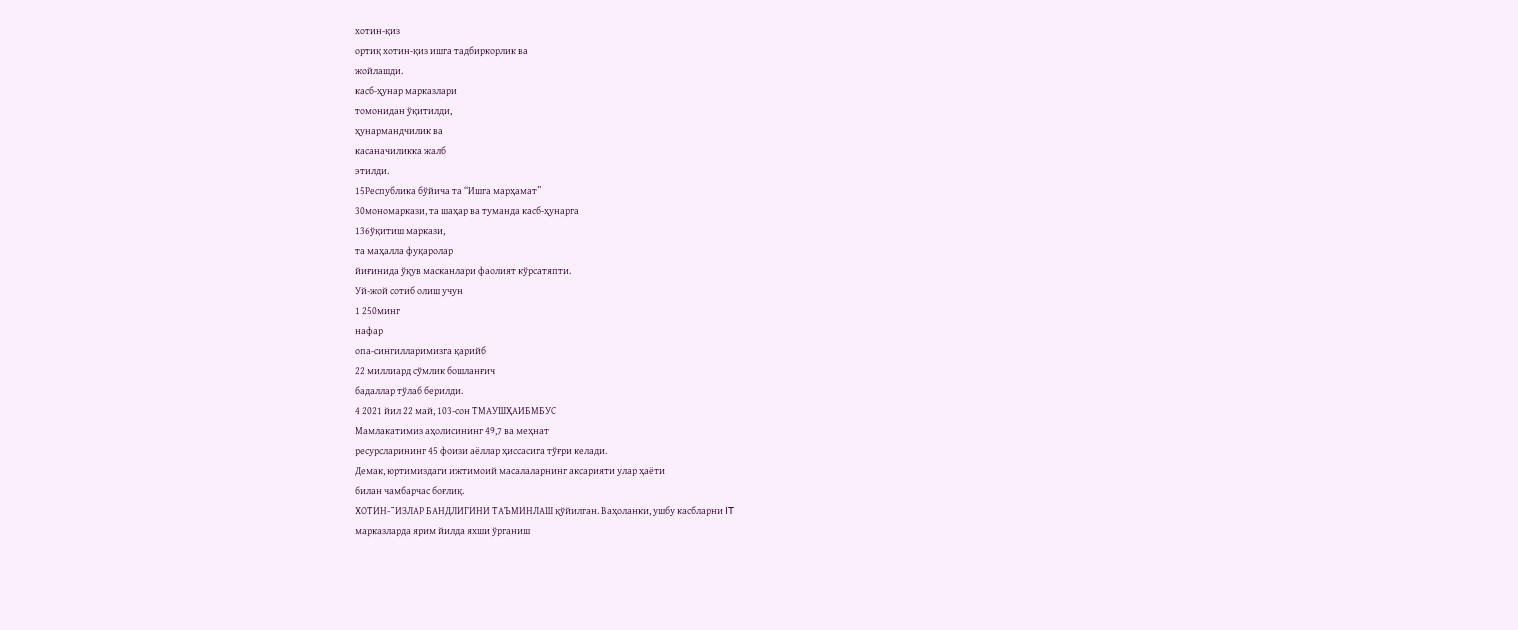хотин-қиз
ортиқ хотин-қиз ишга тадбиркорлик ва
жойлашди.
касб-ҳунар марказлари
томонидан ўқитилди,
ҳунармандчилик ва
касаначиликка жалб
этилди.
15Республика бўйича та “Ишга марҳамат”
30мономаркази, та шаҳар ва туманда касб-ҳунарга
136ўқитиш маркази,
та маҳалла фуқаролар
йиғинида ўқув масканлари фаолият кўрсатяпти.
Уй-жой сотиб олиш учун
1 250минг
нафар
опа-сингилларимизга қарийб
22 миллиард сўмлик бошланғич
бадаллар тўлаб берилди.
4 2021 йил 22 май, 103-сон ТМАУШҲАИБМБУС
Мамлакатимиз аҳолисининг 49,7 ва меҳнат
ресурсларининг 45 фоизи аёллар ҳиссасига тўғри келади.
Демак, юртимиздаги ижтимоий масалаларнинг аксарияти улар ҳаёти
билан чамбарчас боғлиқ.
ХОТИН-¯ИЗЛАР БАНДЛИГИНИ ТАЪМИНЛАШ қўйилган. Ваҳоланки, ушбу касбларни IT
марказларда ярим йилда яхши ўрганиш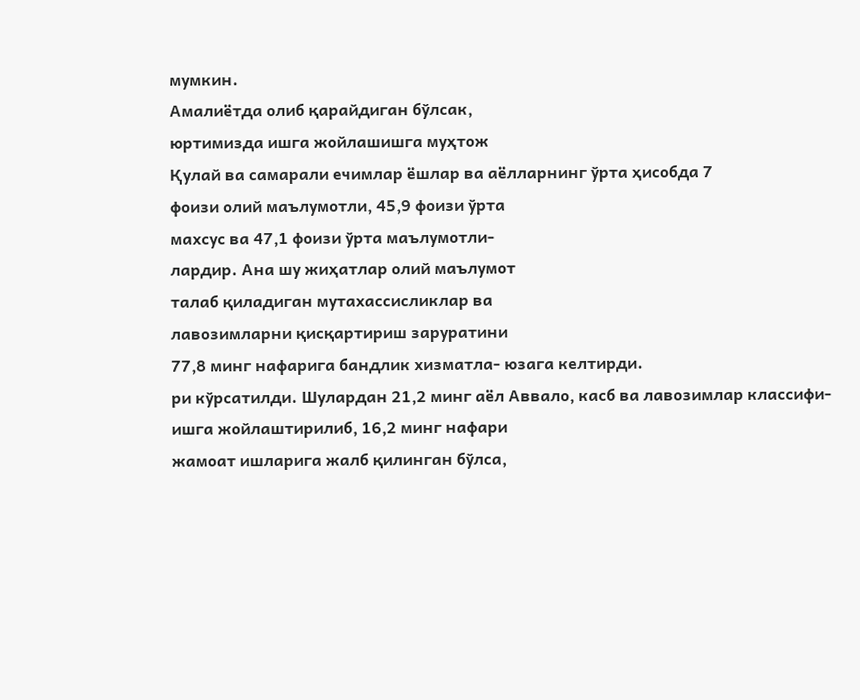мумкин.
Амалиётда олиб қарайдиган бўлсак,
юртимизда ишга жойлашишга муҳтож
Қулай ва самарали ечимлар ёшлар ва аёлларнинг ўрта ҳисобда 7
фоизи олий маълумотли, 45,9 фоизи ўрта
махсус ва 47,1 фоизи ўрта маълумотли-
лардир. Ана шу жиҳатлар олий маълумот
талаб қиладиган мутахассисликлар ва
лавозимларни қисқартириш заруратини
77,8 минг нафарига бандлик хизматла- юзага келтирди.
ри кўрсатилди. Шулардан 21,2 минг аёл Аввало, касб ва лавозимлар классифи-
ишга жойлаштирилиб, 16,2 минг нафари
жамоат ишларига жалб қилинган бўлса,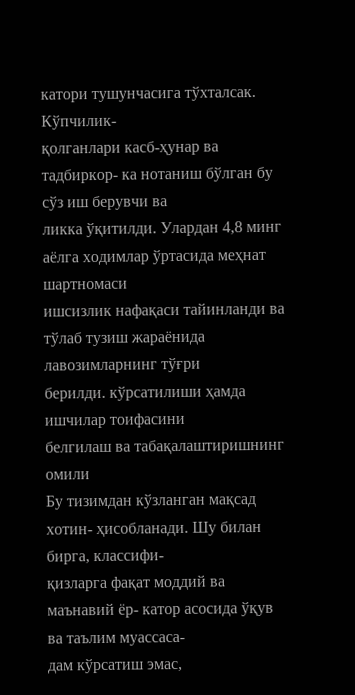катори тушунчасига тўхталсак. Кўпчилик-
қолганлари касб-ҳунар ва тадбиркор- ка нотаниш бўлган бу сўз иш берувчи ва
ликка ўқитилди. Улардан 4,8 минг аёлга ходимлар ўртасида меҳнат шартномаси
ишсизлик нафақаси тайинланди ва тўлаб тузиш жараёнида лавозимларнинг тўғри
берилди. кўрсатилиши ҳамда ишчилар тоифасини
белгилаш ва табақалаштиришнинг омили
Бу тизимдан кўзланган мақсад хотин- ҳисобланади. Шу билан бирга, классифи-
қизларга фақат моддий ва маънавий ёр- катор асосида ўқув ва таълим муассаса-
дам кўрсатиш эмас,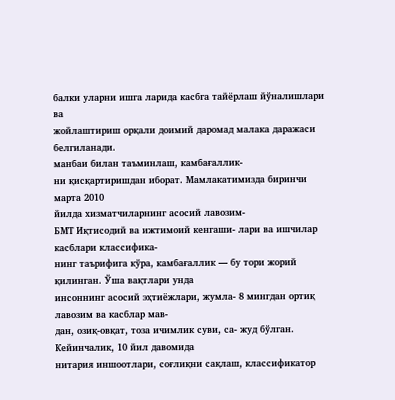балки уларни ишга ларида касбга тайёрлаш йўналишлари ва
жойлаштириш орқали доимий даромад малака даражаси белгиланади.
манбаи билан таъминлаш, камбағаллик-
ни қисқартиришдан иборат. Мамлакатимизда биринчи марта 2010
йилда хизматчиларнинг асосий лавозим-
БМТ Иқтисодий ва ижтимоий кенгаши- лари ва ишчилар касблари классифика-
нинг таърифига кўра, камбағаллик — бу тори жорий қилинган. Ўша вақтлари унда
инсоннинг асосий эҳтиёжлари, жумла- 8 мингдан ортиқ лавозим ва касблар мав-
дан, озиқ-овқат, тоза ичимлик суви, са- жуд бўлган. Кейинчалик, 10 йил давомида
нитария иншоотлари, соғлиқни сақлаш, классификатор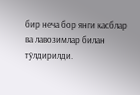бир неча бор янги касблар
ва лавозимлар билан тўлдирилди.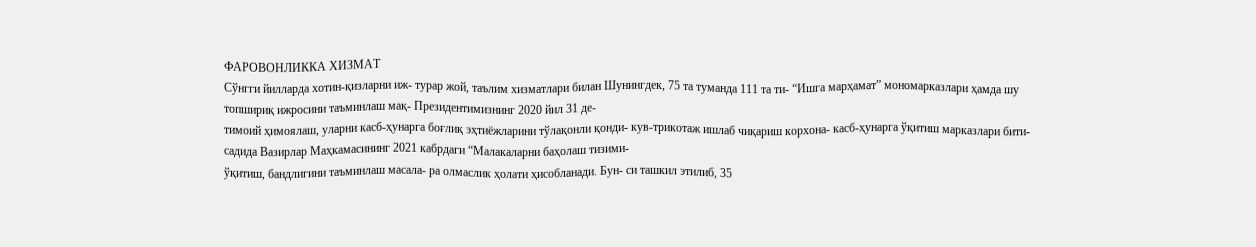ФАРОВОНЛИККА ХИЗМАТ
Сўнгги йилларда хотин-қизларни иж- турар жой, таълим хизматлари билан Шунингдек, 75 та туманда 111 та ти- “Ишга марҳамат” мономарказлари ҳамда шу топшириқ ижросини таъминлаш мақ- Президентимизнинг 2020 йил 31 де-
тимоий ҳимоялаш, уларни касб-ҳунарга боғлиқ эҳтиёжларини тўлақонли қонди- кув-трикотаж ишлаб чиқариш корхона- касб-ҳунарга ўқитиш марказлари бити- садида Вазирлар Маҳкамасининг 2021 кабрдаги “Малакаларни баҳолаш тизими-
ўқитиш, бандлигини таъминлаш масала- ра олмаслик ҳолати ҳисобланади. Бун- си ташкил этилиб, 35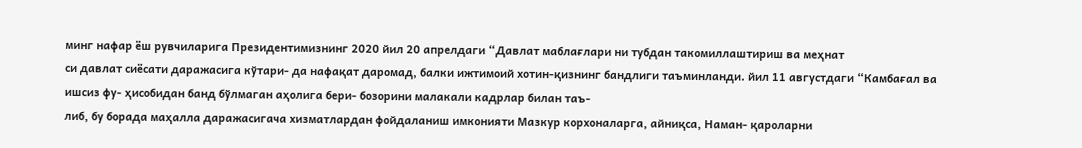минг нафар ёш рувчиларига Президентимизнинг 2020 йил 20 апрелдаги “Давлат маблағлари ни тубдан такомиллаштириш ва меҳнат
си давлат сиёсати даражасига кўтари- да нафақат даромад, балки ижтимоий хотин-қизнинг бандлиги таъминланди. йил 11 августдаги “Камбағал ва ишсиз фу- ҳисобидан банд бўлмаган аҳолига бери- бозорини малакали кадрлар билан таъ-
либ, бу борада маҳалла даражасигача хизматлардан фойдаланиш имконияти Мазкур корхоналарга, айниқса, Наман- қароларни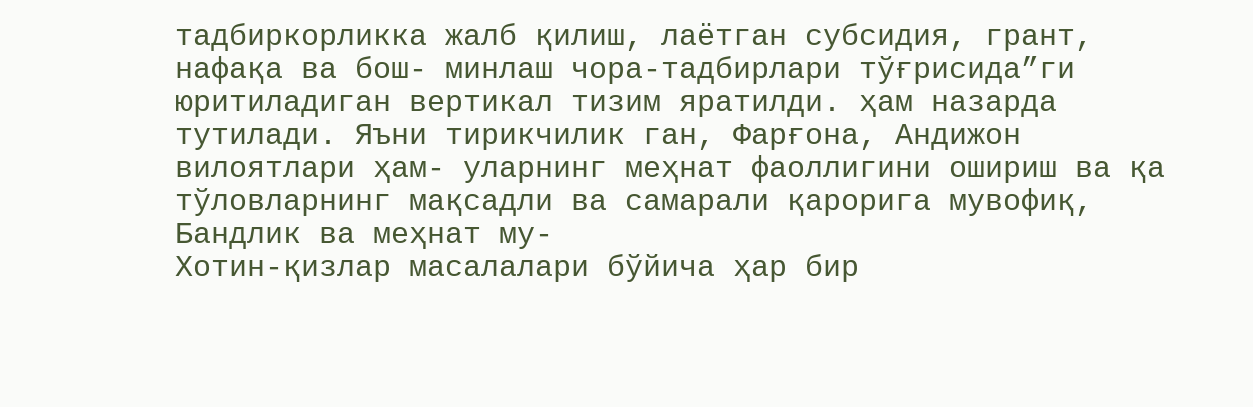тадбиркорликка жалб қилиш, лаётган субсидия, грант, нафақа ва бош- минлаш чора-тадбирлари тўғрисида”ги
юритиладиган вертикал тизим яратилди. ҳам назарда тутилади. Яъни тирикчилик ган, Фарғона, Андижон вилоятлари ҳам- уларнинг меҳнат фаоллигини ошириш ва қа тўловларнинг мақсадли ва самарали қарорига мувофиқ, Бандлик ва меҳнат му-
Хотин-қизлар масалалари бўйича ҳар бир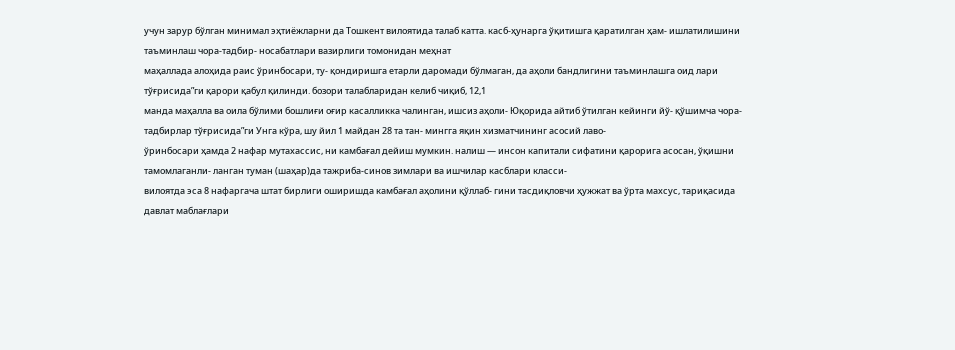учун зарур бўлган минимал эҳтиёжларни да Тошкент вилоятида талаб катта. касб-ҳунарга ўқитишга қаратилган ҳам- ишлатилишини таъминлаш чора-тадбир- носабатлари вазирлиги томонидан меҳнат
маҳаллада алоҳида раис ўринбосари, ту- қондиришга етарли даромади бўлмаган, да аҳоли бандлигини таъминлашга оид лари тўғрисида”ги қарори қабул қилинди. бозори талабларидан келиб чиқиб, 12,1
манда маҳалла ва оила бўлими бошлиғи оғир касалликка чалинган, ишсиз аҳоли- Юқорида айтиб ўтилган кейинги йў- қўшимча чора-тадбирлар тўғрисида”ги Унга кўра, шу йил 1 майдан 28 та тан- мингга яқин хизматчининг асосий лаво-
ўринбосари ҳамда 2 нафар мутахассис, ни камбағал дейиш мумкин. налиш — инсон капитали сифатини қарорига асосан, ўқишни тамомлаганли- ланган туман (шаҳар)да тажриба-синов зимлари ва ишчилар касблари класси-
вилоятда эса 8 нафаргача штат бирлиги оширишда камбағал аҳолини қўллаб- гини тасдиқловчи ҳужжат ва ўрта махсус, тариқасида давлат маблағлари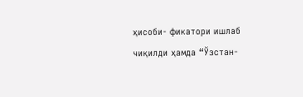ҳисоби- фикатори ишлаб чиқилди ҳамда “Ўзстан-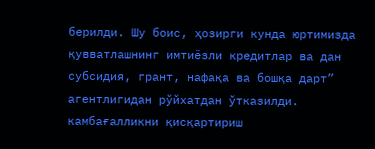берилди. Шу боис, ҳозирги кунда юртимизда қувватлашнинг имтиёзли кредитлар ва дан субсидия, грант, нафақа ва бошқа дарт” агентлигидан рўйхатдан ўтказилди.
камбағалликни қисқартириш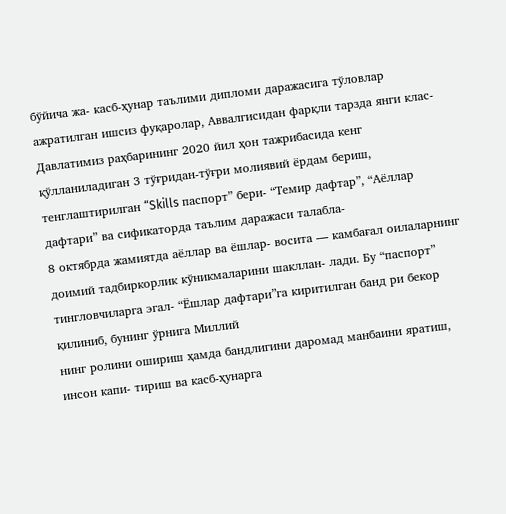бўйича жа- касб-ҳунар таълими дипломи даражасига тўловлар ажратилган ишсиз фуқаролар, Аввалгисидан фарқли тарзда янги клас-
Давлатимиз раҳбарининг 2020 йил ҳон тажрибасида кенг қўлланиладиган 3 тўғридан-тўғри молиявий ёрдам бериш, тенглаштирилган “Skills паспорт” бери- “Темир дафтар”, “Аёллар дафтари” ва сификаторда таълим даражаси талабла-
8 октябрда жамиятда аёллар ва ёшлар- восита — камбағал оилаларнинг доимий тадбиркорлик кўникмаларини шакллан- лади. Бу “паспорт” тингловчиларга эгал- “Ёшлар дафтари”га киритилган банд ри бекор қилиниб, бунинг ўрнига Миллий
нинг ролини ошириш ҳамда бандлигини даромад манбаини яратиш, инсон капи- тириш ва касб-ҳунарга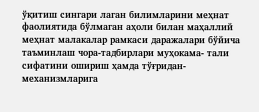ўқитиш сингари лаган билимларини меҳнат фаолиятида бўлмаган аҳоли билан маҳаллий меҳнат малакалар рамкаси даражалари бўйича
таъминлаш чора-тадбирлари муҳокама- тали сифатини ошириш ҳамда тўғридан- механизмларига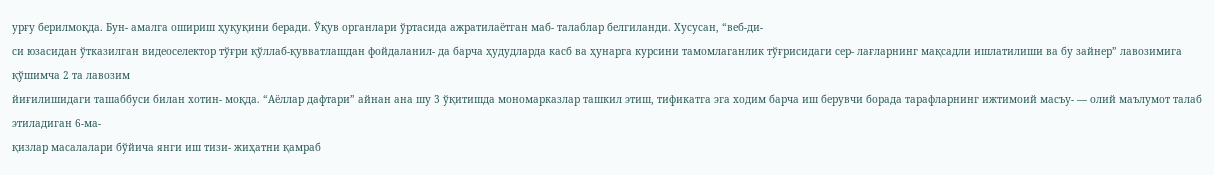урғу берилмоқда. Бун- амалга ошириш ҳуқуқини беради. Ўқув органлари ўртасида ажратилаётган маб- талаблар белгиланди. Хусусан, “веб-ди-
си юзасидан ўтказилган видеоселектор тўғри қўллаб-қувватлашдан фойдаланил- да барча ҳудудларда касб ва ҳунарга курсини тамомлаганлик тўғрисидаги сер- лағларнинг мақсадли ишлатилиши ва бу зайнер” лавозимига қўшимча 2 та лавозим
йиғилишидаги ташаббуси билан хотин- моқда. “Аёллар дафтари” айнан ана шу 3 ўқитишда мономарказлар ташкил этиш, тификатга эга ходим барча иш берувчи борада тарафларнинг ижтимоий масъу- — олий маълумот талаб этиладиган 6-ма-
қизлар масалалари бўйича янги иш тизи- жиҳатни қамраб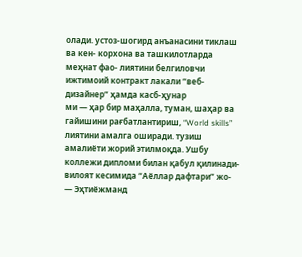олади. устоз-шогирд анъанасини тиклаш ва кен- корхона ва ташкилотларда меҳнат фао- лиятини белгиловчи ижтимоий контракт лакали “веб-дизайнер” ҳамда касб-ҳунар
ми — ҳар бир маҳалла, туман, шаҳар ва гайишини рағбатлантириш, “World skills” лиятини амалга оширади. тузиш амалиёти жорий этилмоқда. Ушбу коллежи дипломи билан қабул қилинади-
вилоят кесимида “Аёллар дафтари” жо- — Эҳтиёжманд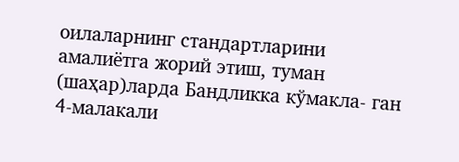оилаларнинг стандартларини амалиётга жорий этиш, туман (шаҳар)ларда Бандликка кўмакла- ган 4-малакали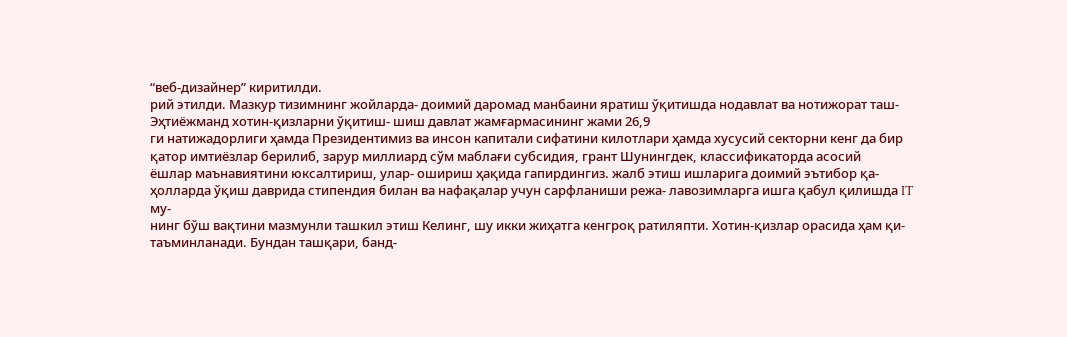“веб-дизайнер” киритилди.
рий этилди. Мазкур тизимнинг жойларда- доимий даромад манбаини яратиш ўқитишда нодавлат ва нотижорат таш- Эҳтиёжманд хотин-қизларни ўқитиш- шиш давлат жамғармасининг жами 26,9
ги натижадорлиги ҳамда Президентимиз ва инсон капитали сифатини килотлари ҳамда хусусий секторни кенг да бир қатор имтиёзлар берилиб, зарур миллиард сўм маблағи субсидия, грант Шунингдек, классификаторда асосий
ёшлар маънавиятини юксалтириш, улар- ошириш ҳақида гапирдингиз. жалб этиш ишларига доимий эътибор қа- ҳолларда ўқиш даврида стипендия билан ва нафақалар учун сарфланиши режа- лавозимларга ишга қабул қилишда IT му-
нинг бўш вақтини мазмунли ташкил этиш Келинг, шу икки жиҳатга кенгроқ ратиляпти. Хотин-қизлар орасида ҳам қи- таъминланади. Бундан ташқари, банд-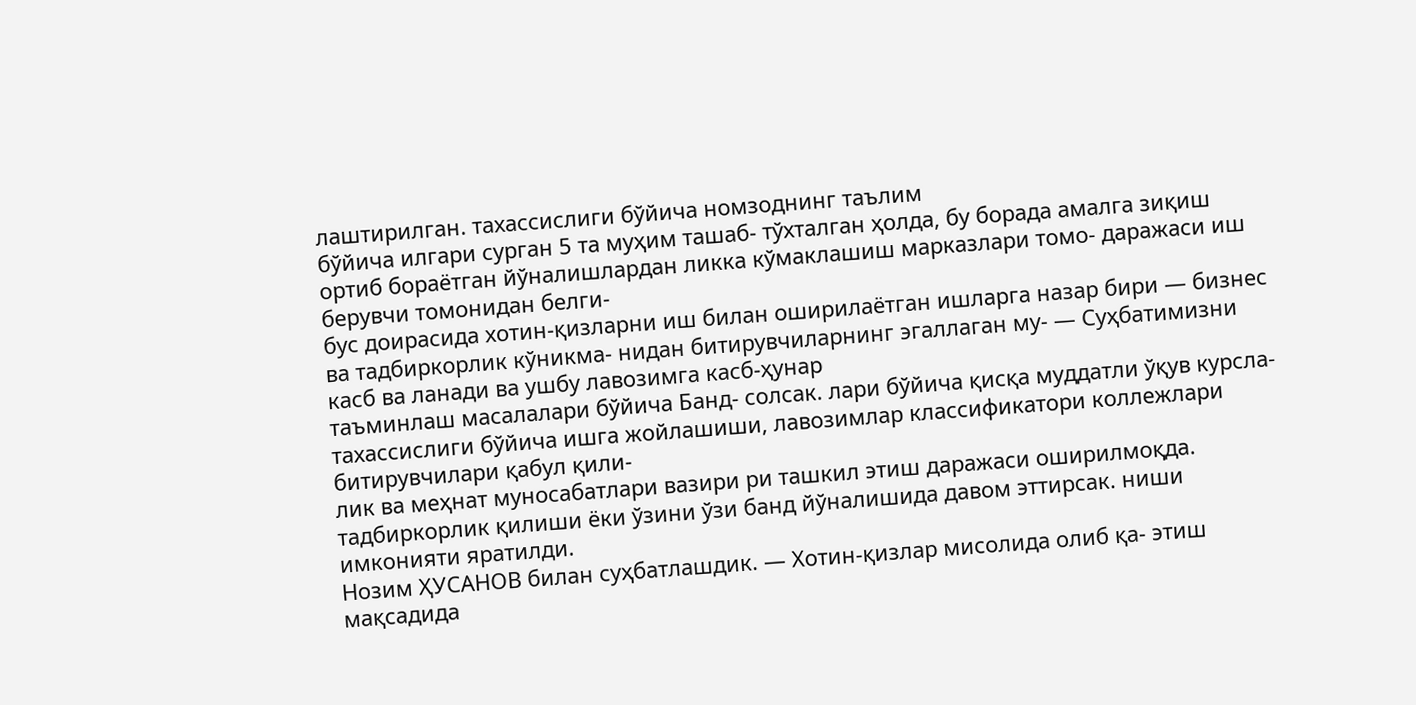лаштирилган. тахассислиги бўйича номзоднинг таълим
бўйича илгари сурган 5 та муҳим ташаб- тўхталган ҳолда, бу борада амалга зиқиш ортиб бораётган йўналишлардан ликка кўмаклашиш марказлари томо- даражаси иш берувчи томонидан белги-
бус доирасида хотин-қизларни иш билан оширилаётган ишларга назар бири — бизнес ва тадбиркорлик кўникма- нидан битирувчиларнинг эгаллаган му- — Суҳбатимизни касб ва ланади ва ушбу лавозимга касб-ҳунар
таъминлаш масалалари бўйича Банд- солсак. лари бўйича қисқа муддатли ўқув курсла- тахассислиги бўйича ишга жойлашиши, лавозимлар классификатори коллежлари битирувчилари қабул қили-
лик ва меҳнат муносабатлари вазири ри ташкил этиш даражаси оширилмоқда. тадбиркорлик қилиши ёки ўзини ўзи банд йўналишида давом эттирсак. ниши имконияти яратилди.
Нозим ҲУСАНОВ билан суҳбатлашдик. — Хотин-қизлар мисолида олиб қа- этиш мақсадида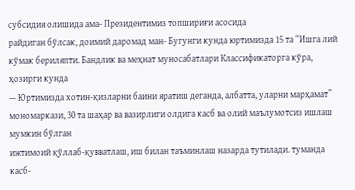субсидия олишида ама- Президентимиз топшириғи асосида
райдиган бўлсак, доимий даромад ман- Бугунги кунда юртимизда 15 та “Ишга лий кўмак бериляпти. Бандлик ва меҳнат муносабатлари Классификаторга кўра, ҳозирги кунда
— Юртимизда хотин-қизларни баини яратиш деганда, албатта, уларни марҳамат” мономаркази, 30 та шаҳар ва вазирлиги олдига касб ва олий маълумотсиз ишлаш мумкин бўлган
ижтимоий қўллаб-қувватлаш, иш билан таъминлаш назарда тутилади. туманда касб-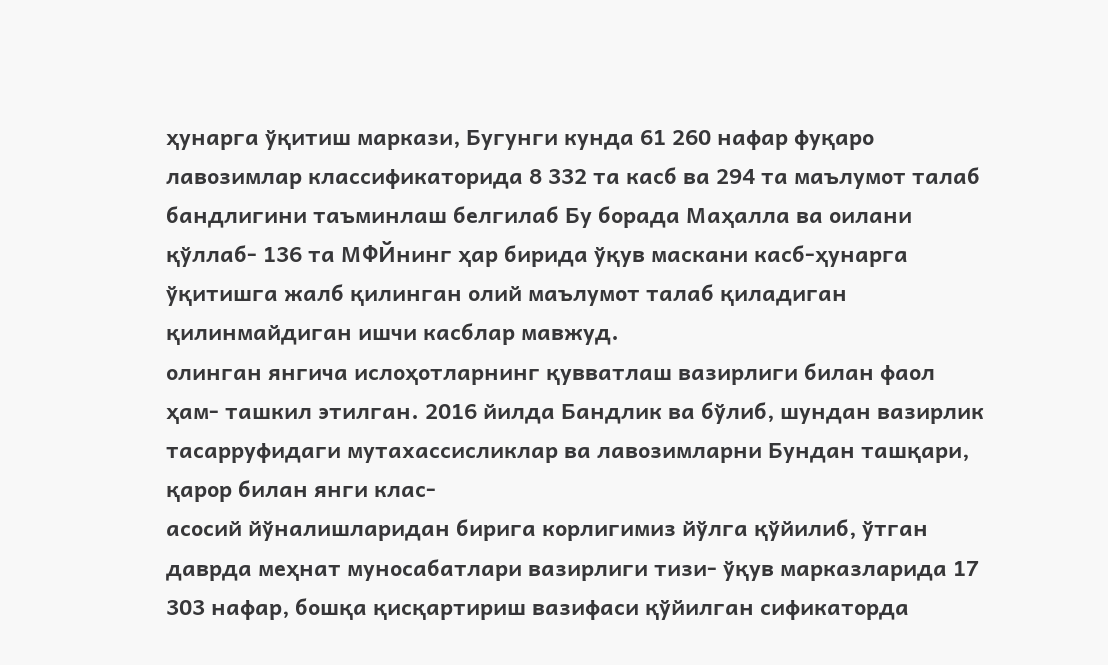ҳунарга ўқитиш маркази, Бугунги кунда 61 260 нафар фуқаро лавозимлар классификаторида 8 332 та касб ва 294 та маълумот талаб
бандлигини таъминлаш белгилаб Бу борада Маҳалла ва оилани қўллаб- 136 та МФЙнинг ҳар бирида ўқув маскани касб-ҳунарга ўқитишга жалб қилинган олий маълумот талаб қиладиган қилинмайдиган ишчи касблар мавжуд.
олинган янгича ислоҳотларнинг қувватлаш вазирлиги билан фаол ҳам- ташкил этилган. 2016 йилда Бандлик ва бўлиб, шундан вазирлик тасарруфидаги мутахассисликлар ва лавозимларни Бундан ташқари, қарор билан янги клас-
асосий йўналишларидан бирига корлигимиз йўлга қўйилиб, ўтган даврда меҳнат муносабатлари вазирлиги тизи- ўқув марказларида 17 303 нафар, бошқа қисқартириш вазифаси қўйилган сификаторда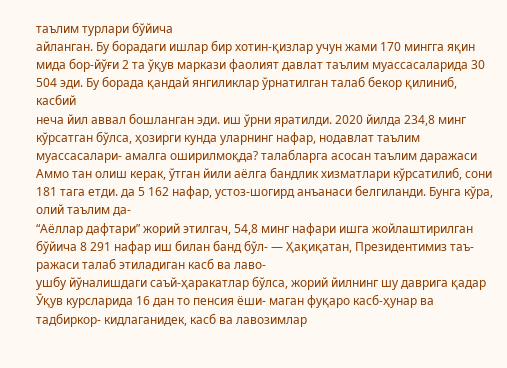таълим турлари бўйича
айланган. Бу борадаги ишлар бир хотин-қизлар учун жами 170 мингга яқин мида бор-йўғи 2 та ўқув маркази фаолият давлат таълим муассасаларида 30 504 эди. Бу борада қандай янгиликлар ўрнатилган талаб бекор қилиниб, касбий
неча йил аввал бошланган эди. иш ўрни яратилди. 2020 йилда 234,8 минг кўрсатган бўлса, ҳозирги кунда уларнинг нафар, нодавлат таълим муассасалари- амалга оширилмоқда? талабларга асосан таълим даражаси
Аммо тан олиш керак, ўтган йили аёлга бандлик хизматлари кўрсатилиб, сони 181 тага етди. да 5 162 нафар, устоз-шогирд анъанаси белгиланди. Бунга кўра, олий таълим да-
“Аёллар дафтари” жорий этилгач, 54,8 минг нафари ишга жойлаштирилган бўйича 8 291 нафар иш билан банд бўл- — Ҳақиқатан, Президентимиз таъ- ражаси талаб этиладиган касб ва лаво-
ушбу йўналишдаги саъй-ҳаракатлар бўлса, жорий йилнинг шу даврига қадар Ўқув курсларида 16 дан то пенсия ёши- маган фуқаро касб-ҳунар ва тадбиркор- кидлаганидек, касб ва лавозимлар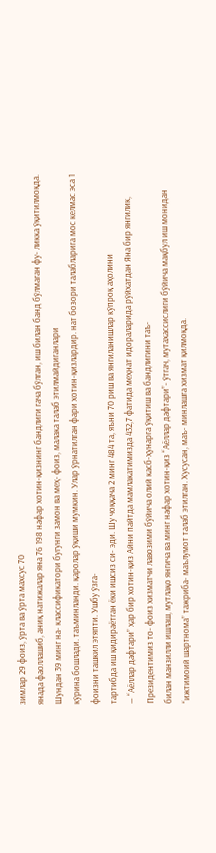зимлар 29 фоиз, ўрта ва ўрта махсус 70
янада фаоллашиб, аниқ натижалар яна 76 198 нафар хотин-қизнинг бандлиги гача бўлган, иш билан банд бўлмаган фу- ликка ўқитилмоқда. Шундан 39 минг на- классификатори бугунги замон ва меҳ- фоиз, малака талаб этилмайдиганлари
кўрина бошлади. таъминланди. қаролар ўқиши мумкин. Улар ўрнатилган фари хотин-қизлардир. нат бозори талабларига мос келмас эса 1 фоизни ташкил этяпти. Ушбу ўзга-
тартибда иш қидираётган ёки ишсиз си- эди. Шу чоққача 2 минг 484 та, яъни 70 риш ва янгиланишлар кўпроқ аҳолини
— “Аёллар дафтари” ҳар бир хотин-қиз Айни пайтда мамлакатимизда 432,7 фатида меҳнат идораларида рўйхатдан Яна бир янгилик, Президентимиз то- фоиз хизматчи лавозими бўйича олий касб-ҳунарга ўқитиш ва бандлигини таъ-
билан манзилли ишлаш, мутлақо янгича ва минг нафар хотин-қиз “Аёллар дафтари”- ўтгач, мутахассислиги бўйича мақбул иш монидан “ижтимоий шартнома” тажриба- маълумот талаб этилган. Хусусан, маъ- минлашга хизмат қилмоқда.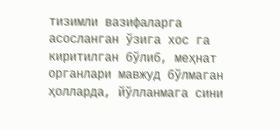тизимли вазифаларга асосланган ўзига хос га киритилган бўлиб, меҳнат органлари мавжуд бўлмаган ҳолларда, йўлланмага сини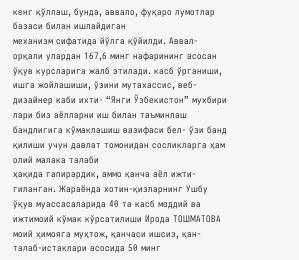кенг қўллаш, бунда, аввало, фуқаро лумотлар базаси билан ишлайдиган
механизм сифатида йўлга қўйилди. Аввал- орқали улардан 167,6 минг нафарининг асосан ўқув курсларига жалб этилади. касб ўрганиши, ишга жойлашиши, ўзини мутахассис, веб-дизайнер каби ихти- “Янги Ўзбекистон” мухбири
лари биз аёлларни иш билан таъминлаш бандлигига кўмаклашиш вазифаси бел- ўзи банд қилиши учун давлат томонидан сосликларга ҳам олий малака талаби
ҳақида гапирардик, аммо қанча аёл ижти- гиланган. Жараёнда хотин-қизларнинг Ушбу ўқув муассасаларида 40 та касб моддий ва ижтимоий кўмак кўрсатилиши Ирода ТОШМАТОВА
моий ҳимояга муҳтож, қанчаси ишсиз, қан- талаб-истаклари асосида 50 минг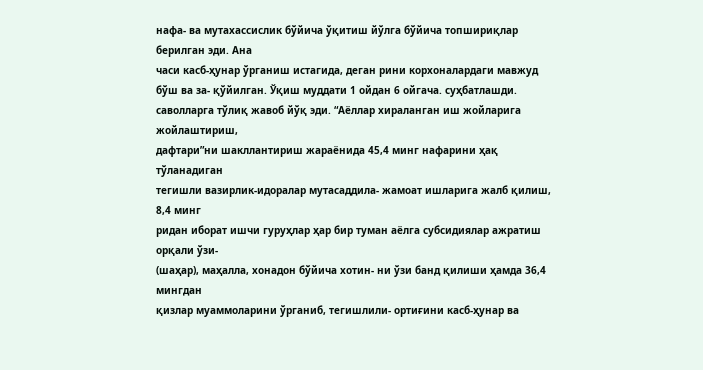нафа- ва мутахассислик бўйича ўқитиш йўлга бўйича топшириқлар берилган эди. Ана
часи касб-ҳунар ўрганиш истагида, деган рини корхоналардаги мавжуд бўш ва за- қўйилган. Ўқиш муддати 1 ойдан 6 ойгача. суҳбатлашди.
саволларга тўлиқ жавоб йўқ эди. “Аёллар хираланган иш жойларига жойлаштириш,
дафтари”ни шакллантириш жараёнида 45,4 минг нафарини ҳақ тўланадиган
тегишли вазирлик-идоралар мутасаддила- жамоат ишларига жалб қилиш, 8,4 минг
ридан иборат ишчи гуруҳлар ҳар бир туман аёлга субсидиялар ажратиш орқали ўзи-
(шаҳар), маҳалла, хонадон бўйича хотин- ни ўзи банд қилиши ҳамда 36,4 мингдан
қизлар муаммоларини ўрганиб, тегишлили- ортиғини касб-ҳунар ва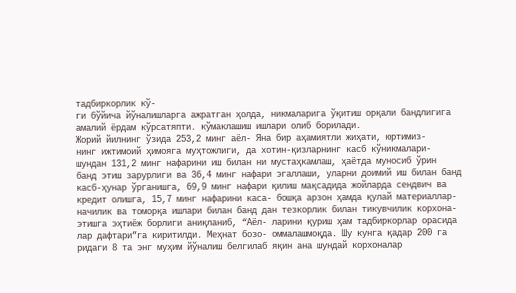тадбиркорлик кў-
ги бўйича йўналишларга ажратган ҳолда, никмаларига ўқитиш орқали бандлигига
амалий ёрдам кўрсатяпти. кўмаклашиш ишлари олиб борилади.
Жорий йилнинг ўзида 253,2 минг аёл- Яна бир аҳамиятли жиҳати, юртимиз-
нинг ижтимоий ҳимояга муҳтожлиги, да хотин-қизларнинг касб кўникмалари-
шундан 131,2 минг нафарини иш билан ни мустаҳкамлаш, ҳаётда муносиб ўрин
банд этиш зарурлиги ва 36,4 минг нафари эгаллаши, уларни доимий иш билан банд
касб-ҳунар ўрганишга, 69,9 минг нафари қилиш мақсадида жойларда сендвич ва
кредит олишга, 15,7 минг нафарини каса- бошқа арзон ҳамда қулай материаллар-
начилик ва томорқа ишлари билан банд дан тезкорлик билан тикувчилик корхона-
этишга эҳтиёж борлиги аниқланиб, “Аёл- ларини қуриш ҳам тадбиркорлар орасида
лар дафтари”га киритилди. Меҳнат бозо- оммалашмоқда. Шу кунга қадар 200 га
ридаги 8 та энг муҳим йўналиш белгилаб яқин ана шундай корхоналар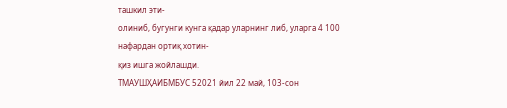ташкил эти-
олиниб, бугунги кунга қадар уларнинг либ, уларга 4 100 нафардан ортиқ хотин-
қиз ишга жойлашди.
ТМАУШҲАИБМБУС 52021 йил 22 май, 103-сон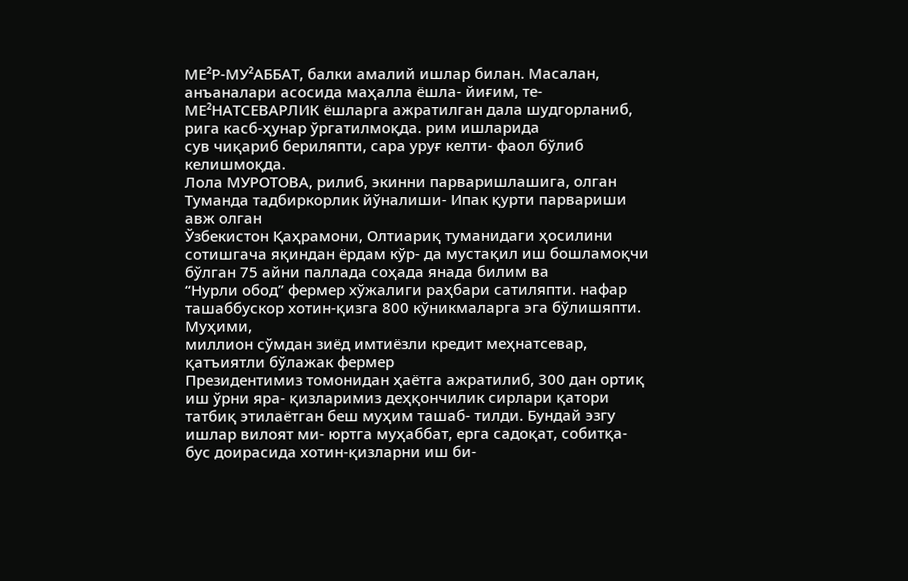МЕ²Р-МУ²АББАТ, балки амалий ишлар билан. Масалан, анъаналари асосида маҳалла ёшла- йиғим, те-
МЕ²НАТСЕВАРЛИК ёшларга ажратилган дала шудгорланиб, рига касб-ҳунар ўргатилмоқда. рим ишларида
сув чиқариб бериляпти, сара уруғ келти- фаол бўлиб келишмоқда.
Лола МУРОТОВА, рилиб, экинни парваришлашига, олган Туманда тадбиркорлик йўналиши- Ипак қурти парвариши авж олган
Ўзбекистон Қаҳрамони, Олтиариқ туманидаги ҳосилини сотишгача яқиндан ёрдам кўр- да мустақил иш бошламоқчи бўлган 75 айни паллада соҳада янада билим ва
“Нурли обод” фермер хўжалиги раҳбари сатиляпти. нафар ташаббускор хотин-қизга 800 кўникмаларга эга бўлишяпти. Муҳими,
миллион сўмдан зиёд имтиёзли кредит меҳнатсевар, қатъиятли бўлажак фермер
Президентимиз томонидан ҳаётга ажратилиб, 300 дан ортиқ иш ўрни яра- қизларимиз деҳқончилик сирлари қатори
татбиқ этилаётган беш муҳим ташаб- тилди. Бундай эзгу ишлар вилоят ми- юртга муҳаббат, ерга садоқат, собитқа-
бус доирасида хотин-қизларни иш би-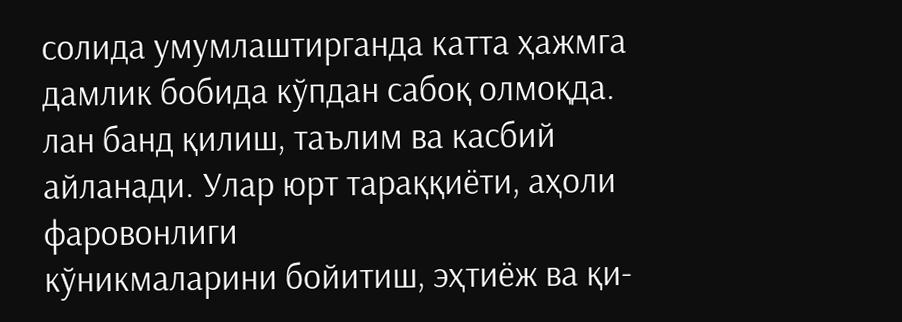солида умумлаштирганда катта ҳажмга дамлик бобида кўпдан сабоқ олмоқда.
лан банд қилиш, таълим ва касбий айланади. Улар юрт тараққиёти, аҳоли фаровонлиги
кўникмаларини бойитиш, эҳтиёж ва қи-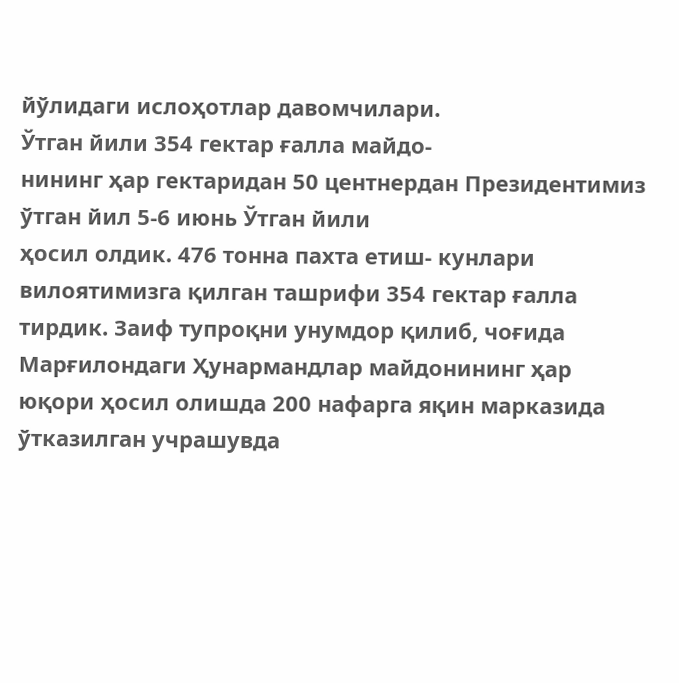йўлидаги ислоҳотлар давомчилари.
Ўтган йили 354 гектар ғалла майдо-
нининг ҳар гектаридан 50 центнердан Президентимиз ўтган йил 5-6 июнь Ўтган йили
ҳосил олдик. 476 тонна пахта етиш- кунлари вилоятимизга қилган ташрифи 354 гектар ғалла
тирдик. Заиф тупроқни унумдор қилиб, чоғида Марғилондаги Ҳунармандлар майдонининг ҳар
юқори ҳосил олишда 200 нафарга яқин марказида ўтказилган учрашувда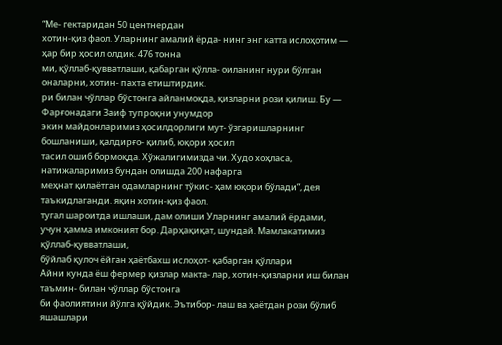“Ме- гектаридан 50 центнердан
хотин-қиз фаол. Уларнинг амалий ёрда- нинг энг катта ислоҳотим — ҳар бир ҳосил олдик. 476 тонна
ми, қўллаб-қувватлаши, қабарган қўлла- оиланинг нури бўлган оналарни, хотин- пахта етиштирдик.
ри билан чўллар бўстонга айланмоқда, қизларни рози қилиш. Бу — Фарғонадаги Заиф тупроқни унумдор
экин майдонларимиз ҳосилдорлиги мут- ўзгаришларнинг бошланиши, қалдирғо- қилиб, юқори ҳосил
тасил ошиб бормоқда. Хўжалигимизда чи. Худо хоҳласа, натижаларимиз бундан олишда 200 нафарга
меҳнат қилаётган одамларнинг тўкис- ҳам юқори бўлади”, дея таъкидлаганди. яқин хотин-қиз фаол.
тугал шароитда ишлаши, дам олиши Уларнинг амалий ёрдами,
учун ҳамма имконият бор. Дарҳақиқат, шундай. Мамлакатимиз қўллаб-қувватлаши,
бўйлаб қулоч ёйган ҳаётбахш ислоҳот- қабарган қўллари
Айни кунда ёш фермер қизлар макта- лар, хотин-қизларни иш билан таъмин- билан чўллар бўстонга
би фаолиятини йўлга қўйдик. Эътибор- лаш ва ҳаётдан рози бўлиб яшашлари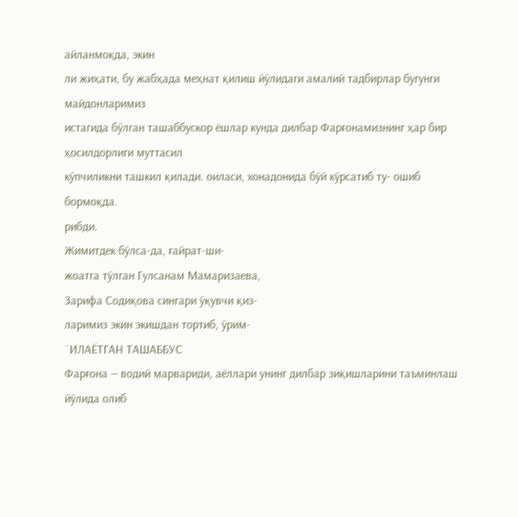айланмоқда, экин
ли жиҳати, бу жабҳада меҳнат қилиш йўлидаги амалий тадбирлар бугунги майдонларимиз
истагида бўлган ташаббускор ёшлар кунда дилбар Фарғонамизнинг ҳар бир ҳосилдорлиги муттасил
кўпчиликни ташкил қилади. оиласи, хонадонида бўй кўрсатиб ту- ошиб бормоқда.
рибди.
Жимитдек бўлса-да, ғайрат-ши-
жоатга тўлган Гулсанам Мамаризаева,
Зарифа Содиқова сингари ўқувчи қиз-
ларимиз экин экишдан тортиб, ўрим-
¯ИЛАЁТГАН ТАШАББУС
Фарғона — водий марвариди, аёллари унинг дилбар зиқишларини таъминлаш йўлида олиб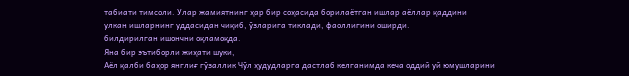табиати тимсоли. Улар жамиятнинг ҳар бир соҳасида борилаётган ишлар аёллар қаддини
улкан ишларнинг уддасидан чиқиб, ўзларига тиклади, фаоллигини оширди.
билдирилган ишончни оқламоқда.
Яна бир эътиборли жиҳати шуки,
Аёл қалби баҳор янглиғ гўзаллик Чўл ҳудудларга дастлаб келганимда кеча оддий уй юмушларини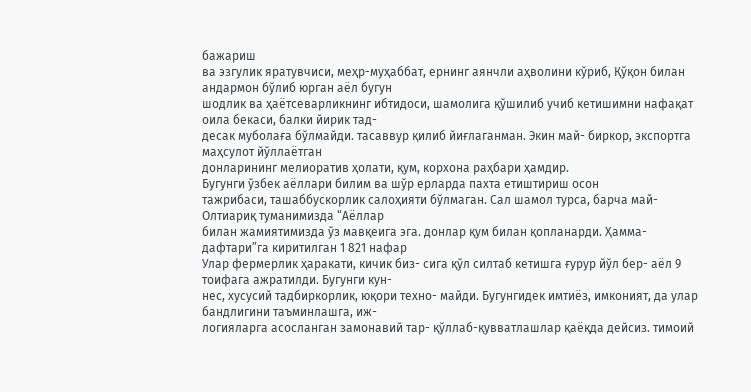бажариш
ва эзгулик яратувчиси, меҳр-муҳаббат, ернинг аянчли аҳволини кўриб, Қўқон билан андармон бўлиб юрган аёл бугун
шодлик ва ҳаётсеварликнинг ибтидоси, шамолига қўшилиб учиб кетишимни нафақат оила бекаси, балки йирик тад-
десак муболаға бўлмайди. тасаввур қилиб йиғлаганман. Экин май- биркор, экспортга маҳсулот йўллаётган
донларининг мелиоратив ҳолати, қум, корхона раҳбари ҳамдир.
Бугунги ўзбек аёллари билим ва шўр ерларда пахта етиштириш осон
тажрибаси, ташаббускорлик салоҳияти бўлмаган. Сал шамол турса, барча май- Олтиариқ туманимизда “Аёллар
билан жамиятимизда ўз мавқеига эга. донлар қум билан қопланарди. Ҳамма- дафтари”га киритилган 1 821 нафар
Улар фермерлик ҳаракати, кичик биз- сига қўл силтаб кетишга ғурур йўл бер- аёл 9 тоифага ажратилди. Бугунги кун-
нес, хусусий тадбиркорлик, юқори техно- майди. Бугунгидек имтиёз, имконият, да улар бандлигини таъминлашга, иж-
логияларга асосланган замонавий тар- қўллаб-қувватлашлар қаёқда дейсиз. тимоий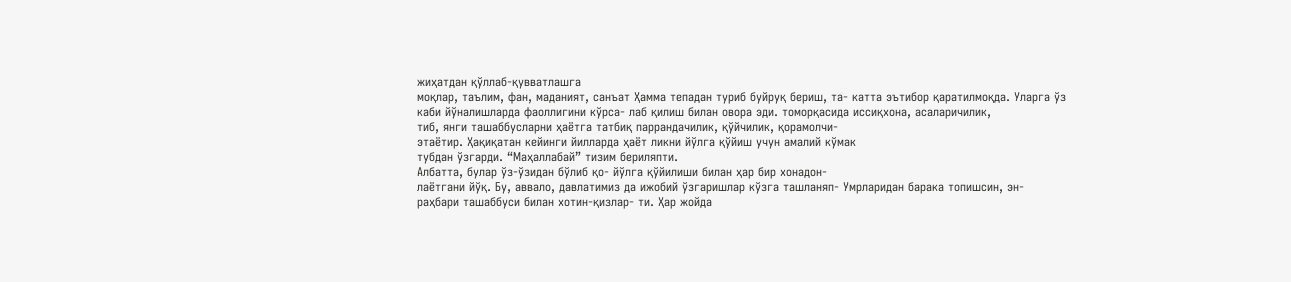жиҳатдан қўллаб-қувватлашга
моқлар, таълим, фан, маданият, санъат Ҳамма тепадан туриб буйруқ бериш, та- катта эътибор қаратилмоқда. Уларга ўз
каби йўналишларда фаоллигини кўрса- лаб қилиш билан овора эди. томорқасида иссиқхона, асаларичилик,
тиб, янги ташаббусларни ҳаётга татбиқ паррандачилик, қўйчилик, қорамолчи-
этаётир. Ҳақиқатан кейинги йилларда ҳаёт ликни йўлга қўйиш учун амалий кўмак
тубдан ўзгарди. “Маҳаллабай” тизим бериляпти.
Албатта, булар ўз-ўзидан бўлиб қо- йўлга қўйилиши билан ҳар бир хонадон-
лаётгани йўқ. Бу, аввало, давлатимиз да ижобий ўзгаришлар кўзга ташланяп- Умрларидан барака топишсин, эн-
раҳбари ташаббуси билан хотин-қизлар- ти. Ҳар жойда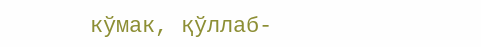кўмак, қўллаб-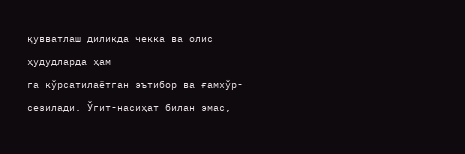қувватлаш диликда чекка ва олис ҳудудларда ҳам
га кўрсатилаётган эътибор ва ғамхўр- сезилади. Ўгит-насиҳат билан эмас,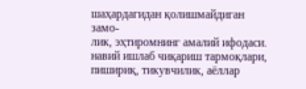шаҳардагидан қолишмайдиган замо-
лик, эҳтиромнинг амалий ифодаси. навий ишлаб чиқариш тармоқлари,
пишириқ, тикувчилик, аёллар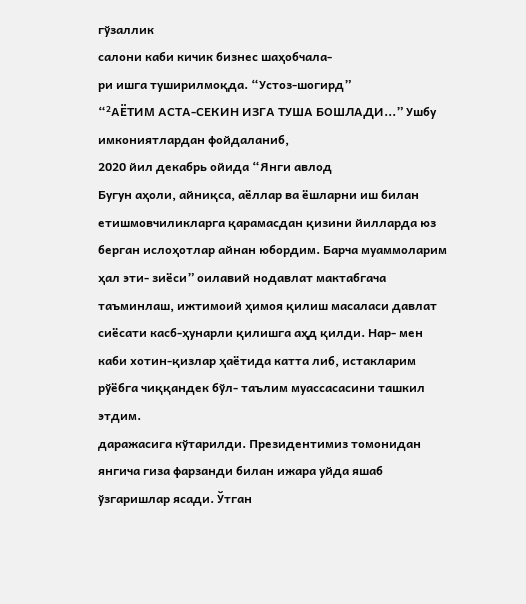гўзаллик
салони каби кичик бизнес шаҳобчала-
ри ишга туширилмоқда. “Устоз-шогирд”
“²АЁТИМ АСТА-СЕКИН ИЗГА ТУША БОШЛАДИ...” Ушбу имкониятлардан фойдаланиб,
2020 йил декабрь ойида “Янги авлод
Бугун аҳоли, айниқса, аёллар ва ёшларни иш билан етишмовчиликларга қарамасдан қизини йилларда юз берган ислоҳотлар айнан юбордим. Барча муаммоларим ҳал эти- зиёси” оилавий нодавлат мактабгача
таъминлаш, ижтимоий ҳимоя қилиш масаласи давлат сиёсати касб-ҳунарли қилишга аҳд қилди. Нар- мен каби хотин-қизлар ҳаётида катта либ, истакларим рўёбга чиққандек бўл- таълим муассасасини ташкил этдим.
даражасига кўтарилди. Президентимиз томонидан янгича гиза фарзанди билан ижара уйда яшаб ўзгаришлар ясади. Ўтган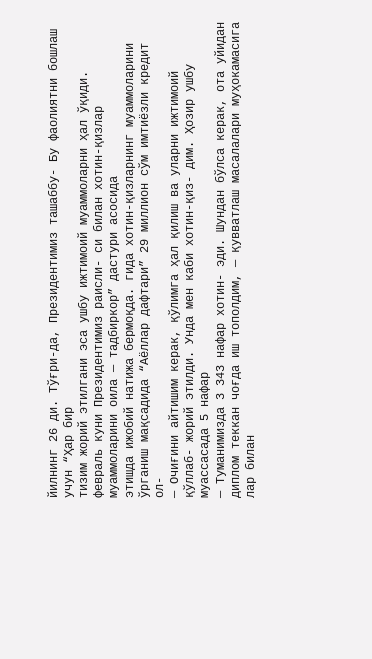йилнинг 26 ди. Тўғри-да, Президентимиз ташаббу- Бу фаолиятни бошлаш учун “Ҳар бир
тизим жорий этилгани эса ушбу ижтимоий муаммоларни ҳал ўқиди. февраль куни Президентимиз раисли- си билан хотин-қизлар муаммоларини оила — тадбиркор” дастури асосида
этишда ижобий натижа бермоқда. гида хотин-қизларнинг муаммоларини ўрганиш мақсадида “Аёллар дафтари” 29 миллион сўм имтиёзли кредит ол-
— Очиғини айтишим керак, қўлимга ҳал қилиш ва уларни ижтимоий қўллаб- жорий этилди. Унда мен каби хотин-қиз- дим. Ҳозир ушбу муассасада 5 нафар
— Туманимизда 3 343 нафар хотин- эди. Шундан бўлса керак, ота уйидан диплом теккан чоғда иш тополдим, — қувватлаш масалалари муҳокамасига лар билан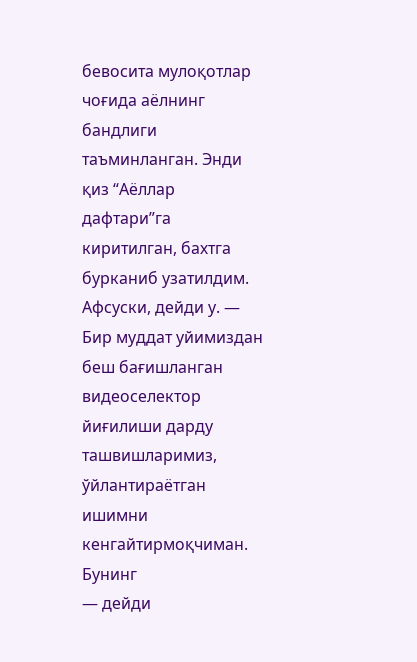бевосита мулоқотлар чоғида аёлнинг бандлиги таъминланган. Энди
қиз “Аёллар дафтари”га киритилган, бахтга бурканиб узатилдим. Афсуски, дейди у. — Бир муддат уйимиздан беш бағишланган видеоселектор йиғилиши дарду ташвишларимиз, ўйлантираётган ишимни кенгайтирмоқчиман. Бунинг
— дейди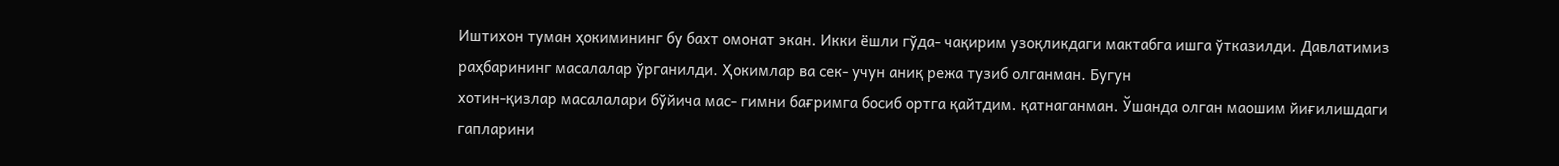Иштихон туман ҳокимининг бу бахт омонат экан. Икки ёшли гўда- чақирим узоқликдаги мактабга ишга ўтказилди. Давлатимиз раҳбарининг масалалар ўрганилди. Ҳокимлар ва сек- учун аниқ режа тузиб олганман. Бугун
хотин-қизлар масалалари бўйича мас- гимни бағримга босиб ортга қайтдим. қатнаганман. Ўшанда олган маошим йиғилишдаги гапларини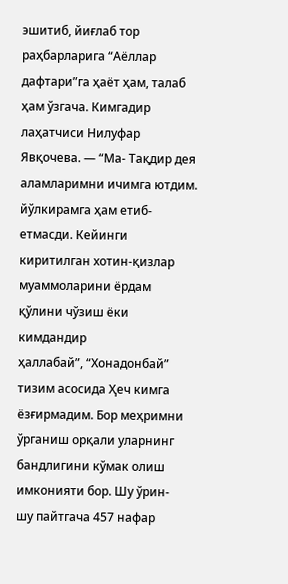эшитиб, йиғлаб тор раҳбарларига “Аёллар дафтари”га ҳаёт ҳам, талаб ҳам ўзгача. Кимгадир
лаҳатчиси Нилуфар Явқочева. — “Ма- Тақдир дея аламларимни ичимга ютдим. йўлкирамга ҳам етиб-етмасди. Кейинги киритилган хотин-қизлар муаммоларини ёрдам қўлини чўзиш ёки кимдандир
ҳаллабай”, “Хонадонбай” тизим асосида Ҳеч кимга ёзғирмадим. Бор меҳримни ўрганиш орқали уларнинг бандлигини кўмак олиш имконияти бор. Шу ўрин-
шу пайтгача 457 нафар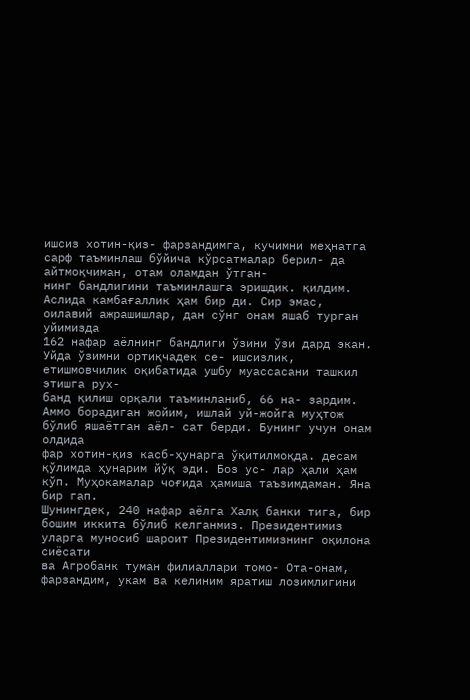ишсиз хотин-қиз- фарзандимга, кучимни меҳнатга сарф таъминлаш бўйича кўрсатмалар берил- да айтмоқчиман, отам оламдан ўтган-
нинг бандлигини таъминлашга эришдик. қилдим. Аслида камбағаллик ҳам бир ди. Сир эмас, оилавий ажрашишлар, дан сўнг онам яшаб турган уйимизда
162 нафар аёлнинг бандлиги ўзини ўзи дард экан. Уйда ўзимни ортиқчадек се- ишсизлик, етишмовчилик оқибатида ушбу муассасани ташкил этишга рух-
банд қилиш орқали таъминланиб, 66 на- зардим. Аммо борадиган жойим, ишлай уй-жойга муҳтож бўлиб яшаётган аёл- сат берди. Бунинг учун онам олдида
фар хотин-қиз касб-ҳунарга ўқитилмоқда. десам қўлимда ҳунарим йўқ эди. Боз ус- лар ҳали ҳам кўп. Муҳокамалар чоғида ҳамиша таъзимдаман. Яна бир гап.
Шунингдек, 240 нафар аёлга Халқ банки тига, бир бошим иккита бўлиб келганмиз. Президентимиз уларга муносиб шароит Президентимизнинг оқилона сиёсати
ва Агробанк туман филиаллари томо- Ота-онам, фарзандим, укам ва келиним яратиш лозимлигини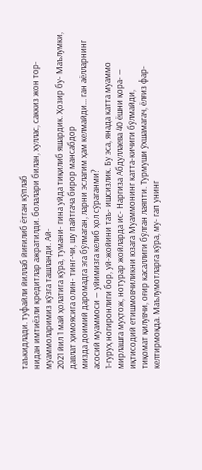таъкидлади. туфайли йиллаб йиғилиб ётган кўплаб
нидан имтиёзли кредитлар ажратилди. болалари билан, хуллас, саккиз жон тор- муаммоларимиз кўзга ташланди. Ай-
2021 йил 1 май ҳолатига кўра, тумани- гина уйда тиқилиб яшардик. Ҳозир бу- Маълумки, давлат ҳимоясига олин- тинг-чи, шу пайтгача бирор мансабдор
мизда доимий даромадга эга бўлмаган, ларни эслагим ҳам келмайди... ган аёлларнинг асосий муаммоси — уйимизга келиб ҳол сўраганми?
1-гуруҳ ногиронлиги бор, уй-жойини таъ- ишсизлик. Бу эса, янада катта муаммо
мирлашга муҳтож, нотурар жойларда ис- Наргиза Абдуллаева 40 ёшни қора- — иқтисодий етишмовчиликни юзага Муаммонинг катта-кичиги бўлмайди,
тиқомат қилувчи, оғир касаллиги бўлган лаяпти. Турмуши ўхшамагач, ёлғиз фар- келтирмоқда. Маълумотларга кўра, му- гап унинг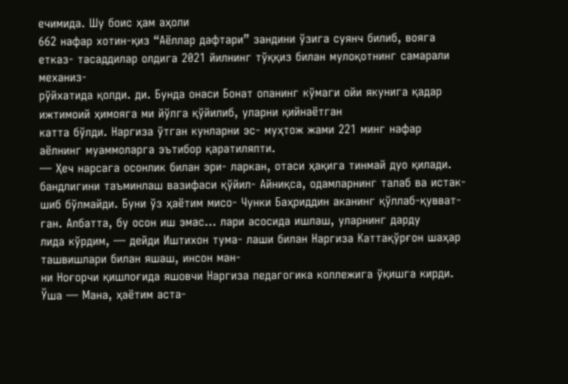ечимида. Шу боис ҳам аҳоли
662 нафар хотин-қиз “Аёллар дафтари” зандини ўзига суянч билиб, вояга етказ- тасаддилар олдига 2021 йилнинг тўққиз билан мулоқотнинг самарали механиз-
рўйхатида қолди. ди. Бунда онаси Бонат опанинг кўмаги ойи якунига қадар ижтимоий ҳимояга ми йўлга қўйилиб, уларни қийнаётган
катта бўлди. Наргиза ўтган кунларни эс- муҳтож жами 221 минг нафар аёлнинг муаммоларга эътибор қаратиляпти.
— Ҳеч нарсага осонлик билан эри- ларкан, отаси ҳақига тинмай дуо қилади. бандлигини таъминлаш вазифаси қўйил- Айниқса, одамларнинг талаб ва истак-
шиб бўлмайди. Буни ўз ҳаётим мисо- Чунки Баҳриддин аканинг қўллаб-қувват- ган. Албатта, бу осон иш эмас... лари асосида ишлаш, уларнинг дарду
лида кўрдим, — дейди Иштихон тума- лаши билан Наргиза Каттақўрғон шаҳар ташвишлари билан яшаш, инсон ман-
ни Ноғорчи қишлоғида яшовчи Наргиза педагогика коллежига ўқишга кирди. Ўша — Мана, ҳаётим аста-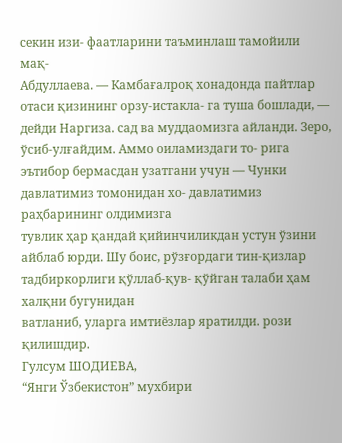секин изи- фаатларини таъминлаш тамойили мақ-
Абдуллаева. — Камбағалроқ хонадонда пайтлар отаси қизининг орзу-истакла- га туша бошлади, — дейди Наргиза. сад ва муддаомизга айланди. Зеро,
ўсиб-улғайдим. Аммо оиламиздаги то- рига эътибор бермасдан узатгани учун — Чунки давлатимиз томонидан хо- давлатимиз раҳбарининг олдимизга
тувлик ҳар қандай қийинчиликдан устун ўзини айблаб юрди. Шу боис, рўзғордаги тин-қизлар тадбиркорлиги қўллаб-қув- қўйган талаби ҳам халқни бугунидан
ватланиб, уларга имтиёзлар яратилди. рози қилишдир.
Гулсум ШОДИЕВА,
“Янги Ўзбекистон” мухбири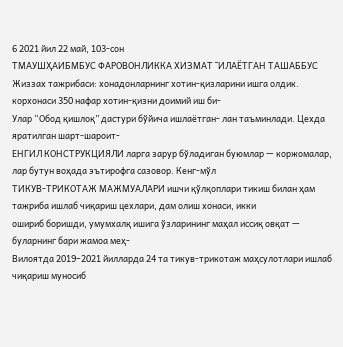6 2021 йил 22 май, 103-сон
ТМАУШҲАИБМБУС ФАРОВОНЛИККА ХИЗМАТ ¯ИЛАЁТГАН ТАШАББУС
Жиззах тажрибаси: хонадонларнинг хотин-қизларини ишга олдик. корхонаси 350 нафар хотин-қизни доимий иш би-
Улар “Обод қишлоқ” дастури бўйича ишлаётган- лан таъминлади. Цехда яратилган шарт-шароит-
ЕНГИЛ КОНСТРУКЦИЯЛИ ларга зарур бўладиган буюмлар — коржомалар, лар бутун воҳада эътирофга сазовор. Кенг-мўл
ТИКУВ-ТРИКОТАЖ МАЖМУАЛАРИ ишчи қўлқоплари тикиш билан ҳам тажриба ишлаб чиқариш цехлари, дам олиш хонаси, икки
ошириб боришди, умумхалқ ишига ўзларининг маҳал иссиқ овқат — буларнинг бари жамоа меҳ-
Вилоятда 2019–2021 йилларда 24 та тикув-трикотаж маҳсулотлари ишлаб чиқариш муносиб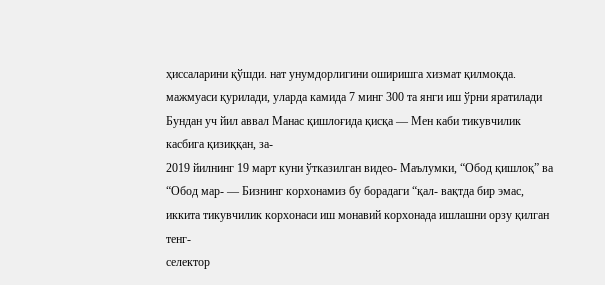ҳиссаларини қўшди. нат унумдорлигини оширишга хизмат қилмоқда.
мажмуаси қурилади, уларда камида 7 минг 300 та янги иш ўрни яратилади
Бундан уч йил аввал Манас қишлоғида қисқа — Мен каби тикувчилик касбига қизиққан, за-
2019 йилнинг 19 март куни ўтказилган видео- Маълумки, “Обод қишлоқ” ва “Обод мар- — Бизнинг корхонамиз бу борадаги “қал- вақтда бир эмас, иккита тикувчилик корхонаси иш монавий корхонада ишлашни орзу қилган тенг-
селектор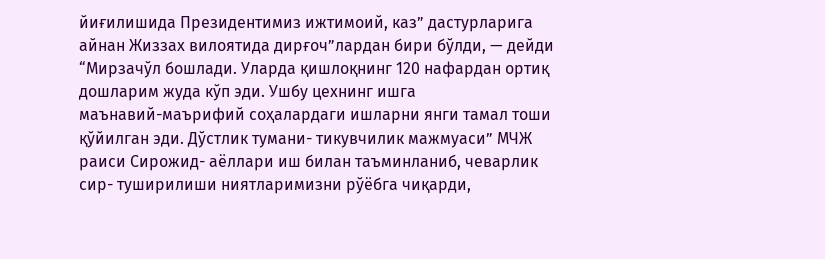йиғилишида Президентимиз ижтимоий, каз” дастурларига айнан Жиззах вилоятида дирғоч”лардан бири бўлди, — дейди “Мирзачўл бошлади. Уларда қишлоқнинг 120 нафардан ортиқ дошларим жуда кўп эди. Ушбу цехнинг ишга
маънавий-маърифий соҳалардаги ишларни янги тамал тоши қўйилган эди. Дўстлик тумани- тикувчилик мажмуаси” МЧЖ раиси Сирожид- аёллари иш билан таъминланиб, чеварлик сир- туширилиши ниятларимизни рўёбга чиқарди,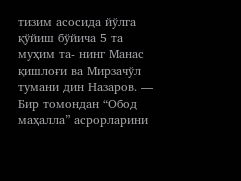тизим асосида йўлга қўйиш бўйича 5 та муҳим та- нинг Манас қишлоғи ва Мирзачўл тумани дин Назаров. — Бир томондан “Обод маҳалла” асрорларини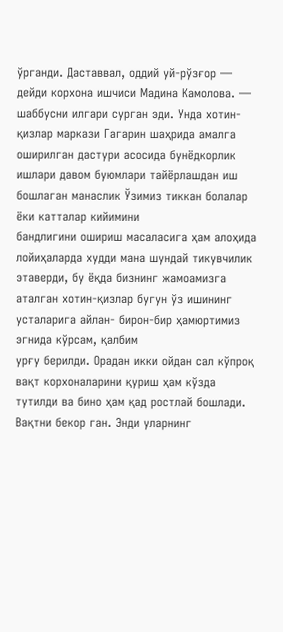ўрганди. Даставвал, оддий уй-рўзғор — дейди корхона ишчиси Мадина Камолова. —
шаббусни илгари сурган эди. Унда хотин-қизлар маркази Гагарин шаҳрида амалга оширилган дастури асосида бунёдкорлик ишлари давом буюмлари тайёрлашдан иш бошлаган манаслик Ўзимиз тиккан болалар ёки катталар кийимини
бандлигини ошириш масаласига ҳам алоҳида лойиҳаларда худди мана шундай тикувчилик этаверди, бу ёқда бизнинг жамоамизга аталган хотин-қизлар бугун ўз ишининг усталарига айлан- бирон-бир ҳамюртимиз эгнида кўрсам, қалбим
урғу берилди. Орадан икки ойдан сал кўпроқ вақт корхоналарини қуриш ҳам кўзда тутилди ва бино ҳам қад ростлай бошлади. Вақтни бекор ган. Энди уларнинг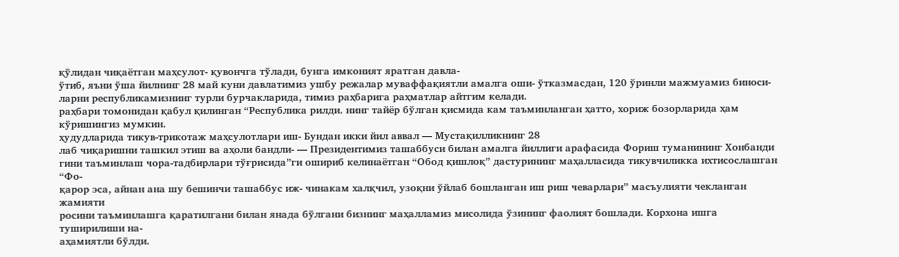қўлидан чиқаётган маҳсулот- қувончга тўлади, бунга имконият яратган давла-
ўтиб, яъни ўша йилнинг 28 май куни давлатимиз ушбу режалар муваффақиятли амалга оши- ўтказмасдан, 120 ўринли мажмуамиз биноси- ларни республикамизнинг турли бурчакларида, тимиз раҳбарига раҳматлар айтгим келади.
раҳбари томонидан қабул қилинган “Республика рилди. нинг тайёр бўлган қисмида кам таъминланган ҳатто, хориж бозорларида ҳам кўришингиз мумкин.
ҳудудларида тикув-трикотаж маҳсулотлари иш- Бундан икки йил аввал — Мустақилликнинг 28
лаб чиқаришни ташкил этиш ва аҳоли бандли- — Президентимиз ташаббуси билан амалга йиллиги арафасида Фориш туманининг Хонбанди
гини таъминлаш чора-тадбирлари тўғрисида”ги ошириб келинаётган “Обод қишлоқ” дастурининг маҳалласида тикувчиликка ихтисослашган “Фо-
қарор эса, айнан ана шу бешинчи ташаббус иж- чинакам халқчил, узоқни ўйлаб бошланган иш риш чеварлари” масъулияти чекланган жамияти
росини таъминлашга қаратилгани билан янада бўлгани бизнинг маҳалламиз мисолида ўзининг фаолият бошлади. Корхона ишга туширилиши на-
аҳамиятли бўлди.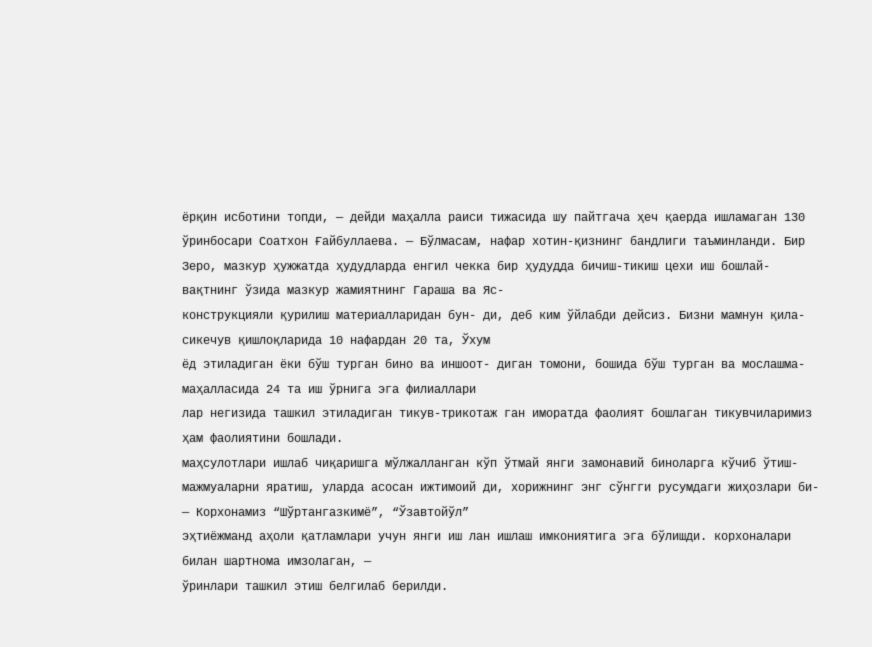ёрқин исботини топди, — дейди маҳалла раиси тижасида шу пайтгача ҳеч қаерда ишламаган 130
ўринбосари Соатхон Ғайбуллаева. — Бўлмасам, нафар хотин-қизнинг бандлиги таъминланди. Бир
Зеро, мазкур ҳужжатда ҳудудларда енгил чекка бир ҳудудда бичиш-тикиш цехи иш бошлай- вақтнинг ўзида мазкур жамиятнинг Гараша ва Яс-
конструкцияли қурилиш материалларидан бун- ди, деб ким ўйлабди дейсиз. Бизни мамнун қила- сикечув қишлоқларида 10 нафардан 20 та, Ўхум
ёд этиладиган ёки бўш турган бино ва иншоот- диган томони, бошида бўш турган ва мослашма- маҳалласида 24 та иш ўрнига эга филиаллари
лар негизида ташкил этиладиган тикув-трикотаж ган иморатда фаолият бошлаган тикувчиларимиз ҳам фаолиятини бошлади.
маҳсулотлари ишлаб чиқаришга мўлжалланган кўп ўтмай янги замонавий биноларга кўчиб ўтиш-
мажмуаларни яратиш, уларда асосан ижтимоий ди, хорижнинг энг сўнгги русумдаги жиҳозлари би- — Корхонамиз “Шўртангазкимё”, “Ўзавтойўл”
эҳтиёжманд аҳоли қатламлари учун янги иш лан ишлаш имкониятига эга бўлишди. корхоналари билан шартнома имзолаган, —
ўринлари ташкил этиш белгилаб берилди.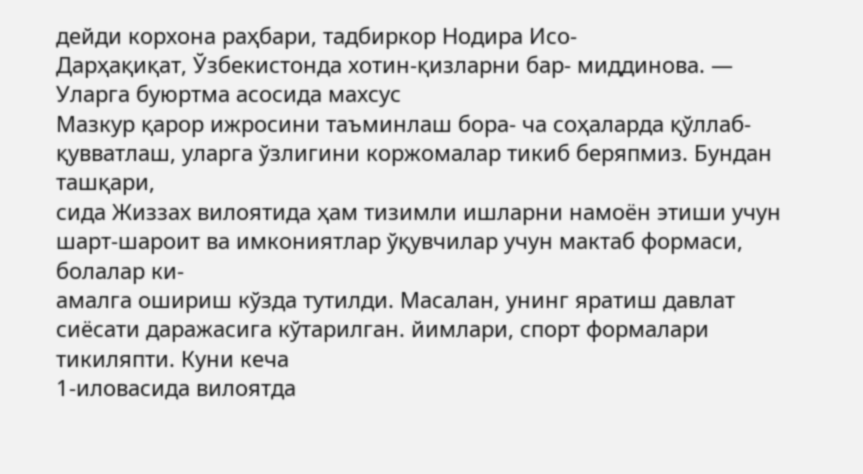дейди корхона раҳбари, тадбиркор Нодира Исо-
Дарҳақиқат, Ўзбекистонда хотин-қизларни бар- миддинова. — Уларга буюртма асосида махсус
Мазкур қарор ижросини таъминлаш бора- ча соҳаларда қўллаб-қувватлаш, уларга ўзлигини коржомалар тикиб беряпмиз. Бундан ташқари,
сида Жиззах вилоятида ҳам тизимли ишларни намоён этиши учун шарт-шароит ва имкониятлар ўқувчилар учун мактаб формаси, болалар ки-
амалга ошириш кўзда тутилди. Масалан, унинг яратиш давлат сиёсати даражасига кўтарилган. йимлари, спорт формалари тикиляпти. Куни кеча
1-иловасида вилоятда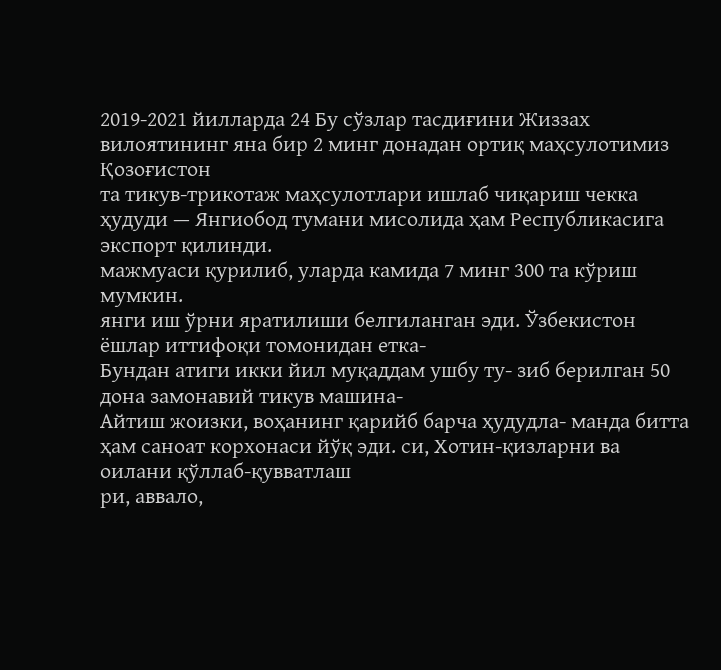2019-2021 йилларда 24 Бу сўзлар тасдиғини Жиззах вилоятининг яна бир 2 минг донадан ортиқ маҳсулотимиз Қозоғистон
та тикув-трикотаж маҳсулотлари ишлаб чиқариш чекка ҳудуди — Янгиобод тумани мисолида ҳам Республикасига экспорт қилинди.
мажмуаси қурилиб, уларда камида 7 минг 300 та кўриш мумкин.
янги иш ўрни яратилиши белгиланган эди. Ўзбекистон ёшлар иттифоқи томонидан етка-
Бундан атиги икки йил муқаддам ушбу ту- зиб берилган 50 дона замонавий тикув машина-
Айтиш жоизки, воҳанинг қарийб барча ҳудудла- манда битта ҳам саноат корхонаси йўқ эди. си, Хотин-қизларни ва оилани қўллаб-қувватлаш
ри, аввало,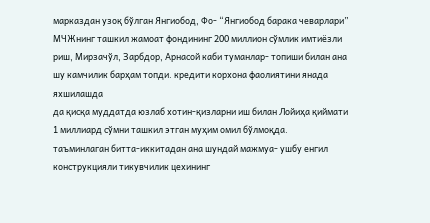марказдан узоқ бўлган Янгиобод, Фо- “Янгиобод барака чеварлари” МЧЖнинг ташкил жамоат фондининг 200 миллион сўмлик имтиёзли
риш, Мирзачўл, Зарбдор, Арнасой каби туманлар- топиши билан ана шу камчилик барҳам топди. кредити корхона фаолиятини янада яхшилашда
да қисқа муддатда юзлаб хотин-қизларни иш билан Лойиҳа қиймати 1 миллиард сўмни ташкил этган муҳим омил бўлмоқда.
таъминлаган битта-иккитадан ана шундай мажмуа- ушбу енгил конструкцияли тикувчилик цехининг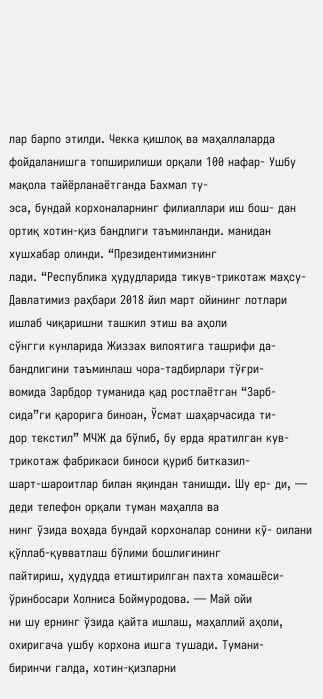лар барпо этилди. Чекка қишлоқ ва маҳаллаларда фойдаланишга топширилиши орқали 100 нафар- Ушбу мақола тайёрланаётганда Бахмал ту-
эса, бундай корхоналарнинг филиаллари иш бош- дан ортиқ хотин-қиз бандлиги таъминланди. манидан хушхабар олинди. “Президентимизнинг
лади. “Республика ҳудудларида тикув-трикотаж маҳсу-
Давлатимиз раҳбари 2018 йил март ойининг лотлари ишлаб чиқаришни ташкил этиш ва аҳоли
сўнгги кунларида Жиззах вилоятига ташрифи да- бандлигини таъминлаш чора-тадбирлари тўғри-
вомида Зарбдор туманида қад ростлаётган “Зарб- сида”ги қарорига биноан, Ўсмат шаҳарчасида ти-
дор текстил” МЧЖ да бўлиб, бу ерда яратилган кув-трикотаж фабрикаси биноси қуриб битказил-
шарт-шароитлар билан яқиндан танишди. Шу ер- ди, — деди телефон орқали туман маҳалла ва
нинг ўзида воҳада бундай корхоналар сонини кў- оилани қўллаб-қувватлаш бўлими бошлиғининг
пайтириш, ҳудудда етиштирилган пахта хомашёси- ўринбосари Холниса Боймуродова. — Май ойи
ни шу ернинг ўзида қайта ишлаш, маҳаллий аҳоли, охиригача ушбу корхона ишга тушади. Тумани-
биринчи галда, хотин-қизларни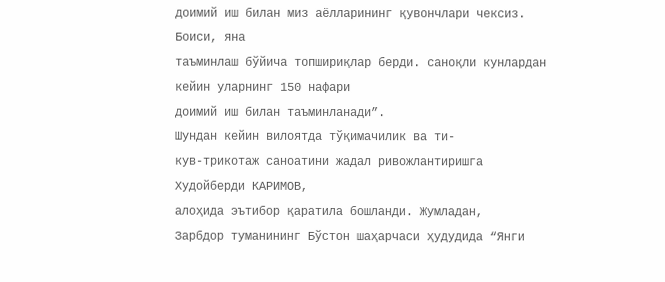доимий иш билан миз аёлларининг қувончлари чексиз. Боиси, яна
таъминлаш бўйича топшириқлар берди. саноқли кунлардан кейин уларнинг 150 нафари
доимий иш билан таъминланади”.
Шундан кейин вилоятда тўқимачилик ва ти-
кув-трикотаж саноатини жадал ривожлантиришга Худойберди КАРИМОВ,
алоҳида эътибор қаратила бошланди. Жумладан,
Зарбдор туманининг Бўстон шаҳарчаси ҳудудида “Янги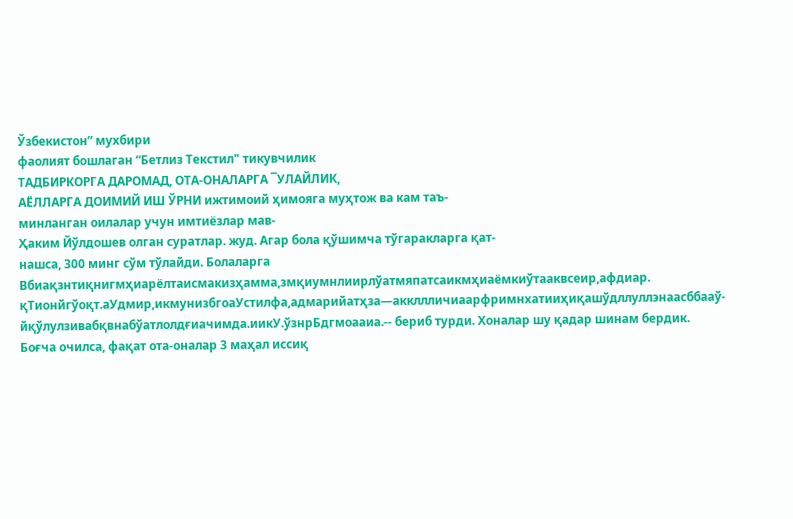Ўзбекистон” мухбири
фаолият бошлаган “Бетлиз Текстил" тикувчилик
ТАДБИРКОРГА ДАРОМАД, ОТА-ОНАЛАРГА ¯УЛАЙЛИК,
АЁЛЛАРГА ДОИМИЙ ИШ ЎРНИ ижтимоий ҳимояга муҳтож ва кам таъ-
минланган оилалар учун имтиёзлар мав-
Ҳаким Йўлдошев олган суратлар. жуд. Агар бола қўшимча тўгаракларга қат-
нашса, 300 минг сўм тўлайди. Болаларга
Вбиақзнтиқнигмҳиарёлтаисмакизҳамма,змқиумнлиирлўатмяпатсаикмҳиаёмкиўтааквсеир,афдиар. қТионйгўоқт.аУдмир,икмунизбгоаУстилфа,адмарийатҳза—аккллличиаарфримнхатииҳиқашўдллуллэнаасббааў-йқўлулзивабқвнабўатлолдғиачимда.иикУ.ўзнрБдгмоааиа.-- бериб турди. Хоналар шу қадар шинам бердик. Боғча очилса, фақат ота-оналар 3 маҳал иссиқ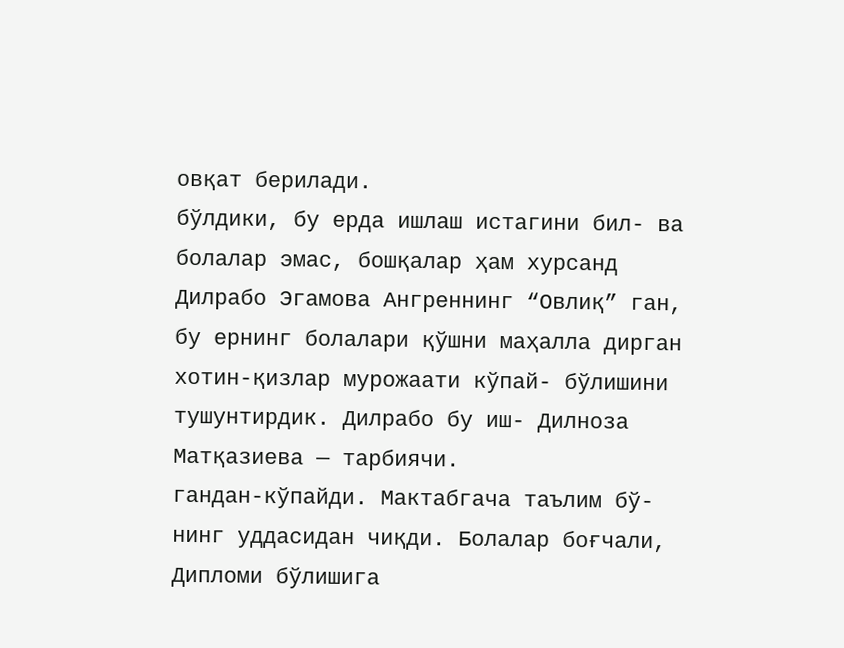овқат берилади.
бўлдики, бу ерда ишлаш истагини бил- ва болалар эмас, бошқалар ҳам хурсанд
Дилрабо Эгамова Ангреннинг “Овлиқ” ган, бу ернинг болалари қўшни маҳалла дирган хотин-қизлар мурожаати кўпай- бўлишини тушунтирдик. Дилрабо бу иш- Дилноза Матқазиева — тарбиячи.
гандан-кўпайди. Мактабгача таълим бў- нинг уддасидан чиқди. Болалар боғчали, Дипломи бўлишига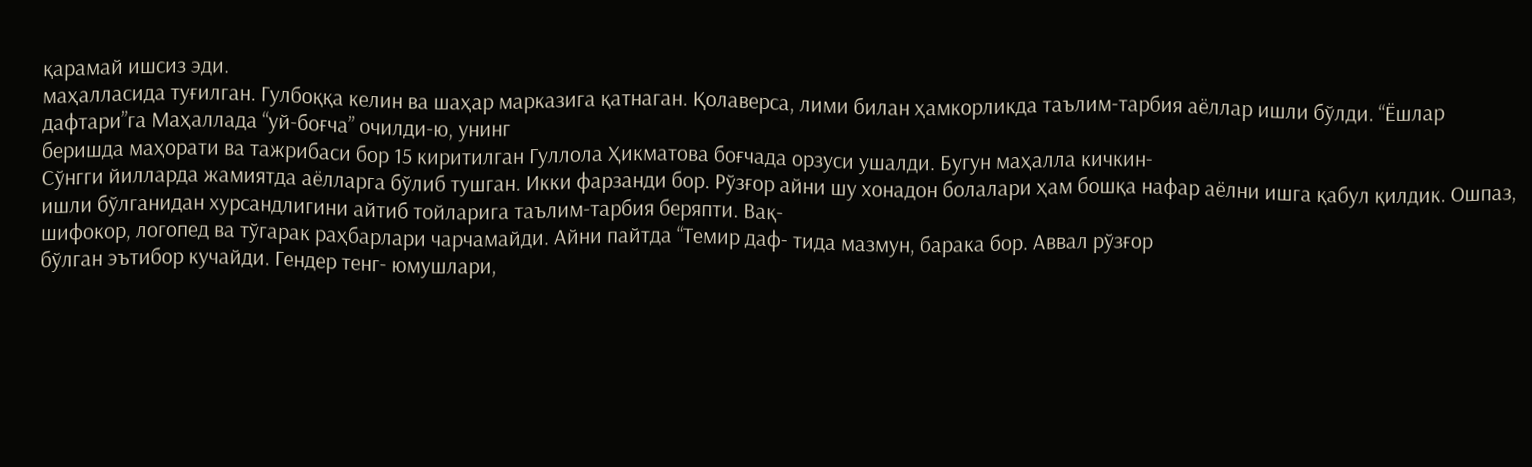қарамай ишсиз эди.
маҳалласида туғилган. Гулбоққа келин ва шаҳар марказига қатнаган. Қолаверса, лими билан ҳамкорликда таълим-тарбия аёллар ишли бўлди. “Ёшлар дафтари”га Маҳаллада “уй-боғча” очилди-ю, унинг
беришда маҳорати ва тажрибаси бор 15 киритилган Гуллола Ҳикматова боғчада орзуси ушалди. Бугун маҳалла кичкин-
Сўнгги йилларда жамиятда аёлларга бўлиб тушган. Икки фарзанди бор. Рўзғор айни шу хонадон болалари ҳам бошқа нафар аёлни ишга қабул қилдик. Ошпаз, ишли бўлганидан хурсандлигини айтиб тойларига таълим-тарбия беряпти. Вақ-
шифокор, логопед ва тўгарак раҳбарлари чарчамайди. Айни пайтда “Темир даф- тида мазмун, барака бор. Аввал рўзғор
бўлган эътибор кучайди. Гендер тенг- юмушлари,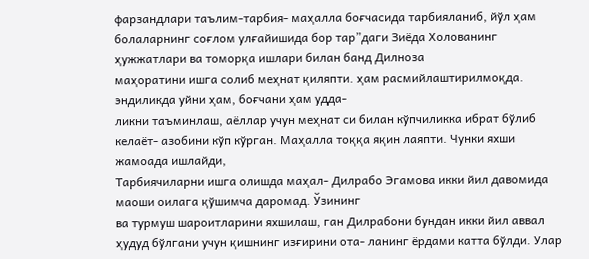фарзандлари таълим-тарбия- маҳалла боғчасида тарбияланиб, йўл ҳам болаларнинг соғлом улғайишида бор тар”даги Зиёда Холованинг ҳужжатлари ва томорқа ишлари билан банд Дилноза
маҳоратини ишга солиб меҳнат қиляпти. ҳам расмийлаштирилмоқда. эндиликда уйни ҳам, боғчани ҳам удда-
ликни таъминлаш, аёллар учун меҳнат си билан кўпчиликка ибрат бўлиб келаёт- азобини кўп кўрган. Маҳалла тоққа яқин лаяпти. Чунки яхши жамоада ишлайди,
Тарбиячиларни ишга олишда маҳал- Дилрабо Эгамова икки йил давомида маоши оилага қўшимча даромад. Ўзининг
ва турмуш шароитларини яхшилаш, ган Дилрабони бундан икки йил аввал ҳудуд бўлгани учун қишнинг изғирини ота- ланинг ёрдами катта бўлди. Улар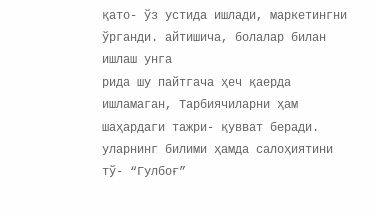қато- ўз устида ишлади, маркетингни ўрганди. айтишича, болалар билан ишлаш унга
рида шу пайтгача ҳеч қаерда ишламаган, Тарбиячиларни ҳам шаҳардаги тажри- қувват беради.
уларнинг билими ҳамда салоҳиятини тў- “Гулбоғ”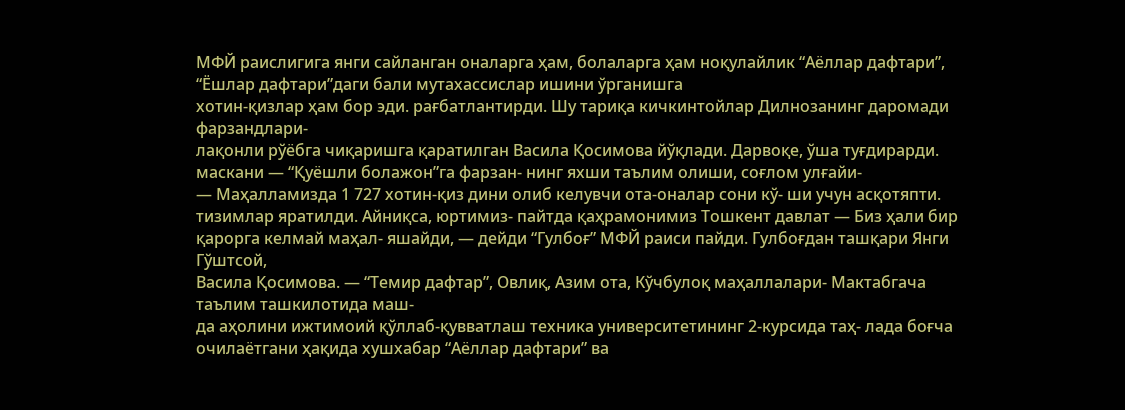МФЙ раислигига янги сайланган оналарга ҳам, болаларга ҳам ноқулайлик “Аёллар дафтари”, “Ёшлар дафтари”даги бали мутахассислар ишини ўрганишга
хотин-қизлар ҳам бор эди. рағбатлантирди. Шу тариқа кичкинтойлар Дилнозанинг даромади фарзандлари-
лақонли рўёбга чиқаришга қаратилган Васила Қосимова йўқлади. Дарвоқе, ўша туғдирарди. маскани — “Қуёшли болажон”га фарзан- нинг яхши таълим олиши, соғлом улғайи-
— Маҳалламизда 1 727 хотин-қиз дини олиб келувчи ота-оналар сони кў- ши учун асқотяпти.
тизимлар яратилди. Айниқса, юртимиз- пайтда қаҳрамонимиз Тошкент давлат — Биз ҳали бир қарорга келмай маҳал- яшайди, — дейди “Гулбоғ” МФЙ раиси пайди. Гулбоғдан ташқари Янги Гўштсой,
Васила Қосимова. — “Темир дафтар”, Овлиқ, Азим ота, Кўчбулоқ маҳаллалари- Мактабгача таълим ташкилотида маш-
да аҳолини ижтимоий қўллаб-қувватлаш техника университетининг 2-курсида таҳ- лада боғча очилаётгани ҳақида хушхабар “Аёллар дафтари” ва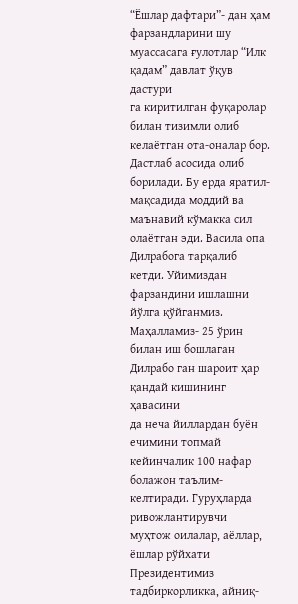“Ёшлар дафтари”- дан ҳам фарзандларини шу муассасага ғулотлар “Илк қадам” давлат ўқув дастури
га киритилган фуқаролар билан тизимли олиб келаётган ота-оналар бор. Дастлаб асосида олиб борилади. Бу ерда яратил-
мақсадида моддий ва маънавий кўмакка сил олаётган эди. Васила опа Дилрабога тарқалиб кетди. Уйимиздан фарзандини ишлашни йўлга қўйганмиз. Маҳалламиз- 25 ўрин билан иш бошлаган Дилрабо ган шароит ҳар қандай кишининг ҳавасини
да неча йиллардан буён ечимини топмай кейинчалик 100 нафар болажон таълим- келтиради. Гуруҳларда ривожлантирувчи
муҳтож оилалар, аёллар, ёшлар рўйхати Президентимиз тадбиркорликка, айниқ-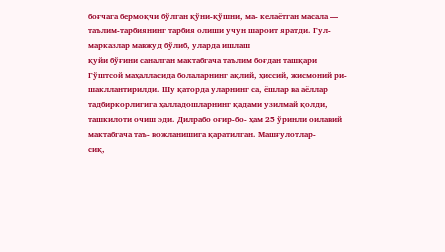боғчага бермоқчи бўлган қўни-қўшни, ма- келаётган масала — таълим-тарбиянинг тарбия олиши учун шароит яратди. Гул- марказлар мавжуд бўлиб, уларда ишлаш
қуйи бўғини саналган мактабгача таълим боғдан ташқари Гўштсой маҳалласида болаларнинг ақлий, ҳиссий, жисмоний ри-
шакллантирилди. Шу қаторда уларнинг са, ёшлар ва аёллар тадбиркорлигига ҳалладошларнинг қадами узилмай қолди, ташкилоти очиш эди. Дилрабо оғир-бо- ҳам 25 ўринли оилавий мактабгача таъ- вожланишига қаратилган. Машғулотлар-
сиқ,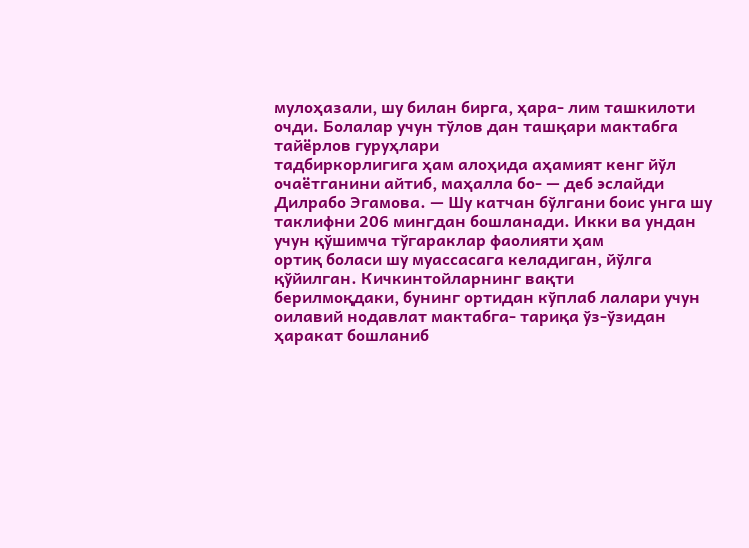мулоҳазали, шу билан бирга, ҳара- лим ташкилоти очди. Болалар учун тўлов дан ташқари мактабга тайёрлов гуруҳлари
тадбиркорлигига ҳам алоҳида аҳамият кенг йўл очаётганини айтиб, маҳалла бо- — деб эслайди Дилрабо Эгамова. — Шу катчан бўлгани боис унга шу таклифни 206 мингдан бошланади. Икки ва ундан учун қўшимча тўгараклар фаолияти ҳам
ортиқ боласи шу муассасага келадиган, йўлга қўйилган. Кичкинтойларнинг вақти
берилмоқдаки, бунинг ортидан кўплаб лалари учун оилавий нодавлат мактабга- тариқа ўз-ўзидан ҳаракат бошланиб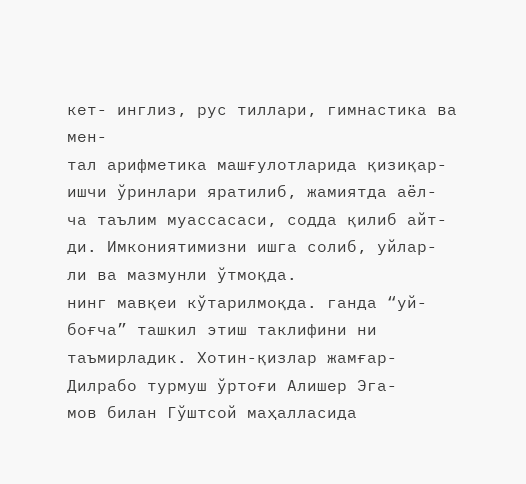кет- инглиз, рус тиллари, гимнастика ва мен-
тал арифметика машғулотларида қизиқар-
ишчи ўринлари яратилиб, жамиятда аёл- ча таълим муассасаси, содда қилиб айт- ди. Имкониятимизни ишга солиб, уйлар- ли ва мазмунли ўтмоқда.
нинг мавқеи кўтарилмоқда. ганда “уй-боғча” ташкил этиш таклифини ни таъмирладик. Хотин-қизлар жамғар- Дилрабо турмуш ўртоғи Алишер Эга-
мов билан Гўштсой маҳалласида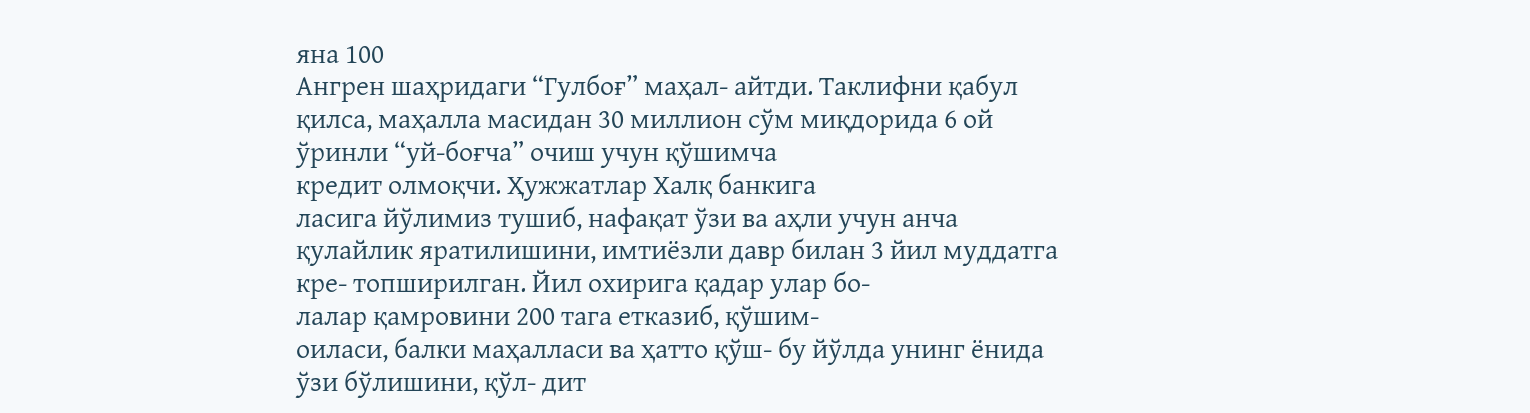яна 100
Ангрен шаҳридаги “Гулбоғ” маҳал- айтди. Таклифни қабул қилса, маҳалла масидан 30 миллион сўм миқдорида 6 ой ўринли “уй-боғча” очиш учун қўшимча
кредит олмоқчи. Ҳужжатлар Халқ банкига
ласига йўлимиз тушиб, нафақат ўзи ва аҳли учун анча қулайлик яратилишини, имтиёзли давр билан 3 йил муддатга кре- топширилган. Йил охирига қадар улар бо-
лалар қамровини 200 тага етказиб, қўшим-
оиласи, балки маҳалласи ва ҳатто қўш- бу йўлда унинг ёнида ўзи бўлишини, қўл- дит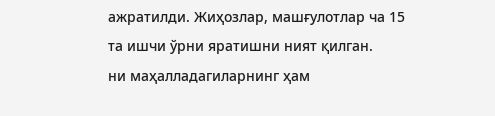ажратилди. Жиҳозлар, машғулотлар ча 15 та ишчи ўрни яратишни ният қилган.
ни маҳалладагиларнинг ҳам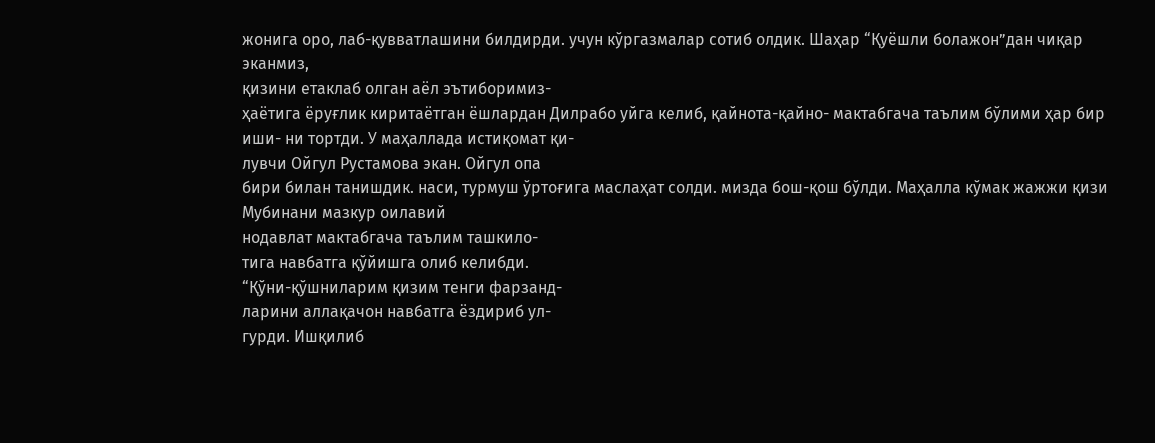жонига оро, лаб-қувватлашини билдирди. учун кўргазмалар сотиб олдик. Шаҳар “Қуёшли болажон”дан чиқар эканмиз,
қизини етаклаб олган аёл эътиборимиз-
ҳаётига ёруғлик киритаётган ёшлардан Дилрабо уйга келиб, қайнота-қайно- мактабгача таълим бўлими ҳар бир иши- ни тортди. У маҳаллада истиқомат қи-
лувчи Ойгул Рустамова экан. Ойгул опа
бири билан танишдик. наси, турмуш ўртоғига маслаҳат солди. мизда бош-қош бўлди. Маҳалла кўмак жажжи қизи Мубинани мазкур оилавий
нодавлат мактабгача таълим ташкило-
тига навбатга қўйишга олиб келибди.
“Қўни-қўшниларим қизим тенги фарзанд-
ларини аллақачон навбатга ёздириб ул-
гурди. Ишқилиб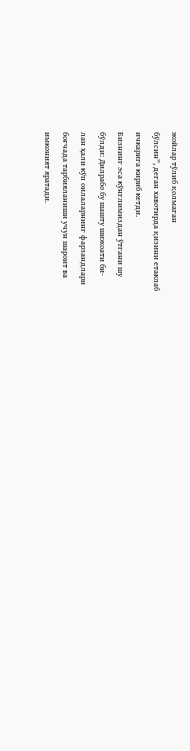жойлар тўлиб қолмаган
бўлсин”, деган хавотирда қизини етаклаб
ичкарига кириб кетди.
Бизнинг эса кўнглимиздан ўтгани шу
бўлди: Дилрабо бу шашту шижоати би-
лан ҳали кўп оилаларнинг фарзандлари
боғчада тарбияланиши учун шароит ва
имконият яратади.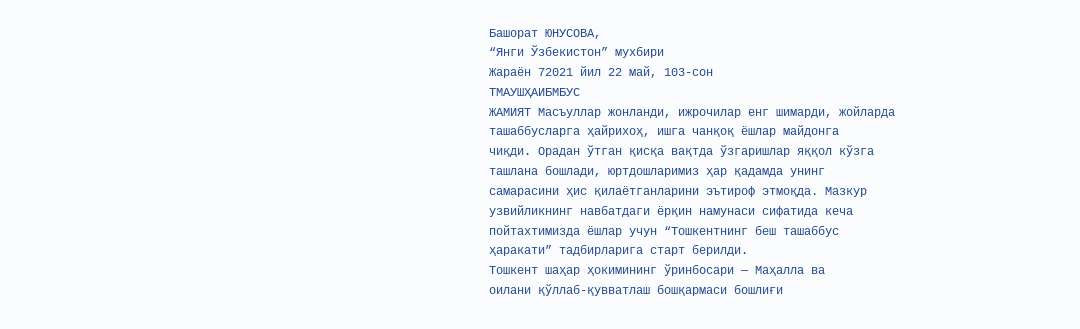Башорат ЮНУСОВА,
“Янги Ўзбекистон” мухбири
Жараён 72021 йил 22 май, 103-сон
ТМАУШҲАИБМБУС
ЖАМИЯТ Масъуллар жонланди, ижрочилар енг шимарди, жойларда
ташаббусларга ҳайрихоҳ, ишга чанқоқ ёшлар майдонга
чиқди. Орадан ўтган қисқа вақтда ўзгаришлар яққол кўзга
ташлана бошлади, юртдошларимиз ҳар қадамда унинг
самарасини ҳис қилаётганларини эътироф этмоқда. Мазкур
узвийликнинг навбатдаги ёрқин намунаси сифатида кеча
пойтахтимизда ёшлар учун “Тошкентнинг беш ташаббус
ҳаракати” тадбирларига старт берилди.
Тошкент шаҳар ҳокимининг ўринбосари — Маҳалла ва
оилани қўллаб-қувватлаш бошқармаси бошлиғи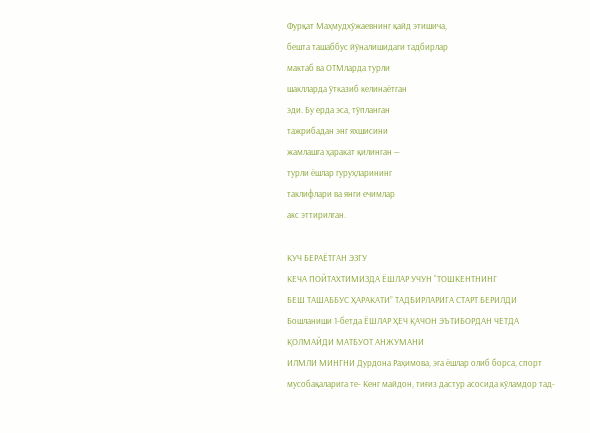Фурқат Маҳмудхўжаевнинг қайд этишича,
бешта ташаббус йўналишидаги тадбирлар
мактаб ва ОТМларда турли
шаклларда ўтказиб келинаётган
эди. Бу ерда эса, тўпланган
тажрибадан энг яхшисини
жамлашга ҳаракат қилинган —
турли ёшлар гуруҳларининг
таклифлари ва янги ечимлар
акс эттирилган.

КУЧ БЕРАЁТГАН ЭЗГУ
КЕЧА ПОЙТАХТИМИЗДА ЁШЛАР УЧУН “ТОШКЕНТНИНГ
БЕШ ТАШАББУС ҲАРАКАТИ” ТАДБИРЛАРИГА СТАРТ БЕРИЛДИ
Бошланиши 1-бетда ЁШЛАР ҲЕЧ ҚАЧОН ЭЪТИБОРДАН ЧЕТДА ҚОЛМАЙДИ МАТБУОТ АНЖУМАНИ
ИЛМЛИ МИНГНИ Дурдона Раҳимова, эга ёшлар олиб борса, спорт мусобақаларига те- Кенг майдон, тиғиз дастур асосида кўламдор тад-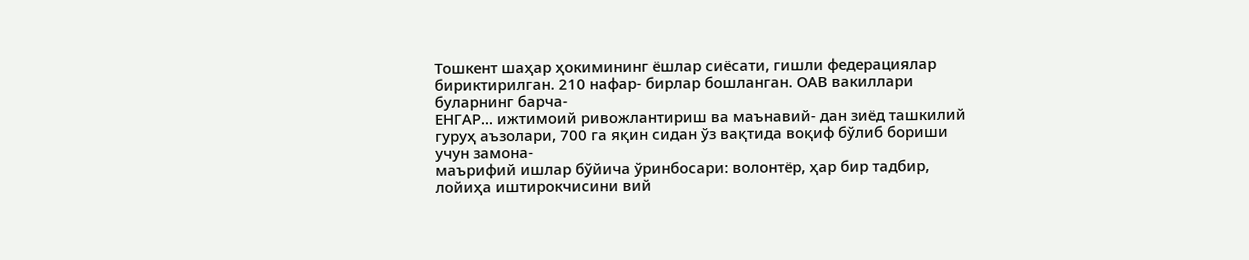Тошкент шаҳар ҳокимининг ёшлар сиёсати, гишли федерациялар бириктирилган. 210 нафар- бирлар бошланган. ОАВ вакиллари буларнинг барча-
ЕНГАР... ижтимоий ривожлантириш ва маънавий- дан зиёд ташкилий гуруҳ аъзолари, 700 га яқин сидан ўз вақтида воқиф бўлиб бориши учун замона-
маърифий ишлар бўйича ўринбосари: волонтёр, ҳар бир тадбир, лойиҳа иштирокчисини вий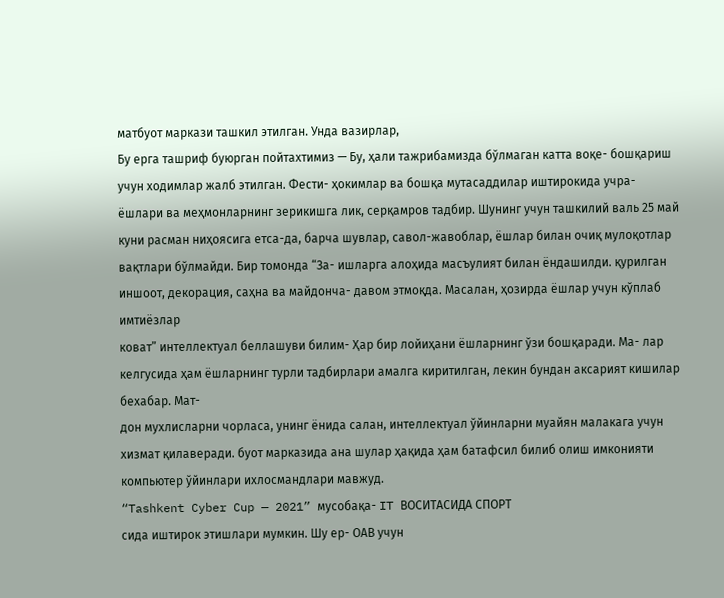матбуот маркази ташкил этилган. Унда вазирлар,
Бу ерга ташриф буюрган пойтахтимиз — Бу, ҳали тажрибамизда бўлмаган катта воқе- бошқариш учун ходимлар жалб этилган. Фести- ҳокимлар ва бошқа мутасаддилар иштирокида учра-
ёшлари ва меҳмонларнинг зерикишга лик, серқамров тадбир. Шунинг учун ташкилий валь 25 май куни расман ниҳоясига етса-да, барча шувлар, савол-жавоблар, ёшлар билан очиқ мулоқотлар
вақтлари бўлмайди. Бир томонда “За- ишларга алоҳида масъулият билан ёндашилди. қурилган иншоот, декорация, саҳна ва майдонча- давом этмоқда. Масалан, ҳозирда ёшлар учун кўплаб имтиёзлар
коват” интеллектуал беллашуви билим- Ҳар бир лойиҳани ёшларнинг ўзи бошқаради. Ма- лар келгусида ҳам ёшларнинг турли тадбирлари амалга киритилган, лекин бундан аксарият кишилар бехабар. Мат-
дон мухлисларни чорласа, унинг ёнида салан, интеллектуал ўйинларни муайян малакага учун хизмат қилаверади. буот марказида ана шулар ҳақида ҳам батафсил билиб олиш имконияти
компьютер ўйинлари ихлосмандлари мавжуд.
“Tashkent Cyber Cup — 2021” мусобақа- IT ВОСИТАСИДА СПОРТ
сида иштирок этишлари мумкин. Шу ер- ОАВ учун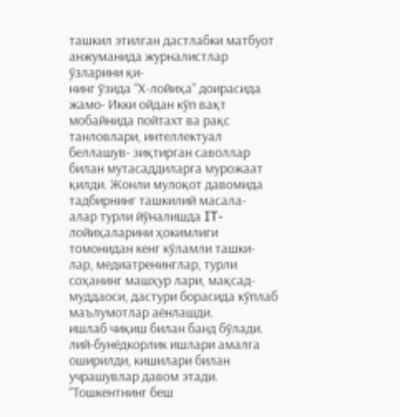ташкил этилган дастлабки матбуот анжуманида журналистлар ўзларини қи-
нинг ўзида “Х-лойиҳа” доирасида жамо- Икки ойдан кўп вақт мобайнида пойтахт ва рақс танловлари, интеллектуал беллашув- зиқтирган саволлар билан мутасаддиларга мурожаат қилди. Жонли мулоқот давомида тадбирнинг ташкилий масала-
алар турли йўналишда IT-лойиҳаларини ҳокимлиги томонидан кенг кўламли ташки- лар, медиатренинглар, турли соҳанинг машҳур лари, мақсад-муддаоси, дастури борасида кўплаб маълумотлар аёнлашди.
ишлаб чиқиш билан банд бўлади. лий-бунёдкорлик ишлари амалга оширилди, кишилари билан учрашувлар давом этади.
“Тошкентнинг беш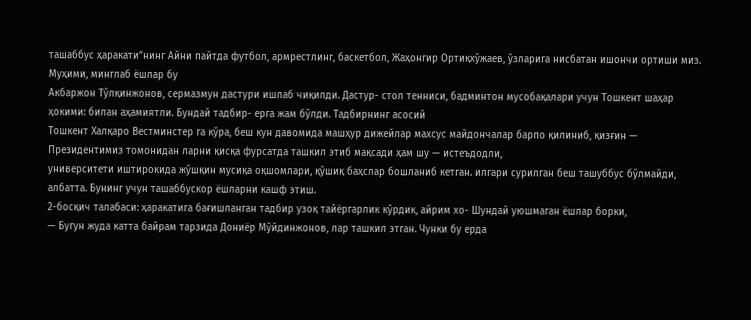ташаббус ҳаракати”нинг Айни пайтда футбол, армрестлинг, баскетбол, Жаҳонгир Ортиқхўжаев, ўзларига нисбатан ишончи ортиши миз. Муҳими, минглаб ёшлар бу
Акбаржон Тўлқинжонов, сермазмун дастури ишлаб чиқилди. Дастур- стол тенниси, бадминтон мусобақалари учун Тошкент шаҳар ҳокими: билан аҳамиятли. Бундай тадбир- ерга жам бўлди. Тадбирнинг асосий
Тошкент Халқаро Вестминстер га кўра, беш кун давомида машҳур дижейлар махсус майдончалар барпо қилиниб, қизғин — Президентимиз томонидан ларни қисқа фурсатда ташкил этиб мақсади ҳам шу — истеъдодли,
университети иштирокида жўшқин мусиқа оқшомлари, қўшиқ баҳслар бошланиб кетган. илгари сурилган беш ташуббус бўлмайди, албатта. Бунинг учун ташаббускор ёшларни кашф этиш.
2-босқич талабаси: ҳаракатига бағишланган тадбир узоқ тайёргарлик кўрдик, айрим хо- Шундай уюшмаган ёшлар борки,
— Бугун жуда катта байрам тарзида Дониёр Мўйдинжонов, лар ташкил этган. Чунки бу ерда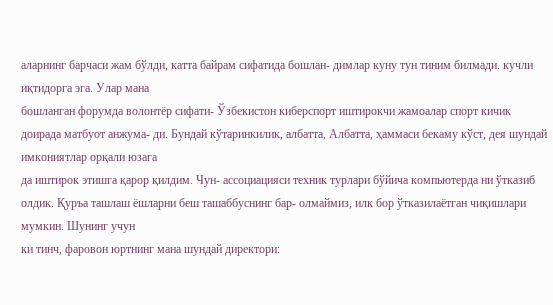аларнинг барчаси жам бўлди, катта байрам сифатида бошлан- димлар куну тун тиним билмади. кучли иқтидорга эга. Улар мана
бошланган форумда волонтёр сифати- Ўзбекистон киберспорт иштирокчи жамоалар спорт кичик доирада матбуот анжума- ди. Бундай кўтаринкилик, албатта, Албатта, ҳаммаси бекаму кўст, дея шундай имкониятлар орқали юзага
да иштирок этишга қарор қилдим. Чун- ассоциацияси техник турлари бўйича компьютерда ни ўтказиб олдик. Қуръа ташлаш ёшларни беш ташаббуснинг бар- олмаймиз, илк бор ўтказилаётган чиқишлари мумкин. Шунинг учун
ки тинч, фаровон юртнинг мана шундай директори: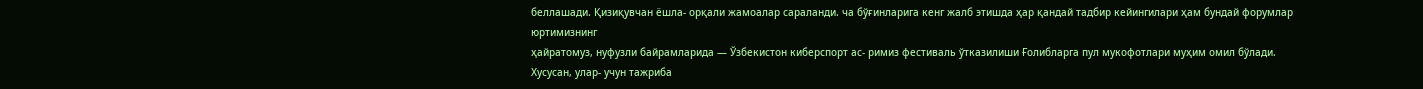беллашади. Қизиқувчан ёшла- орқали жамоалар сараланди. ча бўғинларига кенг жалб этишда ҳар қандай тадбир кейингилари ҳам бундай форумлар юртимизнинг
ҳайратомуз, нуфузли байрамларида — Ўзбекистон киберспорт ас- римиз фестиваль ўтказилиши Ғолибларга пул мукофотлари муҳим омил бўлади. Хусусан, улар- учун тажриба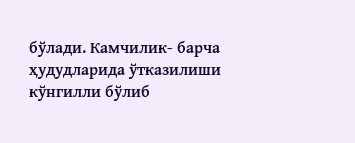бўлади. Камчилик- барча ҳудудларида ўтказилиши
кўнгилли бўлиб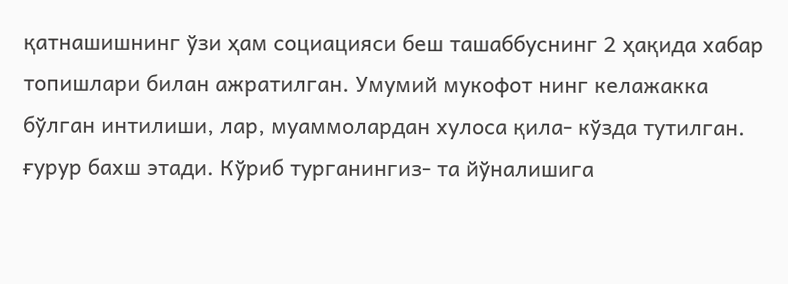қатнашишнинг ўзи ҳам социацияси беш ташаббуснинг 2 ҳақида хабар топишлари билан ажратилган. Умумий мукофот нинг келажакка бўлган интилиши, лар, муаммолардан хулоса қила- кўзда тутилган.
ғурур бахш этади. Кўриб турганингиз- та йўналишига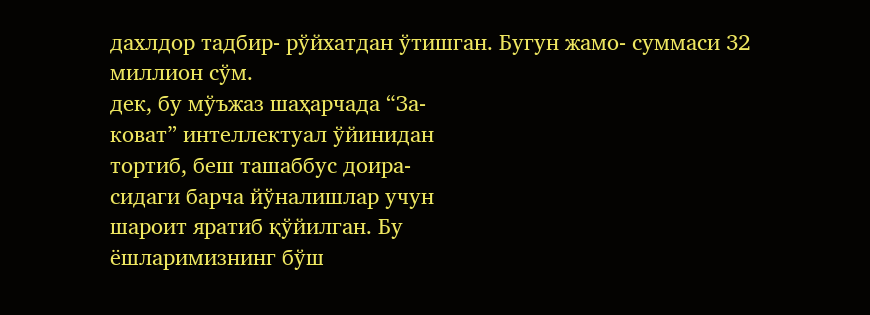дахлдор тадбир- рўйхатдан ўтишган. Бугун жамо- суммаси 32 миллион сўм.
дек, бу мўъжаз шаҳарчада “За-
коват” интеллектуал ўйинидан
тортиб, беш ташаббус доира-
сидаги барча йўналишлар учун
шароит яратиб қўйилган. Бу
ёшларимизнинг бўш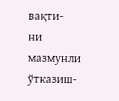вақти-
ни мазмунли ўтказиш-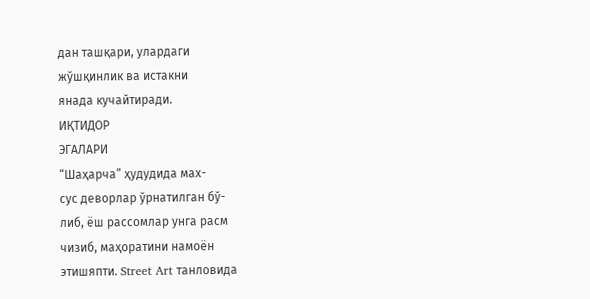дан ташқари, улардаги
жўшқинлик ва истакни
янада кучайтиради.
ИҚТИДОР
ЭГАЛАРИ
“Шаҳарча” ҳудудида мах-
сус деворлар ўрнатилган бў-
либ, ёш рассомлар унга расм
чизиб, маҳоратини намоён
этишяпти. Street Art танловида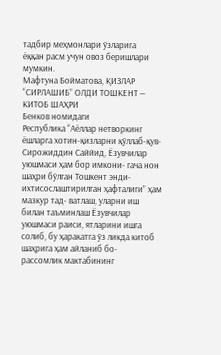тадбир меҳмонлари ўзларига
ёққан расм учун овоз беришлари
мумкин.
Мафтуна Бойматова, ҚИЗЛАР “СИРЛАШИБ” ОЛДИ ТОШКЕНТ — КИТОБ ШАҲРИ
Бенков номидаги
Республика “Аёллар нетворкинг ёшларга хотин-қизларни қўллаб-қув- Сирожиддин Саййид, Ёзувчилар уюшмаси ҳам бор имкони- гача нон шаҳри бўлган Тошкент энди-
ихтисослаштирилган ҳафталиги” ҳам мазкур тад- ватлаш, уларни иш билан таъминлаш Ёзувчилар уюшмаси раиси, ятларини ишга солиб, бу ҳаракатга ўз ликда китоб шаҳрига ҳам айланиб бо-
рассомлик мактабининг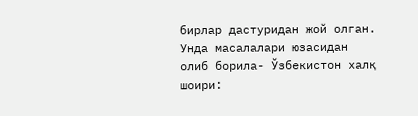бирлар дастуридан жой олган. Унда масалалари юзасидан олиб борила- Ўзбекистон халқ шоири: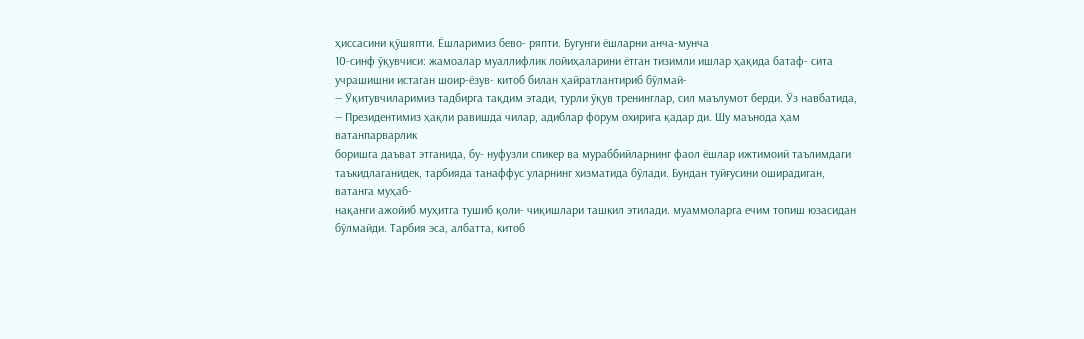ҳиссасини қўшяпти. Ёшларимиз бево- ряпти. Бугунги ёшларни анча-мунча
10-синф ўқувчиси: жамоалар муаллифлик лойиҳаларини ётган тизимли ишлар ҳақида батаф- сита учрашишни истаган шоир-ёзув- китоб билан ҳайратлантириб бўлмай-
— Ўқитувчиларимиз тадбирга тақдим этади, турли ўқув тренинглар, сил маълумот берди. Ўз навбатида, — Президентимиз ҳақли равишда чилар, адиблар форум охирига қадар ди. Шу маънода ҳам ватанпарварлик
боришга даъват этганида, бу- нуфузли спикер ва мураббийларнинг фаол ёшлар ижтимоий таълимдаги таъкидлаганидек, тарбияда танаффус уларнинг хизматида бўлади. Бундан туйғусини оширадиган, ватанга муҳаб-
нақанги ажойиб муҳитга тушиб қоли- чиқишлари ташкил этилади. муаммоларга ечим топиш юзасидан бўлмайди. Тарбия эса, албатта, китоб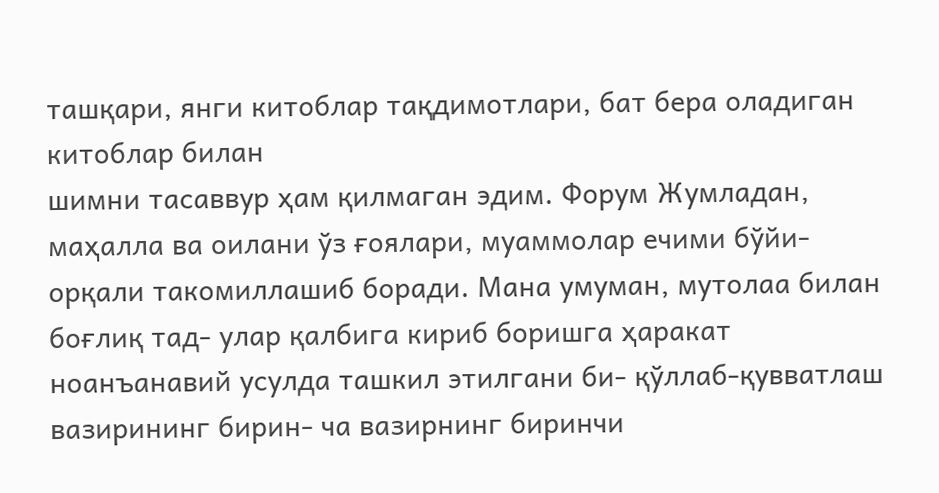ташқари, янги китоблар тақдимотлари, бат бера оладиган китоблар билан
шимни тасаввур ҳам қилмаган эдим. Форум Жумладан, маҳалла ва оилани ўз ғоялари, муаммолар ечими бўйи- орқали такомиллашиб боради. Мана умуман, мутолаа билан боғлиқ тад- улар қалбига кириб боришга ҳаракат
ноанъанавий усулда ташкил этилгани би- қўллаб-қувватлаш вазирининг бирин- ча вазирнинг биринчи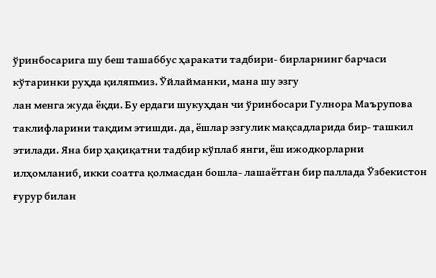ўринбосарига шу беш ташаббус ҳаракати тадбири- бирларнинг барчаси кўтаринки руҳда қиляпмиз. Ўйлайманки, мана шу эзгу
лан менга жуда ёқди. Бу ердаги шукуҳдан чи ўринбосари Гулнора Маърупова таклифларини тақдим этишди. да, ёшлар эзгулик мақсадларида бир- ташкил этилади. Яна бир ҳақиқатни тадбир кўплаб янги, ёш ижодкорларни
илҳомланиб, икки соатга қолмасдан бошла- лашаётган бир паллада Ўзбекистон ғурур билан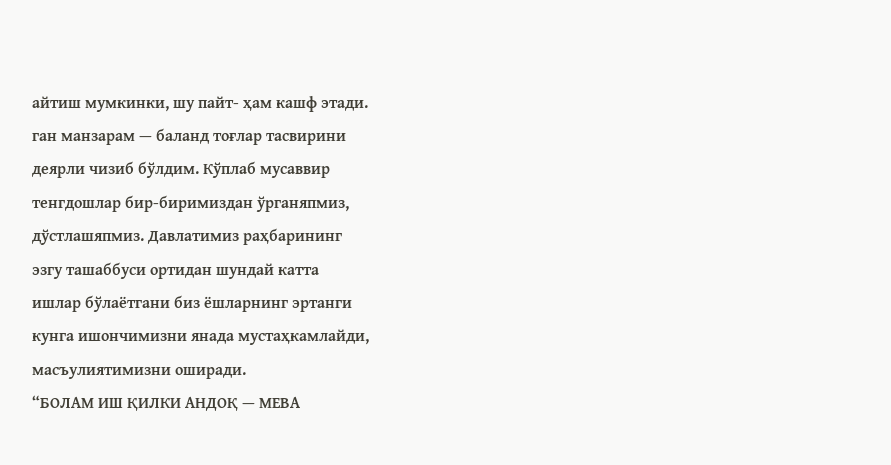айтиш мумкинки, шу пайт- ҳам кашф этади.
ган манзарам — баланд тоғлар тасвирини
деярли чизиб бўлдим. Кўплаб мусаввир
тенгдошлар бир-биримиздан ўрганяпмиз,
дўстлашяпмиз. Давлатимиз раҳбарининг
эзгу ташаббуси ортидан шундай катта
ишлар бўлаётгани биз ёшларнинг эртанги
кунга ишончимизни янада мустаҳкамлайди,
масъулиятимизни оширади.
“БОЛАМ ИШ ҚИЛКИ АНДОҚ — МЕВА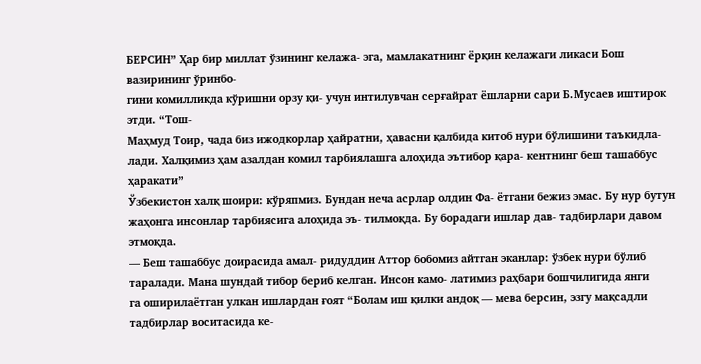БЕРСИН” Ҳар бир миллат ўзининг келажа- эга, мамлакатнинг ёрқин келажаги ликаси Бош вазирининг ўринбо-
гини комилликда кўришни орзу қи- учун интилувчан серғайрат ёшларни сари Б.Мусаев иштирок этди. “Тош-
Маҳмуд Тоир, чада биз ижодкорлар ҳайратни, ҳавасни қалбида китоб нури бўлишини таъкидла- лади. Халқимиз ҳам азалдан комил тарбиялашга алоҳида эътибор қара- кентнинг беш ташаббус ҳаракати”
Ўзбекистон халқ шоири: кўряпмиз. Бундан неча асрлар олдин Фа- ётгани бежиз эмас. Бу нур бутун жаҳонга инсонлар тарбиясига алоҳида эъ- тилмоқда. Бу борадаги ишлар дав- тадбирлари давом этмоқда.
— Беш ташаббус доирасида амал- ридуддин Аттор бобомиз айтган эканлар: ўзбек нури бўлиб таралади. Мана шундай тибор бериб келган. Инсон камо- латимиз раҳбари бошчилигида янги
га оширилаётган улкан ишлардан ғоят “Болам иш қилки андоқ — мева берсин, эзгу мақсадли тадбирлар воситасида ке-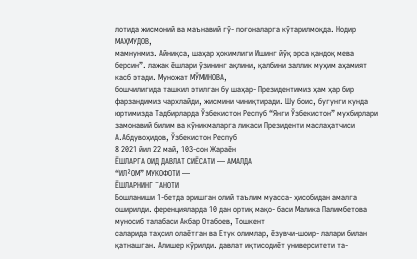лотида жисмоний ва маънавий гў- поғоналарга кўтарилмоқда. Нодир МАҲМУДОВ,
мамнунмиз. Айниқса, шаҳар ҳокимлиги Ишинг йўқ эрса қандоқ мева берсин”. лажак ёшлари ўзининг ақлини, қалбини заллик муҳим аҳамият касб этади. Муножат МЎМИНОВА,
бошчилигида ташкил этилган бу шаҳар- Президентимиз ҳам ҳар бир фарзандимиз чархлайди, жисмини чиниқтиради. Шу боис, бугунги кунда юртимизда Тадбирларда Ўзбекистон Респуб “Янги Ўзбекистон” мухбирлари
замонавий билим ва кўникмаларга ликаси Президенти маслаҳатчиси
А.Абдувоҳидов, Ўзбекистон Респуб
8 2021 йил 22 май, 103-сон Жараён
ЁШЛАРГА ОИД ДАВЛАТ СИЁСАТИ — АМАЛДА
“ИЛ²ОМ” МУКОФОТИ —
ЁШЛАРНИНГ ¯АНОТИ
Бошланиши 1-бетда эришган олий таълим муасса- ҳисобидан амалга оширилди. ференцияларда 10 дан ортиқ мақо- баси Малика Палимбетова муносиб талабаси Акбар Отабоев, Тошкент
саларида таҳсил олаётган ва Етук олимлар, ёзувчи-шоир- лалари билан қатнашган. Алишер кўрилди. давлат иқтисодиёт университети та-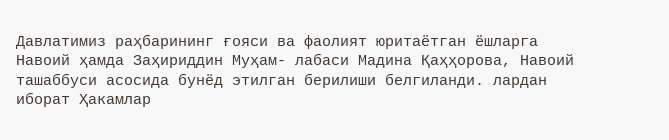Давлатимиз раҳбарининг ғояси ва фаолият юритаётган ёшларга Навоий ҳамда Заҳириддин Муҳам- лабаси Мадина Қаҳҳорова, Навоий
ташаббуси асосида бунёд этилган берилиши белгиланди. лардан иборат Ҳакамлар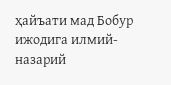ҳайъати мад Бобур ижодига илмий-назарий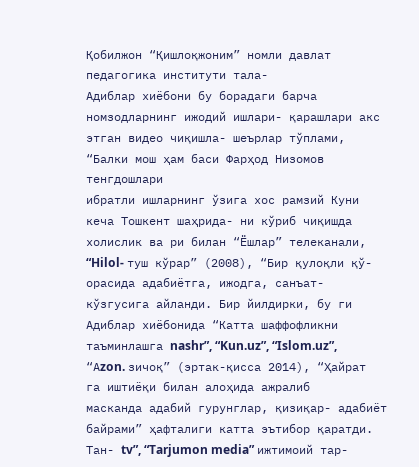Қобилжон “Қишлоқжоним” номли давлат педагогика институти тала-
Адиблар хиёбони бу борадаги барча номзодларнинг ижодий ишлари- қарашлари акс этган видео чиқишла- шеърлар тўплами, “Балки мош ҳам баси Фарҳод Низомов тенгдошлари
ибратли ишларнинг ўзига хос рамзий Куни кеча Тошкент шаҳрида- ни кўриб чиқишда холислик ва ри билан “Ёшлар” телеканали, “Hilol- туш кўрар” (2008), “Бир қулоқли қў- орасида адабиётга, ижодга, санъат-
кўзгусига айланди. Бир йилдирки, бу ги Адиблар хиёбонида “Катта шаффофликни таъминлашга nashr”, “Kun.uz”, “Islom.uz”, “Аzon. зичоқ” (эртак-қисса 2014), “Ҳайрат га иштиёқи билан алоҳида ажралиб
масканда адабий гурунглар, қизиқар- адабиёт байрами” ҳафталиги катта эътибор қаратди. Тан- tv”, “Tarjumon media” ижтимоий тар-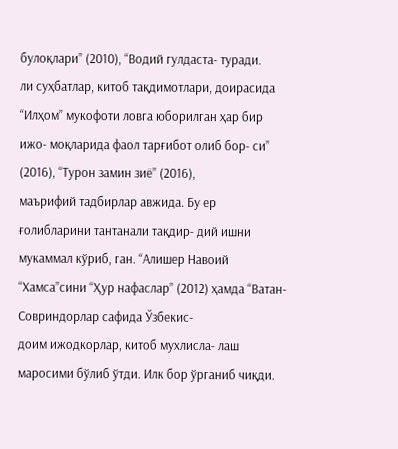булоқлари” (2010), “Водий гулдаста- туради.
ли суҳбатлар, китоб тақдимотлари, доирасида “Илҳом” мукофоти ловга юборилган ҳар бир ижо- моқларида фаол тарғибот олиб бор- си” (2016), “Турон замин зиё” (2016),
маърифий тадбирлар авжида. Бу ер ғолибларини тантанали тақдир- дий ишни мукаммал кўриб, ган. “Алишер Навоий “Хамса”сини “Ҳур нафаслар” (2012) ҳамда “Ватан- Совриндорлар сафида Ўзбекис-
доим ижодкорлар, китоб мухлисла- лаш маросими бўлиб ўтди. Илк бор ўрганиб чиқди.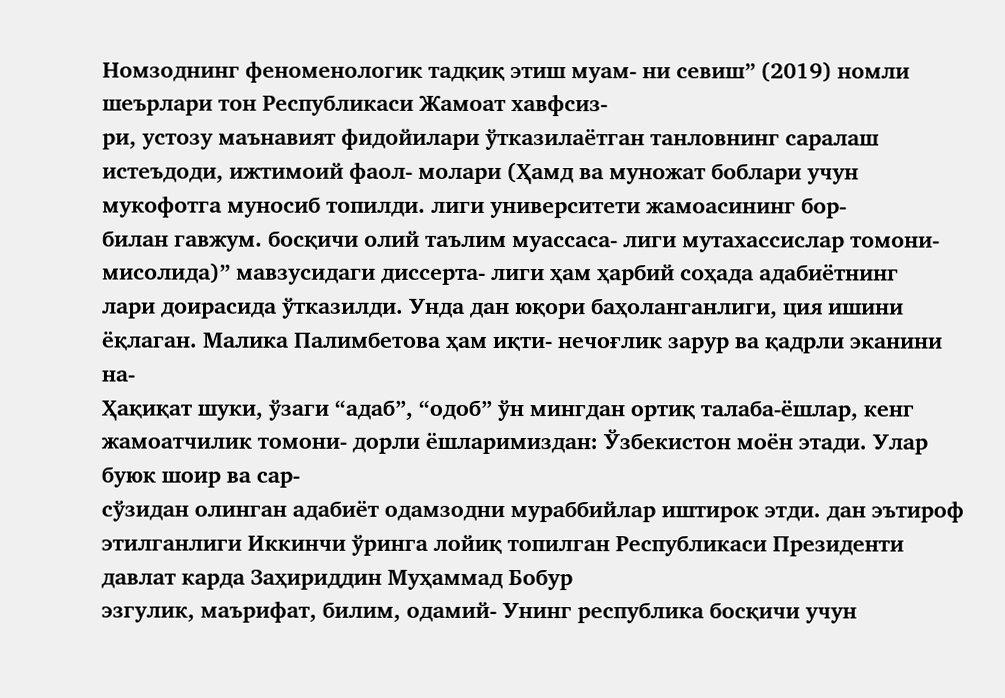Номзоднинг феноменологик тадқиқ этиш муам- ни севиш” (2019) номли шеърлари тон Республикаси Жамоат хавфсиз-
ри, устозу маънавият фидойилари ўтказилаётган танловнинг саралаш истеъдоди, ижтимоий фаол- молари (Ҳамд ва муножат боблари учун мукофотга муносиб топилди. лиги университети жамоасининг бор-
билан гавжум. босқичи олий таълим муассаса- лиги мутахассислар томони- мисолида)” мавзусидаги диссерта- лиги ҳам ҳарбий соҳада адабиётнинг
лари доирасида ўтказилди. Унда дан юқори баҳоланганлиги, ция ишини ёқлаган. Малика Палимбетова ҳам иқти- нечоғлик зарур ва қадрли эканини на-
Ҳақиқат шуки, ўзаги “адаб”, “одоб” ўн мингдан ортиқ талаба-ёшлар, кенг жамоатчилик томони- дорли ёшларимиздан: Ўзбекистон моён этади. Улар буюк шоир ва сар-
сўзидан олинган адабиёт одамзодни мураббийлар иштирок этди. дан эътироф этилганлиги Иккинчи ўринга лойиқ топилган Республикаси Президенти давлат карда Заҳириддин Муҳаммад Бобур
эзгулик, маърифат, билим, одамий- Унинг республика босқичи учун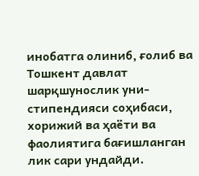инобатга олиниб, ғолиб ва Тошкент давлат шарқшунослик уни- стипендияси соҳибаси, хорижий ва ҳаёти ва фаолиятига бағишланган
лик сари ундайди.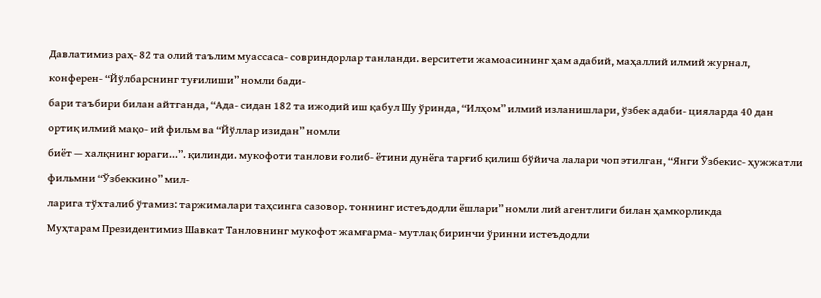Давлатимиз раҳ- 82 та олий таълим муассаса- совриндорлар танланди. верситети жамоасининг ҳам адабий, маҳаллий илмий журнал, конферен- “Йўлбарснинг туғилиши” номли бади-
бари таъбири билан айтганда, “Ада- сидан 182 та ижодий иш қабул Шу ўринда, “Илҳом” илмий изланишлари, ўзбек адаби- цияларда 40 дан ортиқ илмий мақо- ий фильм ва “Йўллар изидан” номли
биёт — халқнинг юраги...”. қилинди. мукофоти танлови ғолиб- ётини дунёга тарғиб қилиш бўйича лалари чоп этилган, “Янги Ўзбекис- ҳужжатли фильмни “Ўзбеккино” мил-
ларига тўхталиб ўтамиз: таржималари таҳсинга сазовор. тоннинг истеъдодли ёшлари” номли лий агентлиги билан ҳамкорликда
Муҳтарам Президентимиз Шавкат Танловнинг мукофот жамғарма- мутлақ биринчи ўринни истеъдодли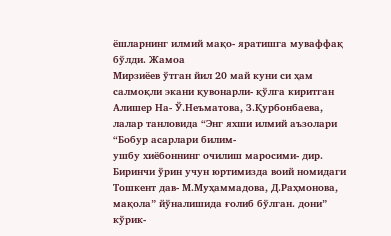ёшларнинг илмий мақо- яратишга муваффақ бўлди. Жамоа
Мирзиёев ўтган йил 20 май куни си ҳам салмоқли экани қувонарли- қўлга киритган Алишер На- Ў.Неъматова, З.Қурбонбаева, лалар танловида “Энг яхши илмий аъзолари “Бобур асарлари билим-
ушбу хиёбоннинг очилиш маросими- дир. Биринчи ўрин учун юртимизда воий номидаги Тошкент дав- М.Муҳаммадова, Д.Раҳмонова, мақола” йўналишида ғолиб бўлган. дони” кўрик-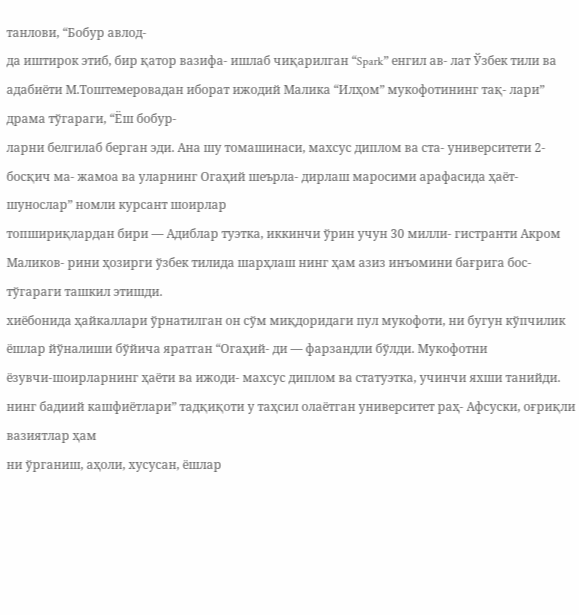танлови, “Бобур авлод-
да иштирок этиб, бир қатор вазифа- ишлаб чиқарилган “Spark” енгил ав- лат Ўзбек тили ва адабиёти М.Тоштемеровадан иборат ижодий Малика “Илҳом” мукофотининг тақ- лари” драма тўгараги, “Ёш бобур-
ларни белгилаб берган эди. Ана шу томашинаси, махсус диплом ва ста- университети 2-босқич ма- жамоа ва уларнинг Огаҳий шеърла- дирлаш маросими арафасида ҳаёт- шунослар” номли курсант шоирлар
топшириқлардан бири — Адиблар туэтка, иккинчи ўрин учун 30 милли- гистранти Акром Маликов- рини ҳозирги ўзбек тилида шарҳлаш нинг ҳам азиз инъомини бағрига бос- тўгараги ташкил этишди.
хиёбонида ҳайкаллари ўрнатилган он сўм миқдоридаги пул мукофоти, ни бугун кўпчилик ёшлар йўналиши бўйича яратган “Огаҳий- ди — фарзандли бўлди. Мукофотни
ёзувчи-шоирларнинг ҳаёти ва ижоди- махсус диплом ва статуэтка, учинчи яхши танийди. нинг бадиий кашфиётлари” тадқиқоти у таҳсил олаётган университет раҳ- Афсуски, оғриқли вазиятлар ҳам
ни ўрганиш, аҳоли, хусусан, ёшлар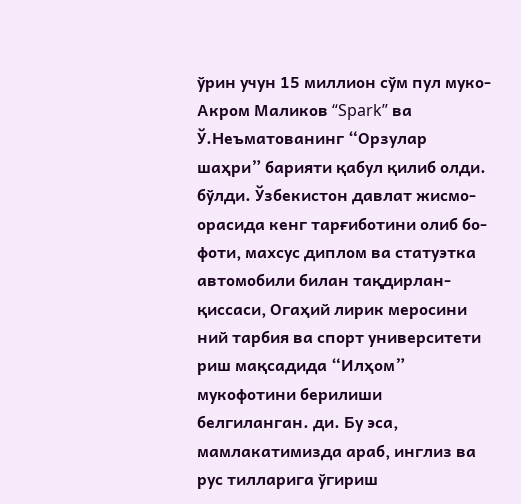ўрин учун 15 миллион сўм пул муко- Акром Маликов “Spark” ва Ў.Неъматованинг “Орзулар шаҳри” барияти қабул қилиб олди. бўлди. Ўзбекистон давлат жисмо-
орасида кенг тарғиботини олиб бо- фоти, махсус диплом ва статуэтка автомобили билан тақдирлан- қиссаси, Огаҳий лирик меросини ний тарбия ва спорт университети
риш мақсадида “Илҳом” мукофотини берилиши белгиланган. ди. Бу эса, мамлакатимизда араб, инглиз ва рус тилларига ўгириш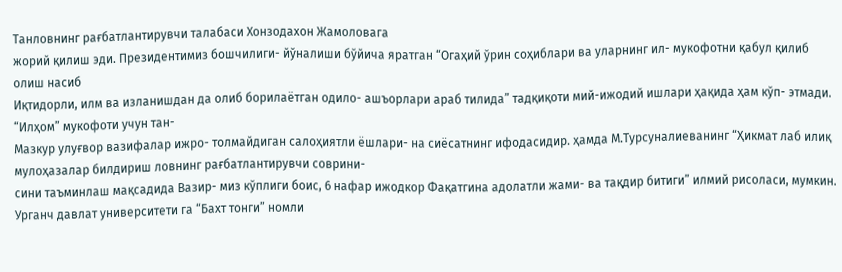Танловнинг рағбатлантирувчи талабаси Хонзодахон Жамоловага
жорий қилиш эди. Президентимиз бошчилиги- йўналиши бўйича яратган “Огаҳий ўрин соҳиблари ва уларнинг ил- мукофотни қабул қилиб олиш насиб
Иқтидорли, илм ва изланишдан да олиб борилаётган одило- ашъорлари араб тилида” тадқиқоти мий-ижодий ишлари ҳақида ҳам кўп- этмади. “Илҳом” мукофоти учун тан-
Мазкур улуғвор вазифалар ижро- толмайдиган салоҳиятли ёшлари- на сиёсатнинг ифодасидир. ҳамда М.Турсуналиеванинг “Ҳикмат лаб илиқ мулоҳазалар билдириш ловнинг рағбатлантирувчи соврини-
сини таъминлаш мақсадида Вазир- миз кўплиги боис, 6 нафар ижодкор Фақатгина адолатли жами- ва тақдир битиги” илмий рисоласи, мумкин. Урганч давлат университети га “Бахт тонги” номли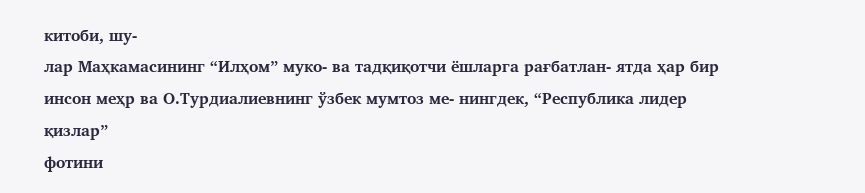китоби, шу-
лар Маҳкамасининг “Илҳом” муко- ва тадқиқотчи ёшларга рағбатлан- ятда ҳар бир инсон меҳр ва О.Турдиалиевнинг ўзбек мумтоз ме- нингдек, “Республика лидер қизлар”
фотини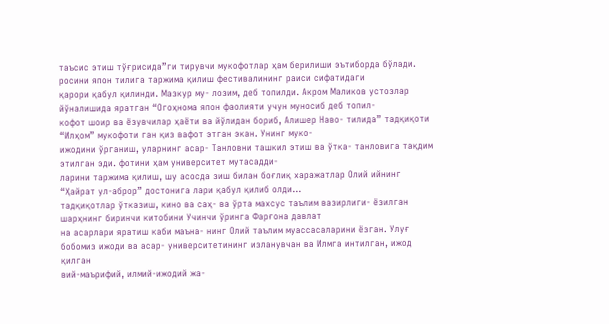таъсис этиш тўғрисида”ги тирувчи мукофотлар ҳам берилиши эътиборда бўлади. росини япон тилига таржима қилиш фестивалининг раиси сифатидаги
қарори қабул қилинди. Мазкур му- лозим, деб топилди. Акром Маликов устозлар йўналишида яратган “Огоҳнома япон фаолияти учун муносиб деб топил-
кофот шоир ва ёзувчилар ҳаёти ва йўлидан бориб, Алишер Наво- тилида” тадқиқоти “Илҳом” мукофоти ган қиз вафот этган экан. Унинг муко-
ижодини ўрганиш, уларнинг асар- Танловни ташкил этиш ва ўтка- танловига тақдим этилган эди. фотини ҳам университет мутасадди-
ларини таржима қилиш, шу асосда зиш билан боғлиқ харажатлар Олий ийнинг “Ҳайрат ул-аброр” достонига лари қабул қилиб олди...
тадқиқотлар ўтказиш, кино ва саҳ- ва ўрта махсус таълим вазирлиги- ёзилган шарҳнинг биринчи китобини Учинчи ўринга Фарғона давлат
на асарлари яратиш каби маъна- нинг Олий таълим муассасаларини ёзган. Улуғ бобомиз ижоди ва асар- университетининг изланувчан ва Илмга интилган, ижод қилган
вий-маърифий, илмий-ижодий жа-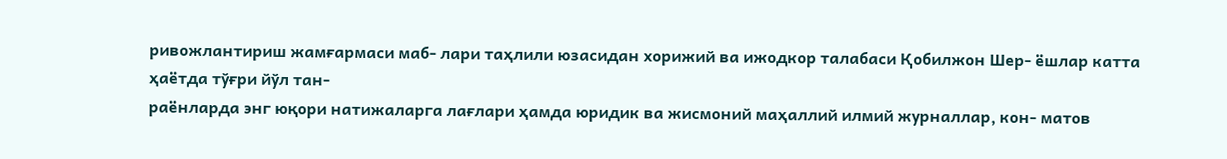ривожлантириш жамғармаси маб- лари таҳлили юзасидан хорижий ва ижодкор талабаси Қобилжон Шер- ёшлар катта ҳаётда тўғри йўл тан-
раёнларда энг юқори натижаларга лағлари ҳамда юридик ва жисмоний маҳаллий илмий журналлар, кон- матов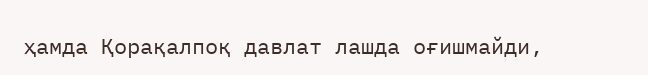ҳамда Қорақалпоқ давлат лашда оғишмайди,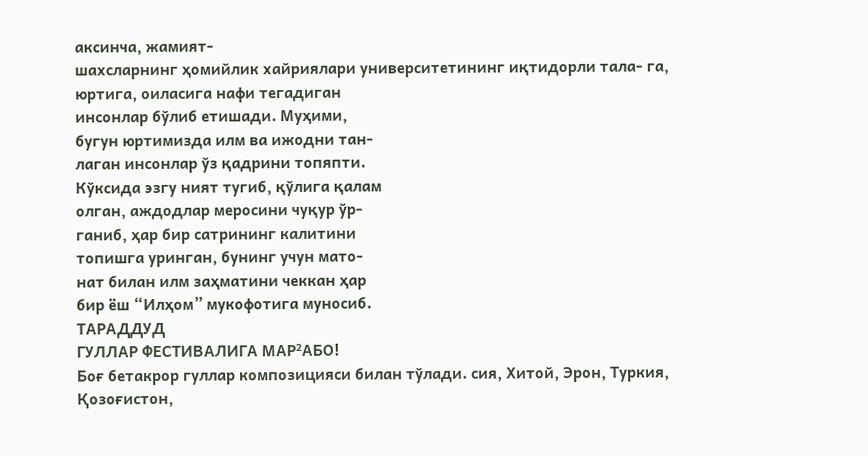аксинча, жамият-
шахсларнинг ҳомийлик хайриялари университетининг иқтидорли тала- га, юртига, оиласига нафи тегадиган
инсонлар бўлиб етишади. Муҳими,
бугун юртимизда илм ва ижодни тан-
лаган инсонлар ўз қадрини топяпти.
Кўксида эзгу ният тугиб, қўлига қалам
олган, аждодлар меросини чуқур ўр-
ганиб, ҳар бир сатрининг калитини
топишга уринган, бунинг учун мато-
нат билан илм заҳматини чеккан ҳар
бир ёш “Илҳом” мукофотига муносиб.
ТАРАДДУД
ГУЛЛАР ФЕСТИВАЛИГА МАР²АБО!
Боғ бетакрор гуллар композицияси билан тўлади. сия, Хитой, Эрон, Туркия, Қозоғистон,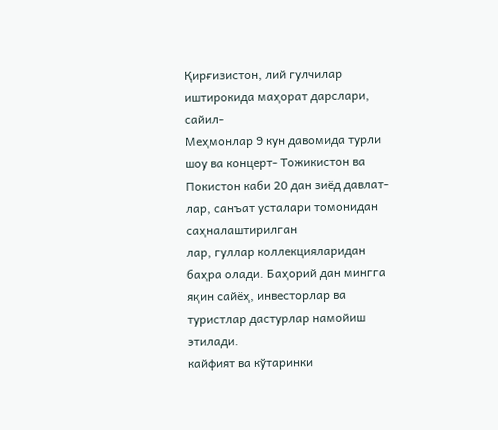Қирғизистон, лий гулчилар иштирокида маҳорат дарслари, сайил-
Меҳмонлар 9 кун давомида турли шоу ва концерт- Тожикистон ва Покистон каби 20 дан зиёд давлат- лар, санъат усталари томонидан саҳналаштирилган
лар, гуллар коллекцияларидан баҳра олади. Баҳорий дан мингга яқин сайёҳ, инвесторлар ва туристлар дастурлар намойиш этилади.
кайфият ва кўтаринки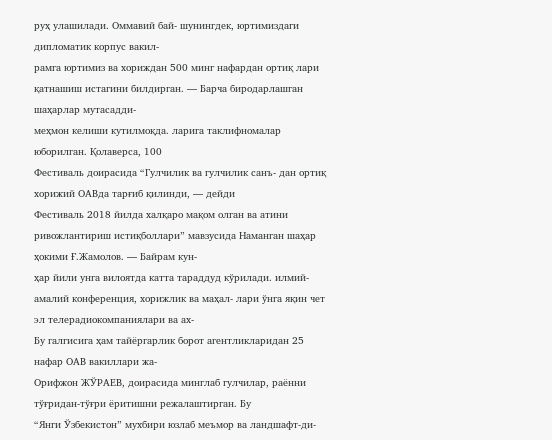руҳ улашилади. Оммавий бай- шунингдек, юртимиздаги дипломатик корпус вакил-
рамга юртимиз ва хориждан 500 минг нафардан ортиқ лари қатнашиш истагини билдирган. — Барча биродарлашган шаҳарлар мутасадди-
меҳмон келиши кутилмоқда. ларига таклифномалар юборилган. Қолаверса, 100
Фестиваль доирасида “Гулчилик ва гулчилик санъ- дан ортиқ хорижий ОАВда тарғиб қилинди, — дейди
Фестиваль 2018 йилда халқаро мақом олган ва атини ривожлантириш истиқболлари” мавзусида Наманган шаҳар ҳокими Ғ.Жамолов. — Байрам кун-
ҳар йили унга вилоятда катта тараддуд кўрилади. илмий-амалий конференция, хорижлик ва маҳал- лари ўнга яқин чет эл телерадиокомпаниялари ва ах-
Бу галгисига ҳам тайёргарлик борот агентликларидан 25 нафар ОАВ вакиллари жа-
Орифжон ЖЎРАЕВ, доирасида минглаб гулчилар, раённи тўғридан-тўғри ёритишни режалаштирган. Бу
“Янги Ўзбекистон” мухбири юзлаб меъмор ва ландшафт-ди-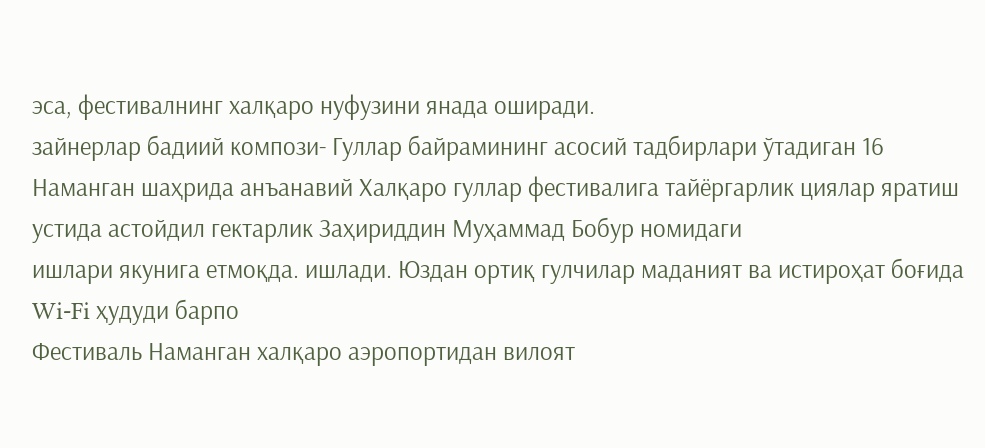эса, фестивалнинг халқаро нуфузини янада оширади.
зайнерлар бадиий компози- Гуллар байрамининг асосий тадбирлари ўтадиган 16
Наманган шаҳрида анъанавий Халқаро гуллар фестивалига тайёргарлик циялар яратиш устида астойдил гектарлик Заҳириддин Муҳаммад Бобур номидаги
ишлари якунига етмоқда. ишлади. Юздан ортиқ гулчилар маданият ва истироҳат боғида Wi-Fi ҳудуди барпо
Фестиваль Наманган халқаро аэропортидан вилоят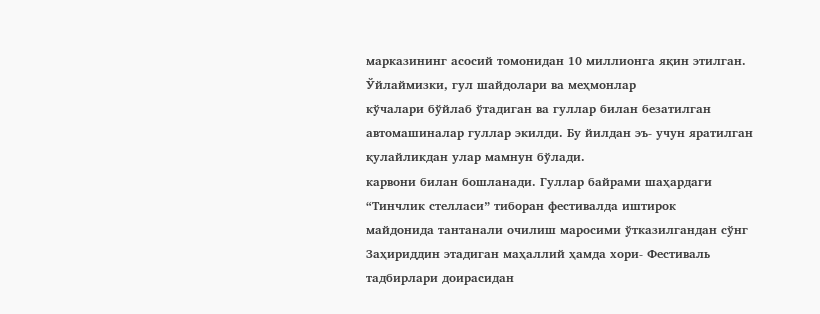марказининг асосий томонидан 10 миллионга яқин этилган. Ўйлаймизки, гул шайдолари ва меҳмонлар
кўчалари бўйлаб ўтадиган ва гуллар билан безатилган автомашиналар гуллар экилди. Бу йилдан эъ- учун яратилган қулайликдан улар мамнун бўлади.
карвони билан бошланади. Гуллар байрами шаҳардаги “Тинчлик стелласи” тиборан фестивалда иштирок
майдонида тантанали очилиш маросими ўтказилгандан сўнг Заҳириддин этадиган маҳаллий ҳамда хори- Фестиваль тадбирлари доирасидан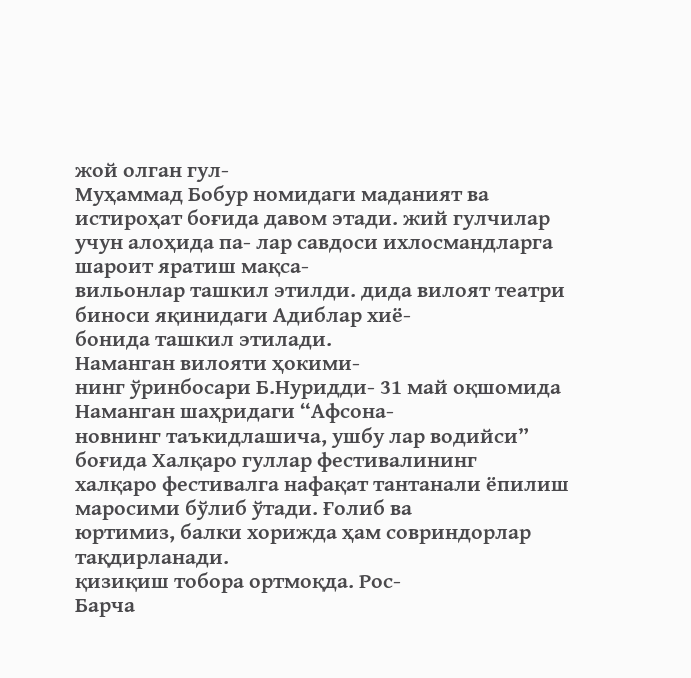жой олган гул-
Муҳаммад Бобур номидаги маданият ва истироҳат боғида давом этади. жий гулчилар учун алоҳида па- лар савдоси ихлосмандларга шароит яратиш мақса-
вильонлар ташкил этилди. дида вилоят театри биноси яқинидаги Адиблар хиё-
бонида ташкил этилади.
Наманган вилояти ҳокими-
нинг ўринбосари Б.Нуридди- 31 май оқшомида Наманган шаҳридаги “Афсона-
новнинг таъкидлашича, ушбу лар водийси” боғида Халқаро гуллар фестивалининг
халқаро фестивалга нафақат тантанали ёпилиш маросими бўлиб ўтади. Ғолиб ва
юртимиз, балки хорижда ҳам совриндорлар тақдирланади.
қизиқиш тобора ортмоқда. Рос-
Барча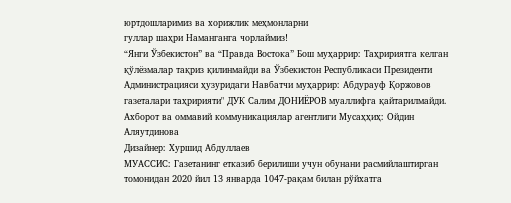юртдошларимиз ва хорижлик меҳмонларни
гуллар шаҳри Наманганга чорлаймиз!
“Янги Ўзбекистон” ва “Правда Востока” Бош муҳаррир: Таҳририятга келган қўлёзмалар тақриз қилинмайди ва Ўзбекистон Республикаси Президенти Администрацияси ҳузуридаги Навбатчи муҳаррир: Абдурауф Қоржовов
газеталари таҳририяти" ДУК Салим ДОНИЁРОВ муаллифга қайтарилмайди. Ахборот ва оммавий коммуникациялар агентлиги Мусаҳҳиҳ: Ойдин Аляутдинова
Дизайнер: Хуршид Абдуллаев
МУАССИС: Газетанинг етказиб берилиши учун обунани расмийлаштирган томонидан 2020 йил 13 январда 1047-рақам билан рўйхатга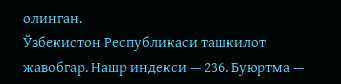олинган.
Ўзбекистон Республикаси ташкилот жавобгар. Нашр индекси — 236. Буюртма —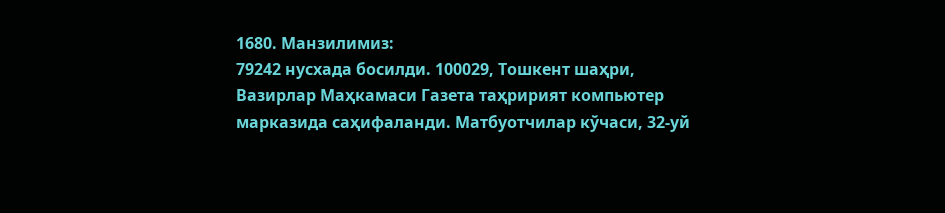1680. Манзилимиз:
79242 нусхада босилди. 100029, Тошкент шаҳри,
Вазирлар Маҳкамаси Газета таҳририят компьютер марказида саҳифаланди. Матбуотчилар кўчаси, 32-уй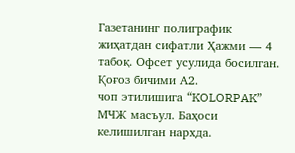Газетанинг полиграфик жиҳатдан сифатли Ҳажми — 4 табоқ. Офсет усулида босилган. Қоғоз бичими А2.
чоп этилишига “KOLORPAK” МЧЖ масъул. Баҳоси келишилган нархда.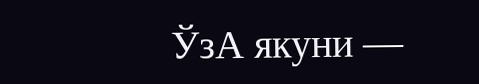ЎзА якуни —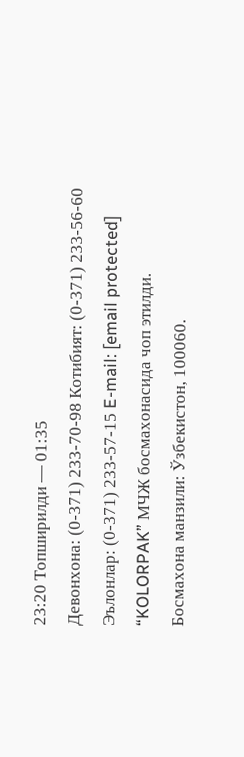23:20 Топширилди — 01:35
Девонхона: (0-371) 233-70-98 Котибият: (0-371) 233-56-60 Эълонлар: (0-371) 233-57-15 E-mail: [email protected] “KOLORPAK” МЧЖ босмахонасида чоп этилди.
Босмахона манзили: Ўзбекистон, 100060.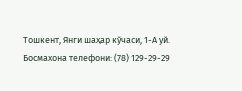Тошкент, Янги шаҳар кўчаси, 1-А уй.
Босмахона телефони: (78) 129-29-29